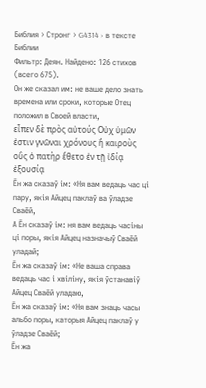Библия › Стронг › G4314 › в тексте Библии
Фильтр: Деян. Найдено: 126 стихов (всего 675).
Он же сказал им: не ваше дело знать времена или сроки, которые Отец положил в Своей власти,
εἶπεν δὲ πρὸς αὐτούς Οὐχ ὑμῶν ἐστιν γνῶναι χρόνους ἢ καιροὺς οὓς ὁ πατὴρ ἔθετο ἐν τῇ ἰδίᾳ ἐξουσίᾳ
Ён жа сказаў ім: «Ня вам ведаць час ці пару, якія Айцец паклаў ва ўладзе Сваёй,
А Ён сказаў ім: ня вам ведаць часіны ці поры, якія Айцец назначыў Сваёй уладай;
Ён жа сказаў ім: «Не ваша справа ведаць час і хвіліну, якія ўстанавіў Айцец Сваёй уладаю,
Ён жа сказаў ім: «Ня вам знаць часы альбо поры, каторыя Айцец паклаў у ўладзе Сваёй;
Ён жа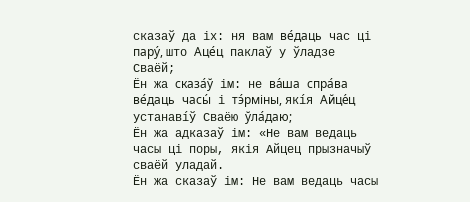сказаў да іх: ня вам ве́даць час ці пару́, што Аце́ц паклаў у ўладзе Сваёй;
Ён жа сказа́ў ім: не ва́ша спра́ва ве́даць часы́ і тэ́рміны, якíя Айце́ц устанавíў Сваёю ўла́даю;
Ён жа адказаў ім: «Не вам ведаць часы ці поры, якія Айцец прызначыў сваёй уладай.
Ён жа сказаў ім: Не вам ведаць часы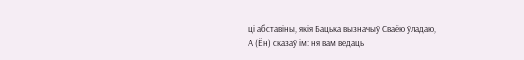ці абставіны, якія Бацька вызначыў Сваёю ўладаю,
А (Ён) сказаў ім: ня вам ведаць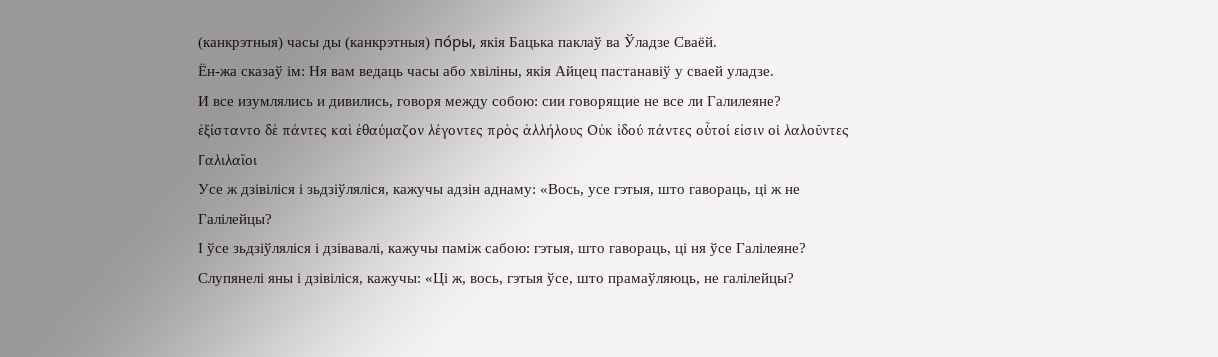(канкрэтныя) часы ды (канкрэтныя) по́ры, якія Бацька паклаў ва Ўладзе Сваёй.
Ён-жа сказаў ім: Ня вам ведаць часы або хвіліны, якія Айцец пастанавіў у сваей уладзе.
И все изумлялись и дивились, говоря между собою: сии говорящие не все ли Галилеяне?
ἐξίσταντο δὲ πάντες καὶ ἐθαύμαζον λέγοντες πρὸς ἀλλήλους Οὐκ ἰδού πάντες οὗτοί εἰσιν οἱ λαλοῦντες Γαλιλαῖοι
Усе ж дзівіліся і зьдзіўляліся, кажучы адзін аднаму: «Вось, усе гэтыя, што гавораць, ці ж не Галілейцы?
І ўсе зьдзіўляліся і дзівавалі, кажучы паміж сабою: гэтыя, што гавораць, ці ня ўсе Галілеяне?
Слупянелі яны і дзівіліся, кажучы: «Ці ж, вось, гэтыя ўсе, што прамаўляюць, не галілейцы?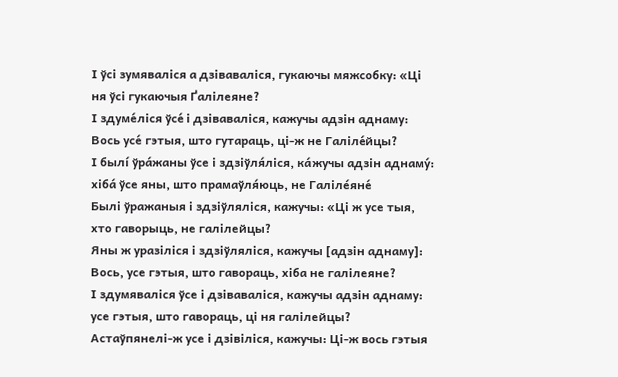І ўсі зумяваліся а дзіваваліся, гукаючы мяжсобку: «Ці ня ўсі гукаючыя Ґалілеяне?
І здуме́ліся ўсе́ і дзіваваліся, кажучы адзін аднаму: Вось усе́ гэтыя, што гутараць, ці-ж не Галіле́йцы?
І былí ўра́жаны ўсе і здзіўля́ліся, ка́жучы адзін аднаму́: хіба́ ўсе яны, што прамаўля́юць, не Галіле́яне́
Былі ўражаныя і здзіўляліся, кажучы: «Ці ж усе тыя, хто гаворыць, не галілейцы?
Яны ж уразіліся і здзіўляліся, кажучы [адзін аднаму]: Вось, усе гэтыя, што гавораць, хіба не галілеяне?
І здумяваліся ўсе і дзіваваліся, кажучы адзін аднаму: усе гэтыя, што гавораць, ці ня галілейцы?
Астаўпянелі-ж усе і дзівіліся, кажучы: Ці-ж вось гэтыя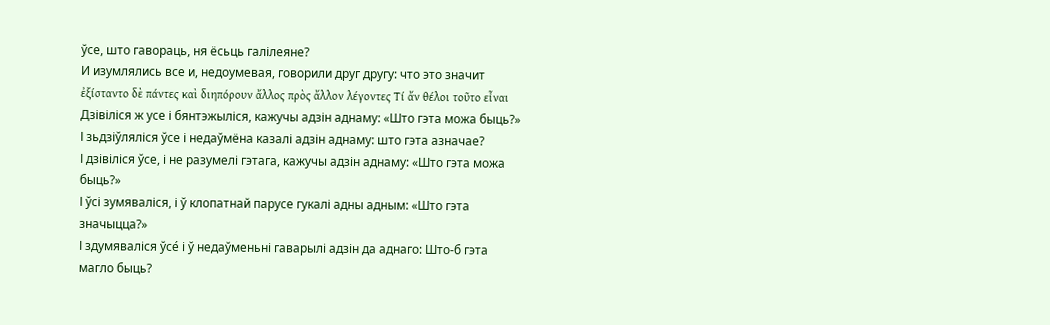ўсе, што гавораць, ня ёсьць галілеяне?
И изумлялись все и, недоумевая, говорили друг другу: что это значит
ἐξίσταντο δὲ πάντες καὶ διηπόρουν ἄλλος πρὸς ἄλλον λέγοντες Τί ἄν θέλοι τοῦτο εἶναι
Дзівіліся ж усе і бянтэжыліся, кажучы адзін аднаму: «Што гэта можа быць?»
І зьдзіўляліся ўсе і недаўмёна казалі адзін аднаму: што гэта азначае?
І дзівіліся ўсе, і не разумелі гэтага, кажучы адзін аднаму: «Што гэта можа быць?»
І ўсі зумяваліся, і ў клопатнай парусе гукалі адны адным: «Што гэта значыцца?»
І здумяваліся ўсе́ і ў недаўменьні гаварылі адзін да аднаго: Што-б гэта магло быць?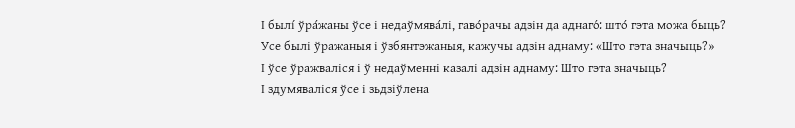І былí ўра́жаны ўсе і недаўмява́лі, гаво́рачы адзін да аднаго́: што́ гэта можа быць?
Усе былі ўражаныя і ўзбянтэжаныя, кажучы адзін аднаму: «Што гэта значыць?»
І ўсе ўражваліся і ў недаўменні казалі адзін аднаму: Што гэта значыць?
І здумяваліся ўсе і зьдзіўлена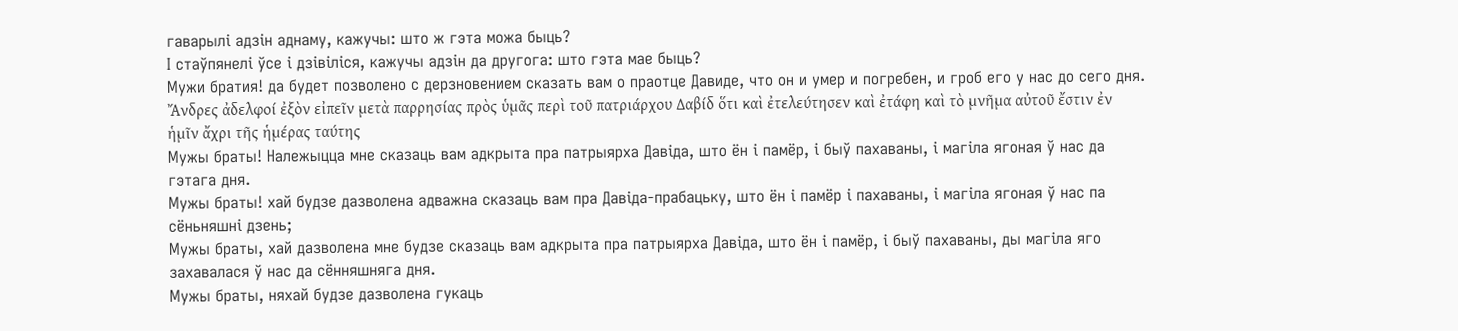гаварылі адзін аднаму, кажучы: што ж гэта можа быць?
І стаўпянелі ўсе і дзівіліся, кажучы адзін да другога: што гэта мае быць?
Мужи братия! да будет позволено с дерзновением сказать вам о праотце Давиде, что он и умер и погребен, и гроб его у нас до сего дня.
Ἄνδρες ἀδελφοί ἐξὸν εἰπεῖν μετὰ παρρησίας πρὸς ὑμᾶς περὶ τοῦ πατριάρχου Δαβίδ ὅτι καὶ ἐτελεύτησεν καὶ ἐτάφη καὶ τὸ μνῆμα αὐτοῦ ἔστιν ἐν ἡμῖν ἄχρι τῆς ἡμέρας ταύτης
Мужы браты! Належыцца мне сказаць вам адкрыта пра патрыярха Давіда, што ён і памёр, і быў пахаваны, і магіла ягоная ў нас да гэтага дня.
Мужы браты! хай будзе дазволена адважна сказаць вам пра Давіда-прабацьку, што ён і памёр і пахаваны, і магіла ягоная ў нас па сёньняшні дзень;
Мужы браты, хай дазволена мне будзе сказаць вам адкрыта пра патрыярха Давіда, што ён і памёр, і быў пахаваны, ды магіла яго захавалася ў нас да сённяшняга дня.
Мужы браты, няхай будзе дазволена гукаць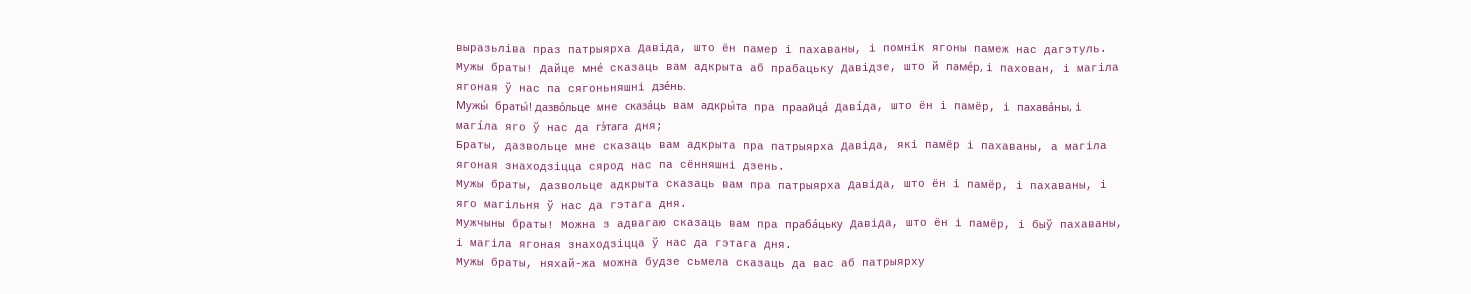выразьліва праз патрыярха Давіда, што ён памер і пахаваны, і помнік ягоны памеж нас дагэтуль.
Мужы браты! Дайце мне́ сказаць вам адкрыта аб прабацьку Давідзе, што й паме́р, і пахован, і магіла ягоная ў нас па сягоньняшні дзе́нь.
Мужы́ браты́! дазво́льце мне сказа́ць вам адкры́та пра праайца́ Давíда, што ён і памёр, і пахава́ны, і магíла яго ў нас да гэ́тага дня;
Браты, дазвольце мне сказаць вам адкрыта пра патрыярха Давіда, які памёр і пахаваны, а магіла ягоная знаходзіцца сярод нас па сённяшні дзень.
Мужы браты, дазвольце адкрыта сказаць вам пра патрыярха Давіда, што ён і памёр, і пахаваны, і яго магільня ў нас да гэтага дня.
Мужчыны браты! Можна з адвагаю сказаць вам пра праба́цьку Давіда, што ён і памёр, і быў пахаваны, і магіла ягоная знаходзіцца ў нас да гэтага дня.
Мужы браты, няхай-жа можна будзе сьмела сказаць да вас аб патрыярху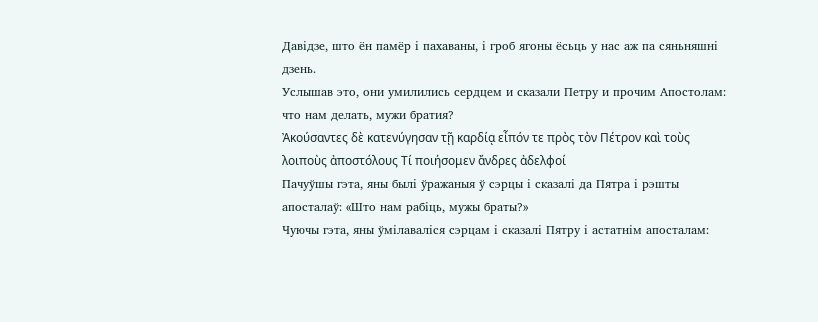Давідзе, што ён памёр і пахаваны, і гроб ягоны ёсьць у нас аж па сяньняшні дзень.
Услышав это, они умилились сердцем и сказали Петру и прочим Апостолам: что нам делать, мужи братия?
Ἀκούσαντες δὲ κατενύγησαν τῇ καρδίᾳ εἶπόν τε πρὸς τὸν Πέτρον καὶ τοὺς λοιποὺς ἀποστόλους Τί ποιήσομεν ἄνδρες ἀδελφοί
Пачуўшы гэта, яны былі ўражаныя ў сэрцы і сказалі да Пятра і рэшты апосталаў: «Што нам рабіць, мужы браты?»
Чуючы гэта, яны ўмілаваліся сэрцам і сказалі Пятру і астатнім апосталам: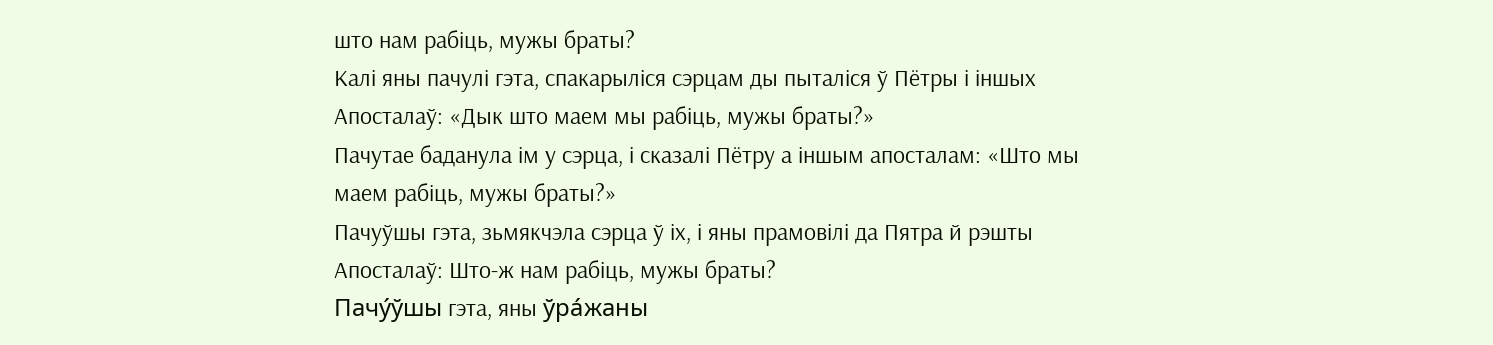што нам рабіць, мужы браты?
Калі яны пачулі гэта, спакарыліся сэрцам ды пыталіся ў Пётры і іншых Апосталаў: «Дык што маем мы рабіць, мужы браты?»
Пачутае баданула ім у сэрца, і сказалі Пётру а іншым апосталам: «Што мы маем рабіць, мужы браты?»
Пачуўшы гэта, зьмякчэла сэрца ў іх, і яны прамовілі да Пятра й рэшты Апосталаў: Што-ж нам рабіць, мужы браты?
Пачу́ўшы гэта, яны ўра́жаны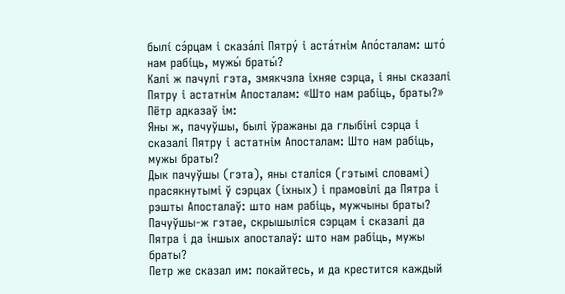былí сэ́рцам і сказа́лі Пятру́ і аста́тнім Апо́сталам: што́ нам рабíць, мужы́ браты́?
Калі ж пачулі гэта, змякчэла іхняе сэрца, і яны сказалі Пятру і астатнім Апосталам: «Што нам рабіць, браты?» Пётр адказаў ім:
Яны ж, пачуўшы, былі ўражаны да глыбіні сэрца і сказалі Пятру і астатнім Апосталам: Што нам рабіць, мужы браты?
Дык пачуўшы (гэта), яны сталіся (гэтымі словамі) прасякнутымі ў сэрцах (іхных) і прамовілі да Пятра і рэшты Апосталаў: што нам рабіць, мужчыны браты?
Пачуўшы-ж гэтае, скрышыліся сэрцам і сказалі да Пятра і да іншых апосталаў: што нам рабіць, мужы браты?
Петр же сказал им: покайтесь, и да крестится каждый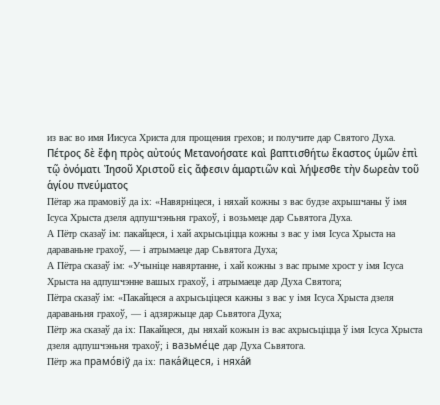из вас во имя Иисуса Христа для прощения грехов; и получите дар Святого Духа.
Πέτρος δὲ ἔφη πρὸς αὐτούς Μετανοήσατε καὶ βαπτισθήτω ἕκαστος ὑμῶν ἐπὶ τῷ ὀνόματι Ἰησοῦ Χριστοῦ εἰς ἄφεσιν ἁμαρτιῶν καὶ λήψεσθε τὴν δωρεὰν τοῦ ἁγίου πνεύματος
Пётар жа прамовіў да іх: «Навярніцеся, і няхай кожны з вас будзе ахрышчаны ў імя Ісуса Хрыста дзеля адпушчэньня грахоў, і возьмеце дар Сьвятога Духа.
А Пётр сказаў ім: пакайцеся, і хай ахрысьціцца кожны з вас у імя Ісуса Хрыста на дараваньне грахоў, — і атрымаеце дар Сьвятога Духа;
А Пётра сказаў ім: «Учыніце навяртанне, і хай кожны з вас прыме хрост у імя Ісуса Хрыста на адпушчэнне вашых грахоў, і атрымаеце дар Духа Святога;
Пётра сказаў ім: «Пакайцеся а ахрысьціцеся кажны з вас у імя Ісуса Хрыста дзеля дараваньня грахоў, — і адзяржыце дар Сьвятога Духа;
Пётр жа сказаў да іх: Пакайцеся, ды няхай кожын із вас ахрысьціцца ў імя Ісуса Хрыста дзеля адпушчэньня трахоў; і вазьме́це дар Духа Сьвятога.
Пётр жа прамо́віў да іх: пака́йцеся, і няха́й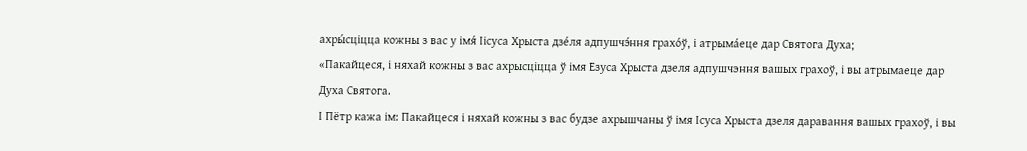ахры́сціцца кожны з вас у імя́ Іісуса Хрыста дзе́ля адпушчэ́ння грахо́ў, і атрыма́еце дар Святога Духа;
«Пакайцеся, і няхай кожны з вас ахрысціцца ў імя Езуса Хрыста дзеля адпушчэння вашых грахоў, і вы атрымаеце дар Духа Святога.
І Пётр кажа ім: Пакайцеся і няхай кожны з вас будзе ахрышчаны ў імя Ісуса Хрыста дзеля даравання вашых грахоў, і вы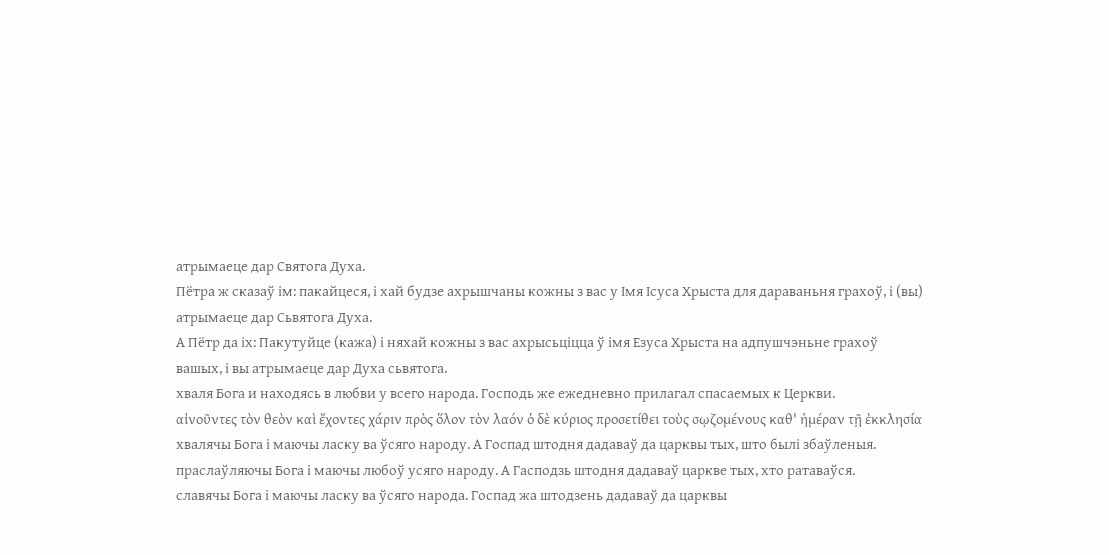атрымаеце дар Святога Духа.
Пётра ж сказаў ім: пакайцеся, і хай будзе ахрышчаны кожны з вас у Імя Ісуса Хрыста для дараваньня грахоў, і (вы) атрымаеце дар Сьвятога Духа.
А Пётр да іх: Пакутуйце (кажа) і няхай кожны з вас ахрысьціцца ў імя Езуса Хрыста на адпушчэньне грахоў вашых, і вы атрымаеце дар Духа сьвятога.
хваля Бога и находясь в любви у всего народа. Господь же ежедневно прилагал спасаемых к Церкви.
αἰνοῦντες τὸν θεὸν καὶ ἔχοντες χάριν πρὸς ὅλον τὸν λαόν ὁ δὲ κύριος προσετίθει τοὺς σῳζομένους καθ' ἡμέραν τῇ ἐκκλησία
хвалячы Бога і маючы ласку ва ўсяго народу. А Госпад штодня дадаваў да царквы тых, што былі збаўленыя.
праслаўляючы Бога і маючы любоў усяго народу. А Гасподзь штодня дадаваў царкве тых, хто ратаваўся.
славячы Бога і маючы ласку ва ўсяго народа. Госпад жа штодзень дадаваў да царквы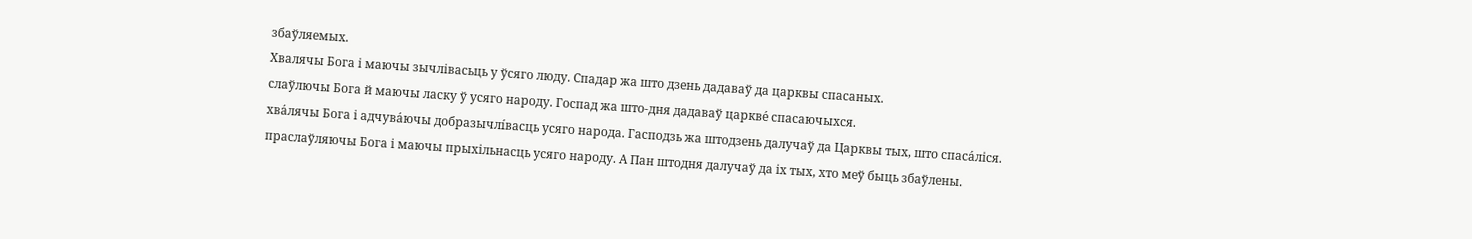збаўляемых.
Хвалячы Бога і маючы зычлівасьць у ўсяго люду. Спадар жа што дзень дадаваў да царквы спасаных.
слаўлючы Бога й маючы ласку ў усяго народу. Госпад жа што-дня дадаваў царкве́ спасаючыхся.
хва́лячы Бога і адчува́ючы добразычлíвасць усяго народа. Гасподзь жа штодзень далучаў да Царквы тых, што спаса́ліся.
праслаўляючы Бога і маючы прыхільнасць усяго народу. А Пан штодня далучаў да іх тых, хто меў быць збаўлены.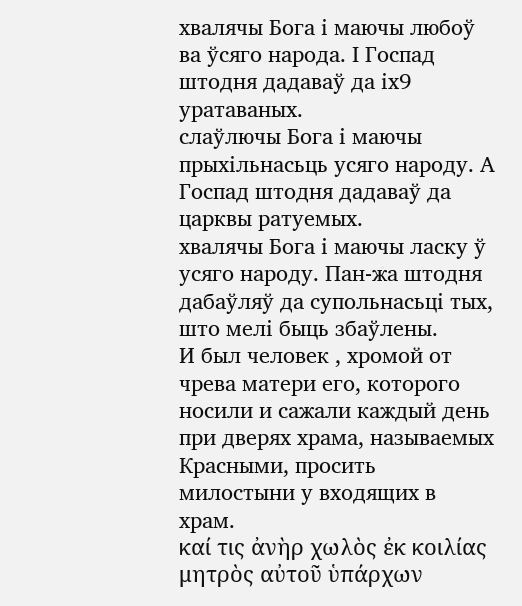хвалячы Бога і маючы любоў ва ўсяго народа. І Госпад штодня дадаваў да іх9 уратаваных.
слаўлючы Бога і маючы прыхільнасьць усяго народу. А Госпад штодня дадаваў да царквы ратуемых.
хвалячы Бога і маючы ласку ў усяго народу. Пан-жа штодня дабаўляў да супольнасьці тых, што мелі быць збаўлены.
И был человек , хромой от чрева матери его, которого носили и сажали каждый день при дверях храма, называемых Красными, просить милостыни у входящих в храм.
καί τις ἀνὴρ χωλὸς ἐκ κοιλίας μητρὸς αὐτοῦ ὑπάρχων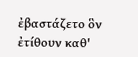ἐβαστάζετο ὃν ἐτίθουν καθ'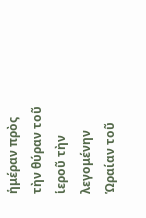ἡμέραν πρὸς τὴν θύραν τοῦ ἱεροῦ τὴν λεγομένην Ὡραίαν τοῦ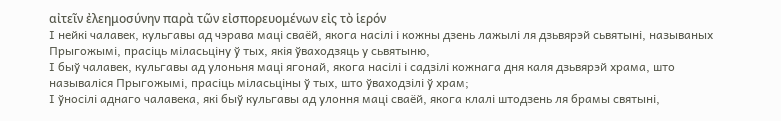αἰτεῖν ἐλεημοσύνην παρὰ τῶν εἰσπορευομένων εἰς τὸ ἱερόν
І нейкі чалавек, кульгавы ад чэрава маці сваёй, якога насілі і кожны дзень лажылі ля дзьвярэй сьвятыні, называных Прыгожымі, прасіць міласьціну ў тых, якія ўваходзяць у сьвятыню,
І быў чалавек, кульгавы ад улоньня маці ягонай, якога насілі і садзілі кожнага дня каля дзьвярэй храма, што называліся Прыгожымі, прасіць міласьціны ў тых, што ўваходзілі ў храм;
І ўносілі аднаго чалавека, які быў кульгавы ад улоння маці сваёй, якога клалі штодзень ля брамы святыні,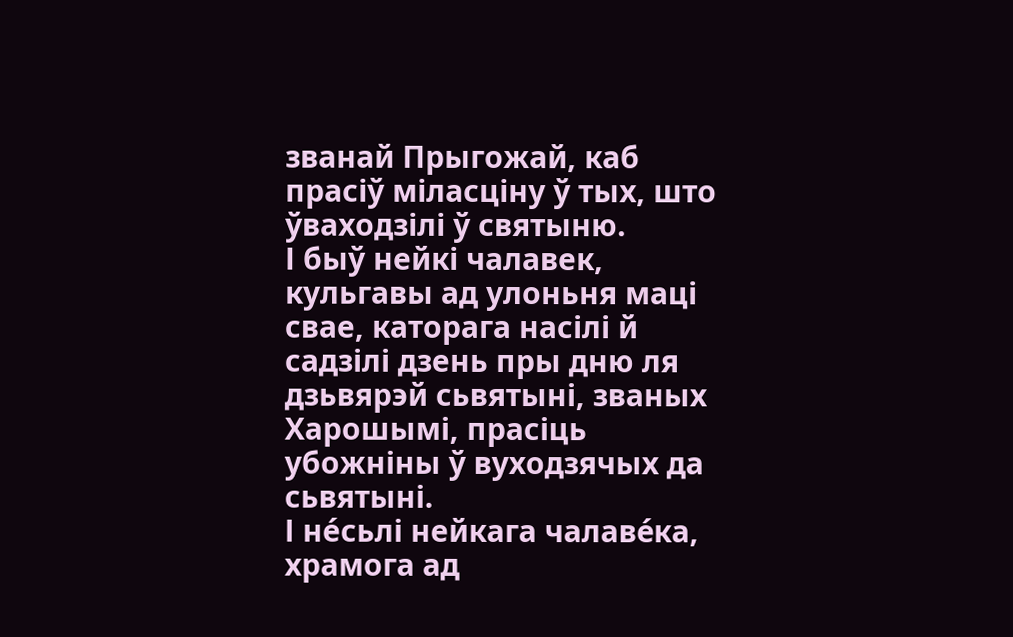званай Прыгожай, каб прасіў міласціну ў тых, што ўваходзілі ў святыню.
І быў нейкі чалавек, кульгавы ад улоньня маці свае, каторага насілі й садзілі дзень пры дню ля дзьвярэй сьвятыні, званых Харошымі, прасіць убожніны ў вуходзячых да сьвятыні.
І не́сьлі нейкага чалаве́ка, храмога ад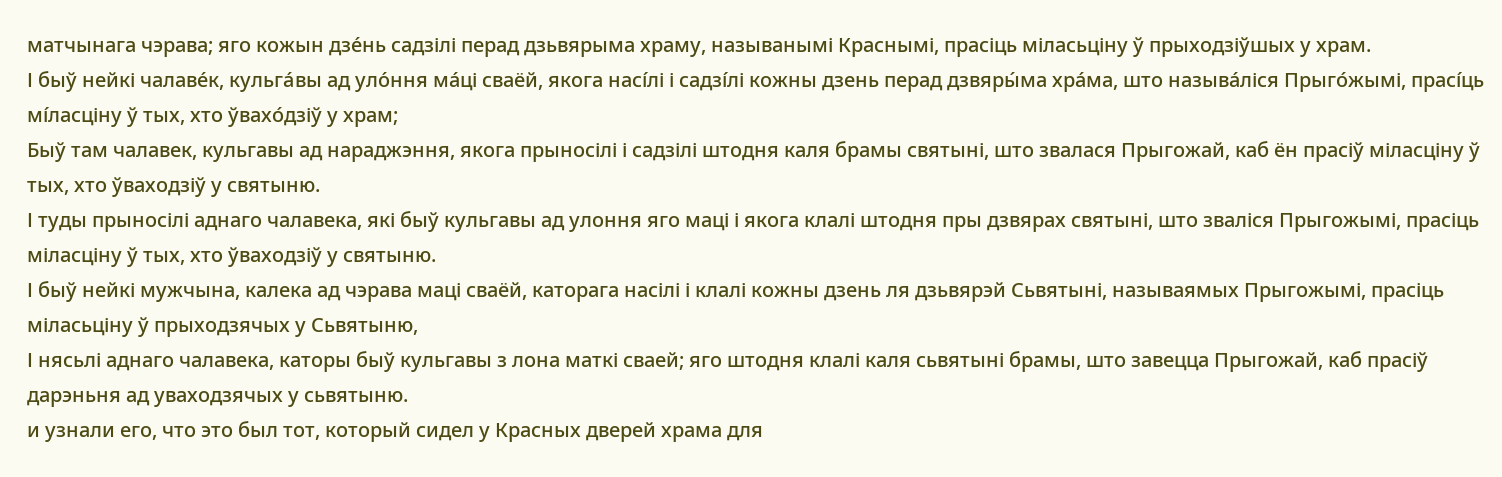матчынага чэрава; яго кожын дзе́нь садзілі перад дзьвярыма храму, называнымі Краснымі, прасіць міласьціну ў прыходзіўшых у храм.
І быў нейкі чалаве́к, кульга́вы ад уло́ння ма́ці сваёй, якога насíлі і садзíлі кожны дзень перад дзвяры́ма хра́ма, што называ́ліся Прыго́жымі, прасíць мíласціну ў тых, хто ўвахо́дзіў у храм;
Быў там чалавек, кульгавы ад нараджэння, якога прыносілі і садзілі штодня каля брамы святыні, што звалася Прыгожай, каб ён прасіў міласціну ў тых, хто ўваходзіў у святыню.
І туды прыносілі аднаго чалавека, які быў кульгавы ад улоння яго маці і якога клалі штодня пры дзвярах святыні, што зваліся Прыгожымі, прасіць міласціну ў тых, хто ўваходзіў у святыню.
І быў нейкі мужчына, калека ад чэрава маці сваёй, каторага насілі і клалі кожны дзень ля дзьвярэй Сьвятыні, называямых Прыгожымі, прасіць міласьціну ў прыходзячых у Сьвятыню,
І нясьлі аднаго чалавека, каторы быў кульгавы з лона маткі сваей; яго штодня клалі каля сьвятыні брамы, што завецца Прыгожай, каб прасіў дарэньня ад уваходзячых у сьвятыню.
и узнали его, что это был тот, который сидел у Красных дверей храма для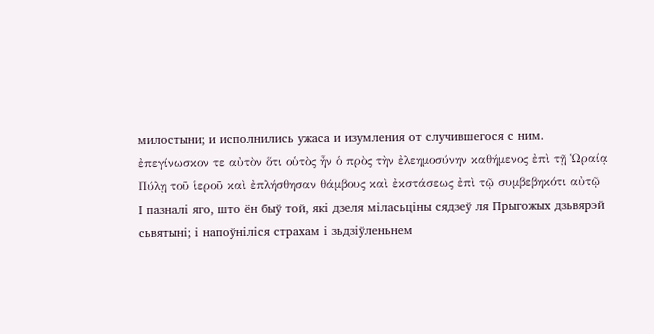милостыни; и исполнились ужаса и изумления от случившегося с ним.
ἐπεγίνωσκον τε αὐτὸν ὅτι οὑτὸς ἦν ὁ πρὸς τὴν ἐλεημοσύνην καθήμενος ἐπὶ τῇ Ὡραίᾳ Πύλῃ τοῦ ἱεροῦ καὶ ἐπλήσθησαν θάμβους καὶ ἐκστάσεως ἐπὶ τῷ συμβεβηκότι αὐτῷ
І пазналі яго, што ён быў той, які дзеля міласьціны сядзеў ля Прыгожых дзьвярэй сьвятыні; і напоўніліся страхам і зьдзіўленьнем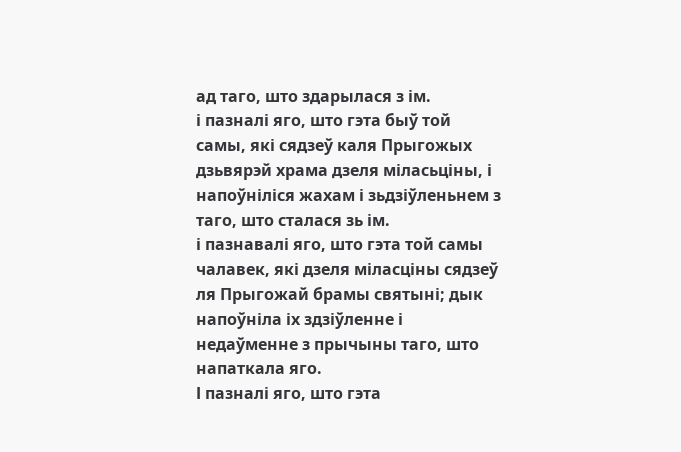ад таго, што здарылася з ім.
і пазналі яго, што гэта быў той самы, які сядзеў каля Прыгожых дзьвярэй храма дзеля міласьціны, і напоўніліся жахам і зьдзіўленьнем з таго, што сталася зь ім.
і пазнавалі яго, што гэта той самы чалавек, які дзеля міласціны сядзеў ля Прыгожай брамы святыні; дык напоўніла іх здзіўленне і недаўменне з прычыны таго, што напаткала яго.
І пазналі яго, што гэта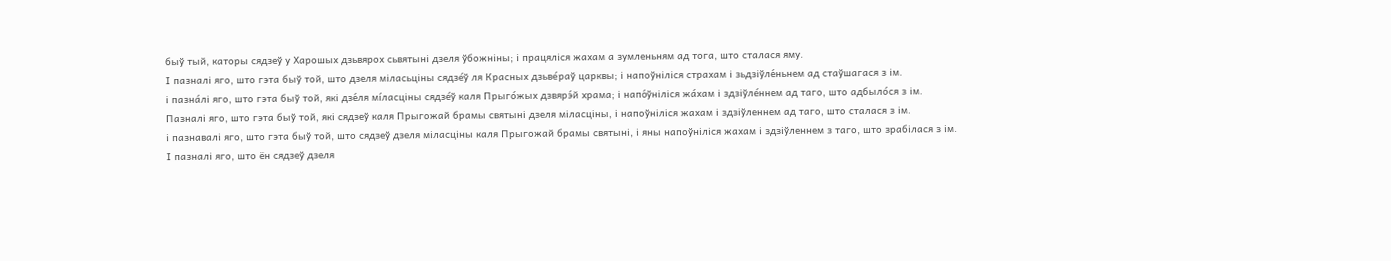быў тый, каторы сядзеў у Харошых дзьвярох сьвятыні дзеля ўбожніны; і працяліся жахам а зумленьням ад тога, што сталася яму.
І пазналі яго, што гэта быў той, што дзеля міласьціны сядзе́ў ля Красных дзьве́раў царквы; і напоўніліся страхам і зьдзіўле́ньнем ад стаўшагася з ім.
і пазна́лі яго, што гэта быў той, які дзе́ля мíласціны сядзе́ў каля Прыго́жых дзвярэ́й храма; і напо́ўніліся жа́хам і здзіўле́ннем ад таго, што адбыло́ся з ім.
Пазналі яго, што гэта быў той, які сядзеў каля Прыгожай брамы святыні дзеля міласціны, і напоўніліся жахам і здзіўленнем ад таго, што сталася з ім.
і пазнавалі яго, што гэта быў той, што сядзеў дзеля міласціны каля Прыгожай брамы святыні, і яны напоўніліся жахам і здзіўленнем з таго, што зрабілася з ім.
І пазналі яго, што ён сядзеў дзеля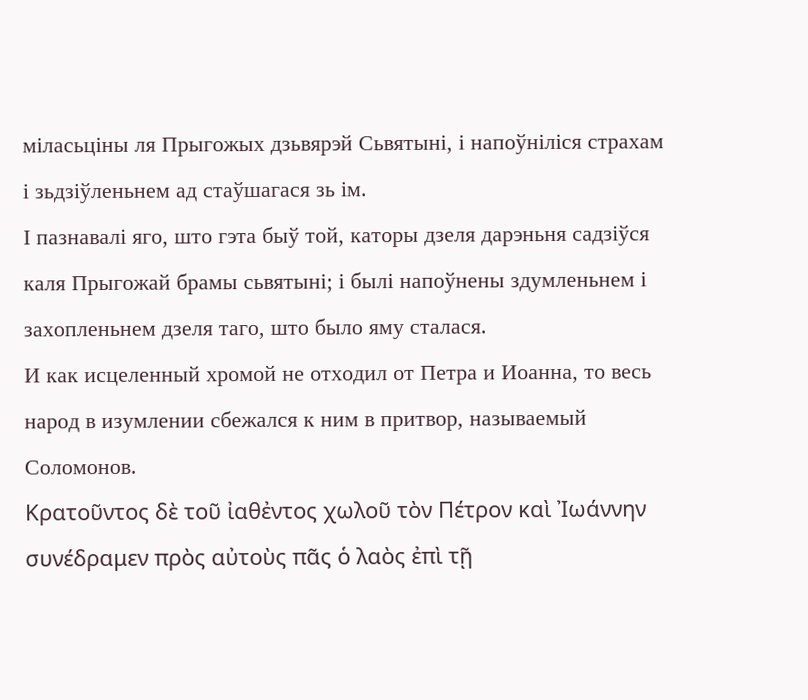міласьціны ля Прыгожых дзьвярэй Сьвятыні, і напоўніліся страхам і зьдзіўленьнем ад стаўшагася зь ім.
І пазнавалі яго, што гэта быў той, каторы дзеля дарэньня садзіўся каля Прыгожай брамы сьвятыні; і былі напоўнены здумленьнем і захопленьнем дзеля таго, што было яму сталася.
И как исцеленный хромой не отходил от Петра и Иоанна, то весь народ в изумлении сбежался к ним в притвор, называемый Соломонов.
Κρατοῦντος δὲ τοῦ ἰαθἐντος χωλοῦ τὸν Πέτρον καὶ Ἰωάννην συνέδραμεν πρὸς αὐτοὺς πᾶς ὁ λαὸς ἐπὶ τῇ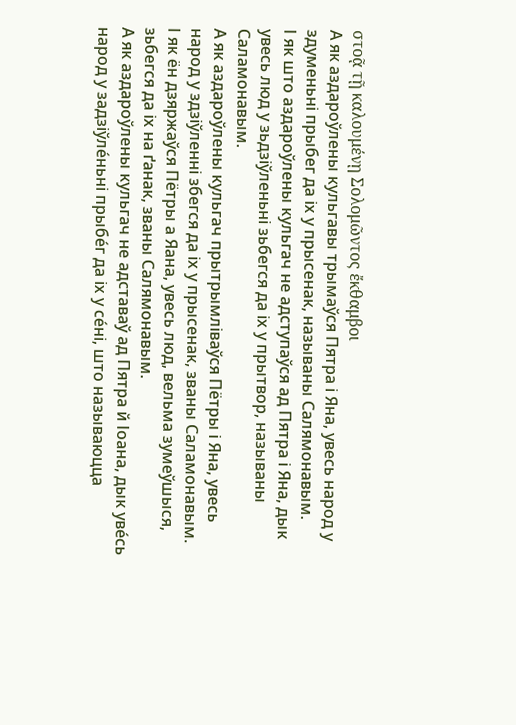στοᾷ τῇ καλουμένῃ Σολομῶντος ἔκθαμβοι
А як аздароўлены кульгавы трымаўся Пятра і Яна, увесь народ у здуменьні прыбег да іх у прысенак, называны Салямонавым.
І як што аздароўлены кульгач не адступаўся ад Пятра і Яна, дык увесь люд у зьдзіўленьні зьбегся да іх у прытвор, называны Саламонавым.
А як аздароўлены кульгач прытрымліваўся Пётры і Яна, увесь народ у здзіўленні збегся да іх у прысенак, званы Саламонавым.
І як ён дзяржаўся Пётры а Яана, увесь люд, вельма зумеўшыся, зьбегся да іх на ґанак, званы Салямонавым.
А як аздароўлены кульгач не адставаў ад Пятра й Іоана, дык уве́сь народ у задзіўле́ньні прыбе́г да іх у се́ні, што называюцца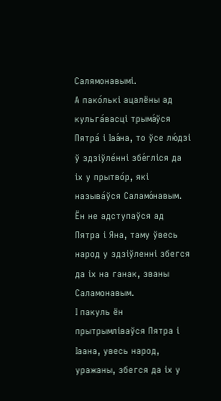Салямонавымі.
А пако́лькі ацалёны ад кульга́васці трыма́ўся Пятра́ і Іаа́на, то ўсе лю́дзі ў здзіўле́нні збе́гліся да іх у прытво́р, які называ́ўся Саламо́навым.
Ён не адступаўся ад Пятра і Яна, таму ўвесь народ у здзіўленні збегся да іх на ганак, званы Саламонавым.
І пакуль ён прытрымліваўся Пятра і Іаана, увесь народ, уражаны, збегся да іх у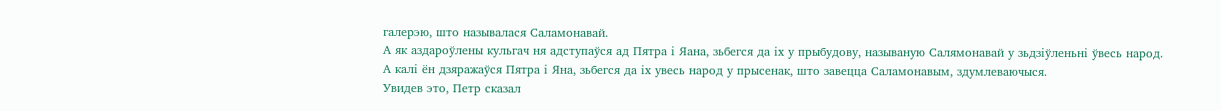галерэю, што называлася Саламонавай.
А як аздароўлены кульгач ня адступаўся ад Пятра і Яана, зьбегся да іх у прыбудову, называную Салямонавай у зьдзіўленьні ўвесь народ.
А калі ён дзяражаўся Пятра і Яна, зьбегся да іх увесь народ у прысенак, што завецца Саламонавым, здумлеваючыся.
Увидев это, Петр сказал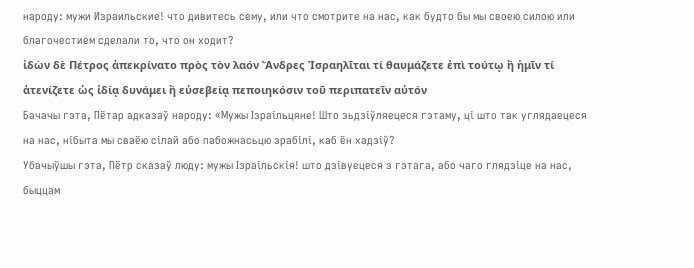народу: мужи Израильские! что дивитесь сему, или что смотрите на нас, как будто бы мы своею силою или благочестием сделали то, что он ходит?
ἰδὼν δὲ Πέτρος ἀπεκρίνατο πρὸς τὸν λαόν Ἄνδρες Ἰσραηλῖται τί θαυμάζετε ἐπὶ τούτῳ ἢ ἡμῖν τί ἀτενίζετε ὡς ἰδίᾳ δυνάμει ἢ εὐσεβείᾳ πεποιηκόσιν τοῦ περιπατεῖν αὐτόν
Бачачы гэта, Пётар адказаў народу: «Мужы Ізраільцяне! Што зьдзіўляецеся гэтаму, ці што так углядаецеся на нас, нібыта мы сваёю сілай або пабожнасьцю зрабілі, каб ён хадзіў?
Убачыўшы гэта, Пётр сказаў люду: мужы Ізраільскія! што дзівуецеся з гэтага, або чаго глядзіце на нас, быццам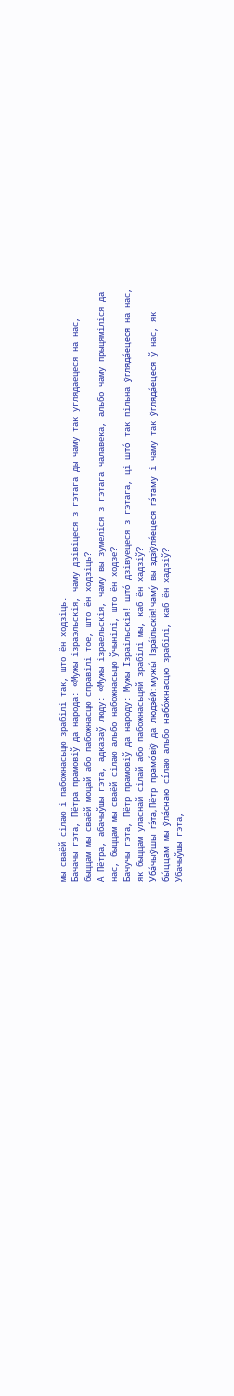мы сваёй сілаю і пабожнасьцю зрабілі так, што ён ходзіць.
Бачачы гэта, Пётра прамовіў да народа: «Мужы ізраэльскія, чаму дзівіцеся з гэтага ды чаму так углядаецеся на нас, быццам мы сваёй моцай або пабожнасцю справілі тое, што ён ходзіць?
А Пётра, абачыўшы гэта, адказаў люду: «Мужы ізраельскія, чаму вы зумеліся з гэтага чалавека, альбо чаму прыцяміліся да нас, быццам мы сваёй сілаю альбо набожнасьцю ўчынілі, што ён ходзе?
Бачучы гэта, Пётр прамовіў да народу: Мужы Ізраільскія! што́ дзівуецеся з гэтага, ці што́ так пільна ўгляда́ецеся на нас, як быццам уласнай сілай або пабожнасьцяй зрабілі мы, каб ён хадзіў?
Уба́чыўшы гэ́та, Пётр прамо́віў да людзе́й: мужы́ Ізра́ільскія! чаму́ вы здзіўля́ецеся гэ́таму і чаму так ўгляда́ецеся ў нас, як бы́ццам мы ўла́снаю сíлаю альбо набо́жнасцю зрабілі, каб ён хадзіў?
Убачыўшы гэта,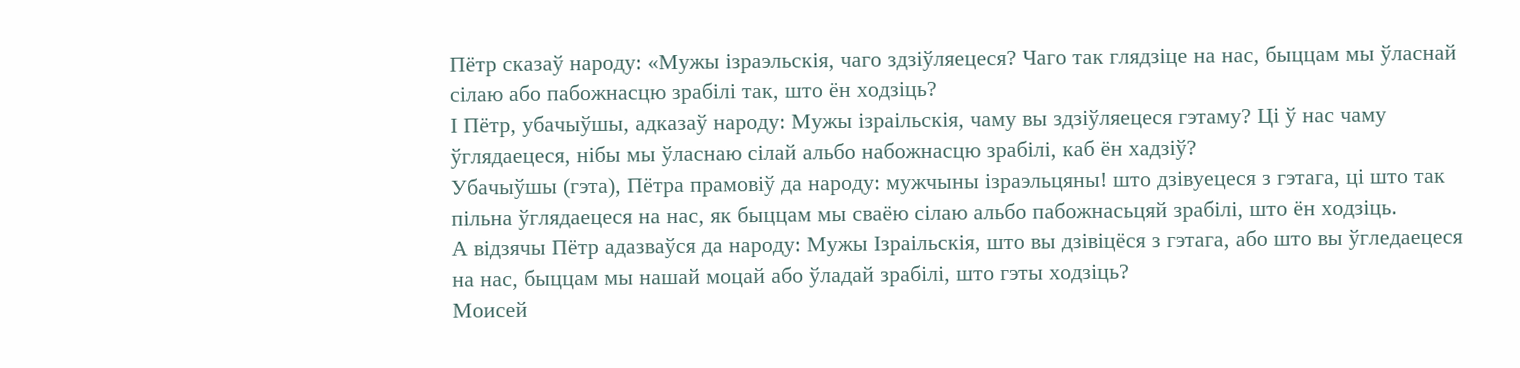Пётр сказаў народу: «Мужы ізраэльскія, чаго здзіўляецеся? Чаго так глядзіце на нас, быццам мы ўласнай сілаю або пабожнасцю зрабілі так, што ён ходзіць?
І Пётр, убачыўшы, адказаў народу: Мужы ізраільскія, чаму вы здзіўляецеся гэтаму? Ці ў нас чаму ўглядаецеся, нібы мы ўласнаю сілай альбо набожнасцю зрабілі, каб ён хадзіў?
Убачыўшы (гэта), Пётра прамовіў да народу: мужчыны ізраэльцяны! што дзівуецеся з гэтага, ці што так пільна ўглядаецеся на нас, як быццам мы сваёю сілаю альбо пабожнасьцяй зрабілі, што ён ходзіць.
А відзячы Пётр адазваўся да народу: Мужы Ізраільскія, што вы дзівіцёся з гэтага, або што вы ўгледаецеся на нас, быццам мы нашай моцай або ўладай зрабілі, што гэты ходзіць?
Моисей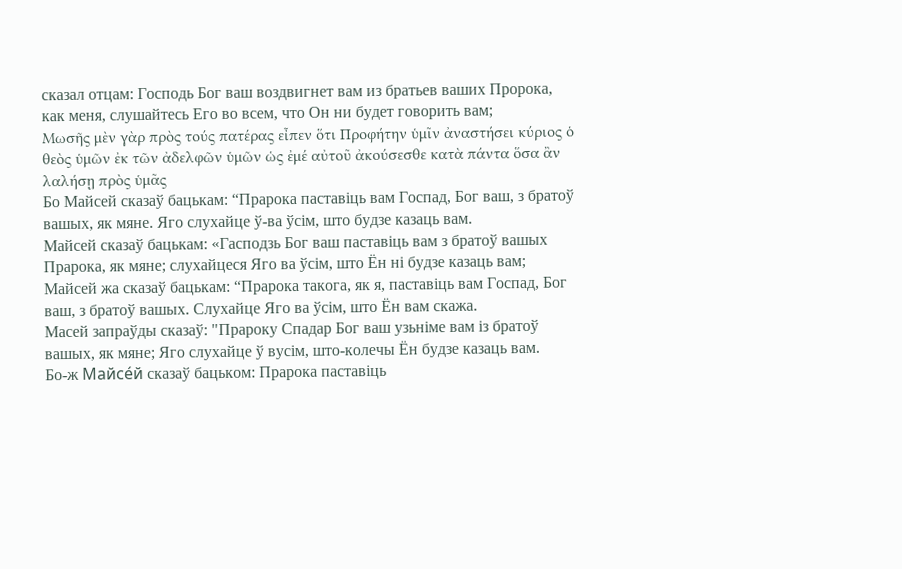сказал отцам: Господь Бог ваш воздвигнет вам из братьев ваших Пророка, как меня, слушайтесь Его во всем, что Он ни будет говорить вам;
Μωσῆς μὲν γὰρ πρὸς τούς πατέρας εἶπεν ὅτι Προφήτην ὑμῖν ἀναστήσει κύριος ὁ θεὸς ὑμῶν ἐκ τῶν ἀδελφῶν ὑμῶν ὡς ἐμέ αὐτοῦ ἀκούσεσθε κατὰ πάντα ὅσα ἂν λαλήσῃ πρὸς ὑμᾶς
Бо Майсей сказаў бацькам: “Прарока паставіць вам Госпад, Бог ваш, з братоў вашых, як мяне. Яго слухайце ў-ва ўсім, што будзе казаць вам.
Майсей сказаў бацькам: «Гасподзь Бог ваш паставіць вам з братоў вашых Прарока, як мяне; слухайцеся Яго ва ўсім, што Ён ні будзе казаць вам;
Майсей жа сказаў бацькам: “Прарока такога, як я, паставіць вам Госпад, Бог ваш, з братоў вашых. Слухайце Яго ва ўсім, што Ён вам скажа.
Масей запраўды сказаў: "Прароку Спадар Бог ваш узьніме вам із братоў вашых, як мяне; Яго слухайце ў вусім, што-колечы Ён будзе казаць вам.
Бо-ж Майсе́й сказаў бацьком: Прарока паставіць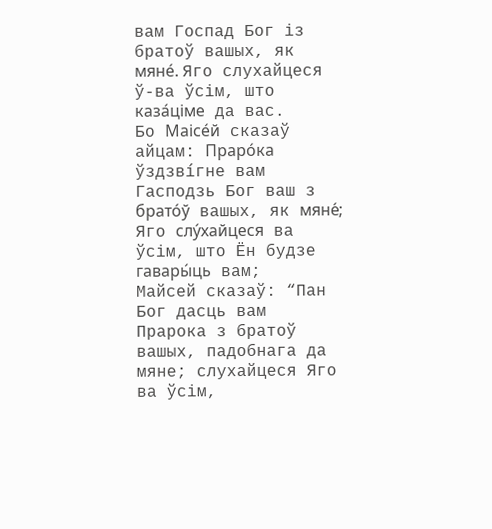вам Госпад Бог із братоў вашых, як мяне́. Яго слухайцеся ў-ва ўсім, што каза́ціме да вас.
Бо Маісе́й сказаў айцам: Праро́ка ўздзвíгне вам Гасподзь Бог ваш з брато́ў вашых, як мяне́; Яго слу́хайцеся ва ўсім, што Ён будзе гавары́ць вам;
Майсей сказаў: “Пан Бог дасць вам Прарока з братоў вашых, падобнага да мяне; слухайцеся Яго ва ўсім,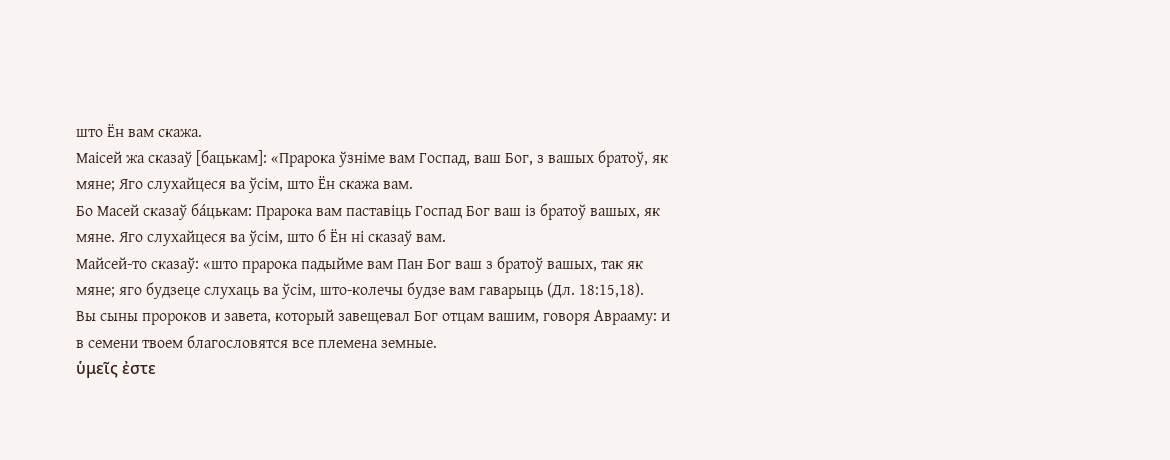што Ён вам скажа.
Маісей жа сказаў [бацькам]: «Прарока ўзніме вам Госпад, ваш Бог, з вашых братоў, як мяне; Яго слухайцеся ва ўсім, што Ён скажа вам.
Бо Масей сказаў ба́цькам: Прарока вам паставіць Госпад Бог ваш із братоў вашых, як мяне. Яго слухайцеся ва ўсім, што б Ён ні сказаў вам.
Майсей-то сказаў: «што прарока падыйме вам Пан Бог ваш з братоў вашых, так як мяне; яго будзеце слухаць ва ўсім, што-колечы будзе вам гаварыць (Дл. 18:15,18).
Вы сыны пророков и завета, который завещевал Бог отцам вашим, говоря Аврааму: и в семени твоем благословятся все племена земные.
ὑμεῖς ἐστε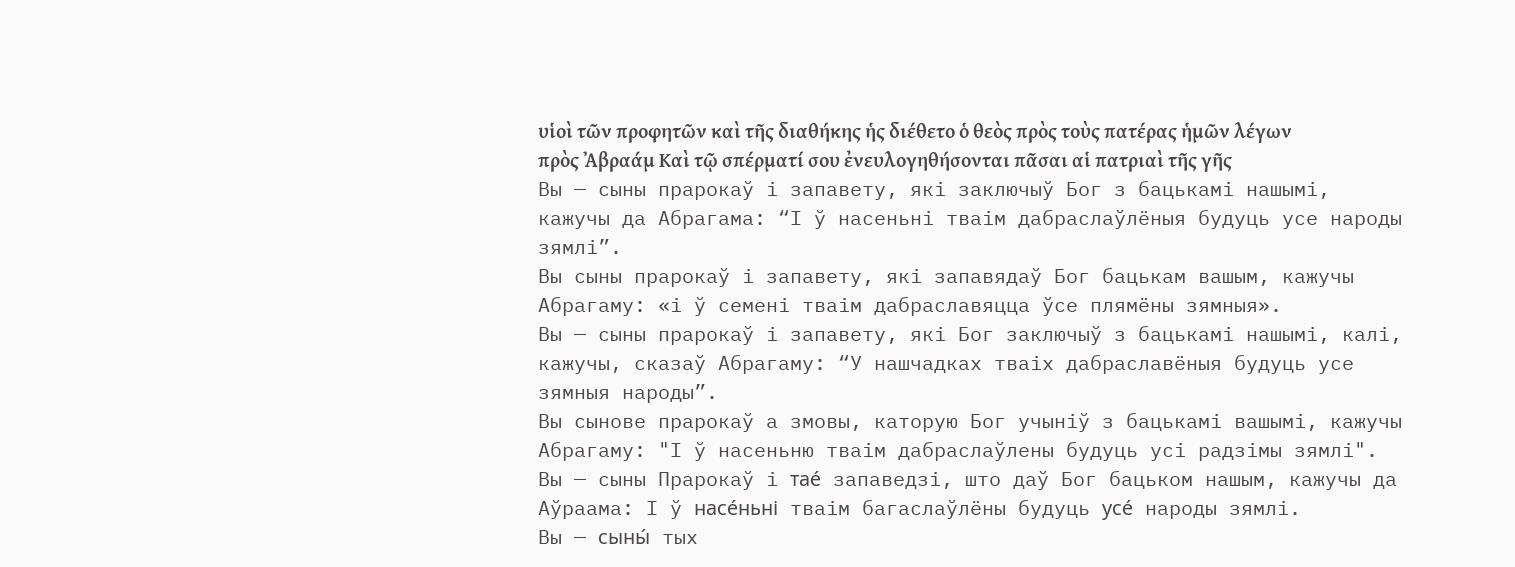υἱοὶ τῶν προφητῶν καὶ τῆς διαθήκης ἡς διέθετο ὁ θεὸς πρὸς τοὺς πατέρας ἡμῶν λέγων πρὸς Ἀβραάμ Καὶ τῷ σπέρματί σου ἐνευλογηθήσονται πᾶσαι αἱ πατριαὶ τῆς γῆς
Вы — сыны прарокаў і запавету, які заключыў Бог з бацькамі нашымі, кажучы да Абрагама: “І ў насеньні тваім дабраслаўлёныя будуць усе народы зямлі”.
Вы сыны прарокаў і запавету, які запавядаў Бог бацькам вашым, кажучы Абрагаму: «і ў семені тваім дабраславяцца ўсе плямёны зямныя».
Вы — сыны прарокаў і запавету, які Бог заключыў з бацькамі нашымі, калі, кажучы, сказаў Абрагаму: “У нашчадках тваіх дабраславёныя будуць усе зямныя народы”.
Вы сынове прарокаў а змовы, каторую Бог учыніў з бацькамі вашымі, кажучы Абрагаму: "І ў насеньню тваім дабраслаўлены будуць усі радзімы зямлі".
Вы — сыны Прарокаў і тае́ запаведзі, што даў Бог бацьком нашым, кажучы да Аўраама: І ў насе́ньні тваім багаслаўлёны будуць усе́ народы зямлі.
Вы — сыны́ тых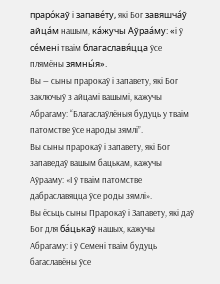праро́каў і запаве́ту, які Бог завяшча́ў айца́м нашым, ка́жучы Аўраа́му: «і ў се́мені тваім благаславя́цца ўсе плямёны зямны́я».
Вы — сыны прарокаў і запавету, які Бог заключыў з айцамі вашымі, кажучы Абрагаму: “Благаслаўлёныя будуць у тваім патомстве ўсе народы зямлі”.
Вы сыны прарокаў і запавету, які Бог запаведаў вашым бацькам, кажучы Аўрааму: «І ў тваім патомстве дабраславяцца ўсе роды зямлі».
Вы ёсьць сыны Прарокаў і Запавету, які даў Бог для ба́цькаў нашых, кажучы Абрагаму: і ў Семені тваім будуць багаславёны ўсе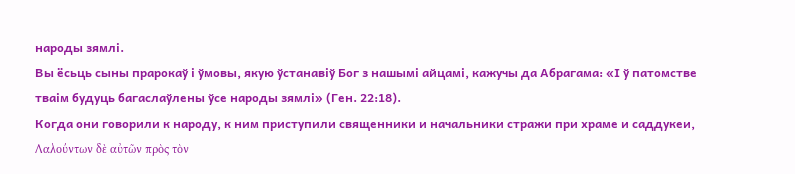народы зямлі.
Вы ёсьць сыны прарокаў і ўмовы, якую ўстанавіў Бог з нашымі айцамі, кажучы да Абрагама: «І ў патомстве тваім будуць багаслаўлены ўсе народы зямлі» (Ген. 22:18).
Когда они говорили к народу, к ним приступили священники и начальники стражи при храме и саддукеи,
Λαλούντων δὲ αὐτῶν πρὸς τὸν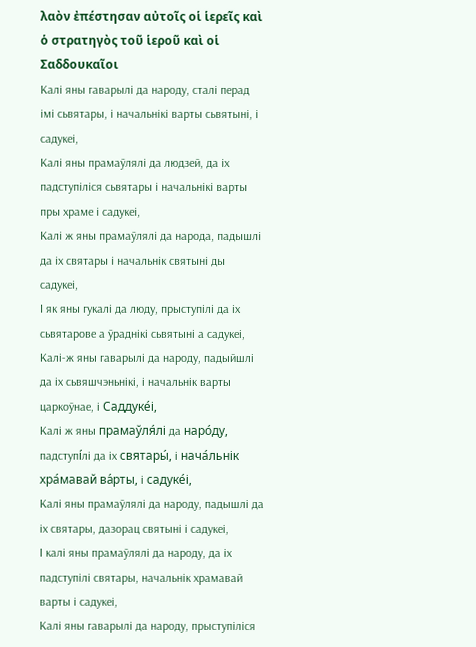λαὸν ἐπέστησαν αὐτοῖς οἱ ἱερεῖς καὶ ὁ στρατηγὸς τοῦ ἱεροῦ καὶ οἱ Σαδδουκαῖοι
Калі яны гаварылі да народу, сталі перад імі сьвятары, і начальнікі варты сьвятыні, і садукеі,
Калі яны прамаўлялі да людзей, да іх падступіліся сьвятары і начальнікі варты пры храме і садукеі,
Калі ж яны прамаўлялі да народа, падышлі да іх святары і начальнік святыні ды садукеі,
І як яны гукалі да люду, прыступілі да іх сьвятарове а ўраднікі сьвятыні а садукеі,
Калі-ж яны гаварылі да народу, падыйшлі да іх сьвяшчэньнікі, і начальнік варты царкоўнае, і Саддуке́і,
Калі ж яны прамаўля́лі да наро́ду, падступíлі да іх святары́, і нача́льнік хра́мавай ва́рты, і садуке́і,
Калі яны прамаўлялі да народу, падышлі да іх святары, дазорац святыні і садукеі,
І калі яны прамаўлялі да народу, да іх падступілі святары, начальнік храмавай варты і садукеі,
Калі яны гаварылі да народу, прыступіліся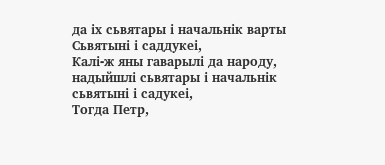да іх сьвятары і начальнік варты Сьвятыні і саддукеі,
Калі-ж яны гаварылі да народу, надыйшлі сьвятары і начальнік сьвятыні і садукеі,
Тогда Петр,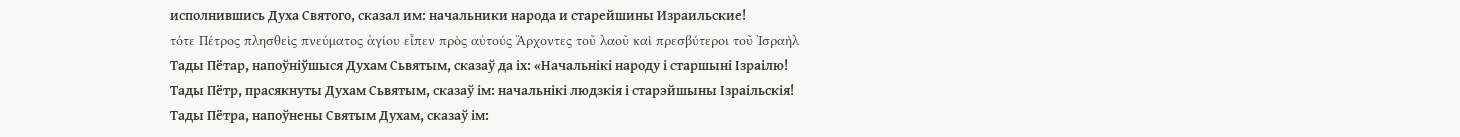исполнившись Духа Святого, сказал им: начальники народа и старейшины Израильские!
τότε Πέτρος πλησθεὶς πνεύματος ἁγίου εἶπεν πρὸς αὐτούς Ἄρχοντες τοῦ λαοῦ καὶ πρεσβύτεροι τοῦ Ἰσραὴλ
Тады Пётар, напоўніўшыся Духам Сьвятым, сказаў да іх: «Начальнікі народу і старшыні Ізраілю!
Тады Пётр, прасякнуты Духам Сьвятым, сказаў ім: начальнікі людзкія і старэйшыны Ізраільскія!
Тады Пётра, напоўнены Святым Духам, сказаў ім: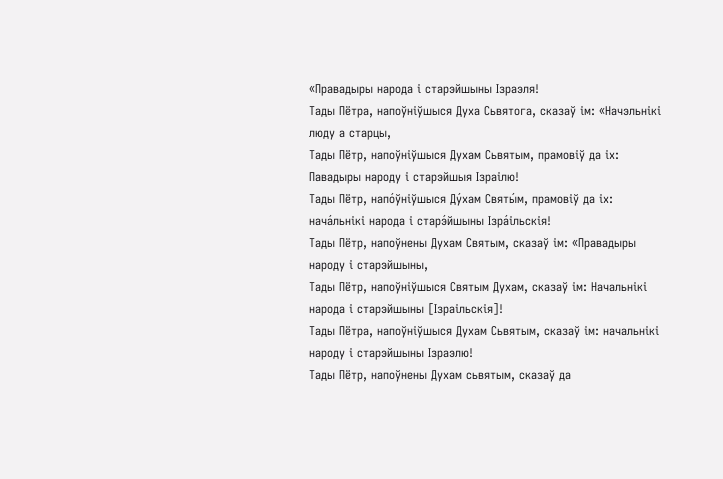«Правадыры народа і старэйшыны Ізраэля!
Тады Пётра, напоўніўшыся Духа Сьвятога, сказаў ім: «Начэльнікі люду а старцы,
Тады Пётр, напоўніўшыся Духам Сьвятым, прамовіў да іх: Павадыры народу і старэйшыя Ізраілю!
Тады Пётр, напо́ўніўшыся Ду́хам Святы́м, прамовіў да іх: нача́льнікі народа і старэ́йшыны Ізра́ільскія!
Тады Пётр, напоўнены Духам Святым, сказаў ім: «Правадыры народу і старэйшыны,
Тады Пётр, напоўніўшыся Святым Духам, сказаў ім: Начальнікі народа і старэйшыны [Ізраільскія]!
Тады Пётра, напоўніўшыся Духам Сьвятым, сказаў ім: начальнікі народу і старэйшыны Ізраэлю!
Тады Пётр, напоўнены Духам сьвятым, сказаў да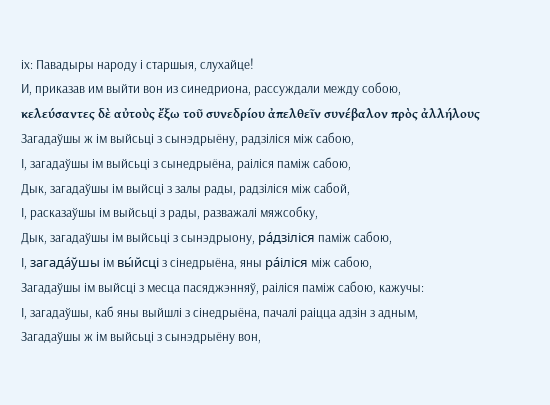іх: Павадыры народу і старшыя, слухайце!
И, приказав им выйти вон из синедриона, рассуждали между собою,
κελεύσαντες δὲ αὐτοὺς ἔξω τοῦ συνεδρίου ἀπελθεῖν συνέβαλον πρὸς ἀλλήλους
Загадаўшы ж ім выйсьці з сынэдрыёну, радзіліся між сабою,
І, загадаўшы ім выйсьці з сынедрыёна, раіліся паміж сабою,
Дык, загадаўшы ім выйсці з залы рады, радзіліся між сабой,
І, расказаўшы ім выйсьці з рады, разважалі мяжсобку,
Дык, загадаўшы ім выйсьці з сынэдрыону, ра́дзіліся паміж сабою,
І, загада́ўшы ім вы́йсці з сінедрыёна, яны ра́іліся між сабою,
Загадаўшы ім выйсці з месца пасяджэнняў, раіліся паміж сабою, кажучы:
І, загадаўшы, каб яны выйшлі з сінедрыёна, пачалі раіцца адзін з адным,
Загадаўшы ж ім выйсьці з сынэдрыёну вон,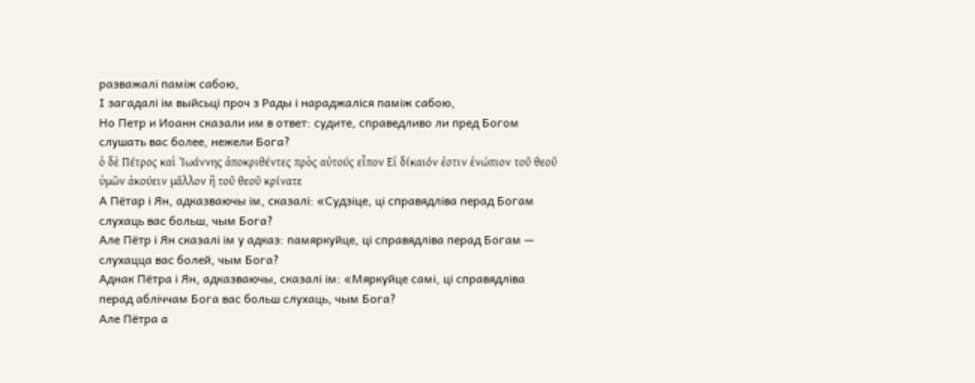разважалі паміж сабою,
І загадалі ім выйсьці проч з Рады і нараджаліся паміж сабою,
Но Петр и Иоанн сказали им в ответ: судите, справедливо ли пред Богом слушать вас более, нежели Бога?
ὁ δὲ Πέτρος καὶ Ἰωάννης ἀποκριθέντες πρὸς αὐτούς εἶπον Εἰ δίκαιόν ἐστιν ἐνώπιον τοῦ θεοῦ ὑμῶν ἀκούειν μᾶλλον ἢ τοῦ θεοῦ κρίνατε
А Пётар і Ян, адказваючы ім, сказалі: «Судзіце, ці справядліва перад Богам слухаць вас больш, чым Бога?
Але Пётр і Ян сказалі ім у адказ: памяркуйце, ці справядліва перад Богам — слухацца вас болей, чым Бога?
Аднак Пётра і Ян, адказваючы, сказалі ім: «Мяркуйце самі, ці справядліва перад абліччам Бога вас больш слухаць, чым Бога?
Але Пётра а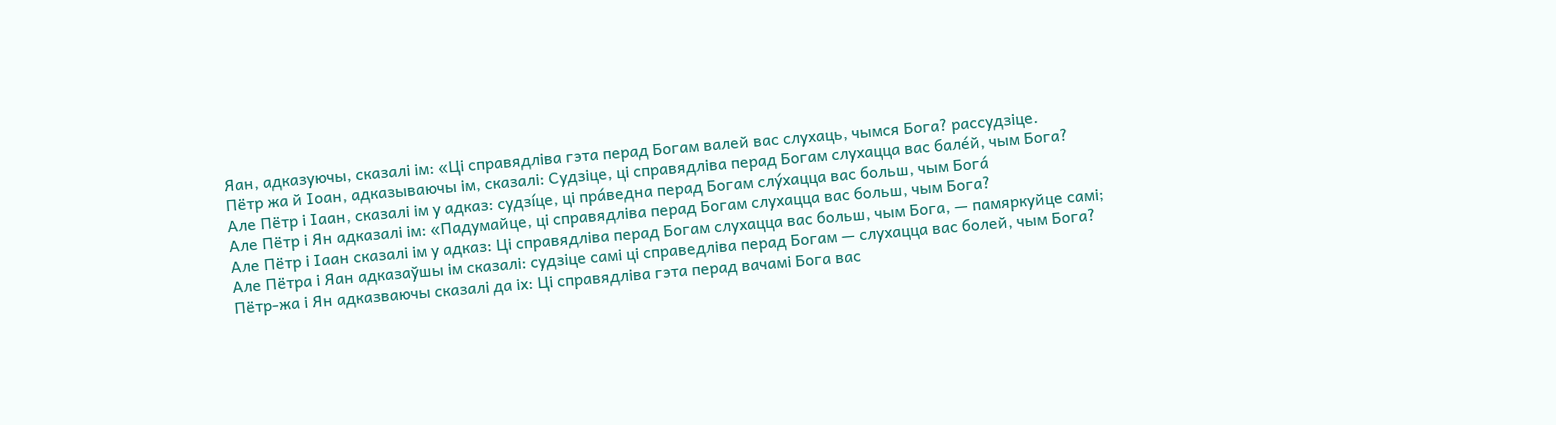Яан, адказуючы, сказалі ім: «Ці справядліва гэта перад Богам валей вас слухаць, чымся Бога? рассудзіце.
Пётр жа й Іоан, адказываючы ім, сказалі: Судзіце, ці справядліва перад Богам слухацца вас бале́й, чым Бога?
Але Пётр і Іаан, сказалі ім у адказ: судзíце, ці пра́ведна перад Богам слу́хацца вас больш, чым Бога́
Але Пётр і Ян адказалі ім: «Падумайце, ці справядліва перад Богам слухацца вас больш, чым Бога?
Але Пётр і Іаан сказалі ім у адказ: Ці справядліва перад Богам слухацца вас больш, чым Бога, — памяркуйце самі;
Але Пётра і Яан адказаўшы ім сказалі: судзіце самі ці справедліва перад Богам — слухацца вас болей, чым Бога?
Пётр-жа і Ян адказваючы сказалі да іх: Ці справядліва гэта перад вачамі Бога вас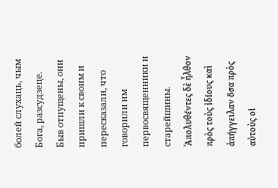болей слухаць, чым Бога, разсудзеце.
Быв отпущены, они пришли к своим и пересказали, что говорили им первосвященники и старейшины.
Ἀπολυθέντες δὲ ἦλθον πρὸς τοὺς ἰδίους καὶ ἀπήγγειλαν ὅσα πρὸς αὐτοὺς οἱ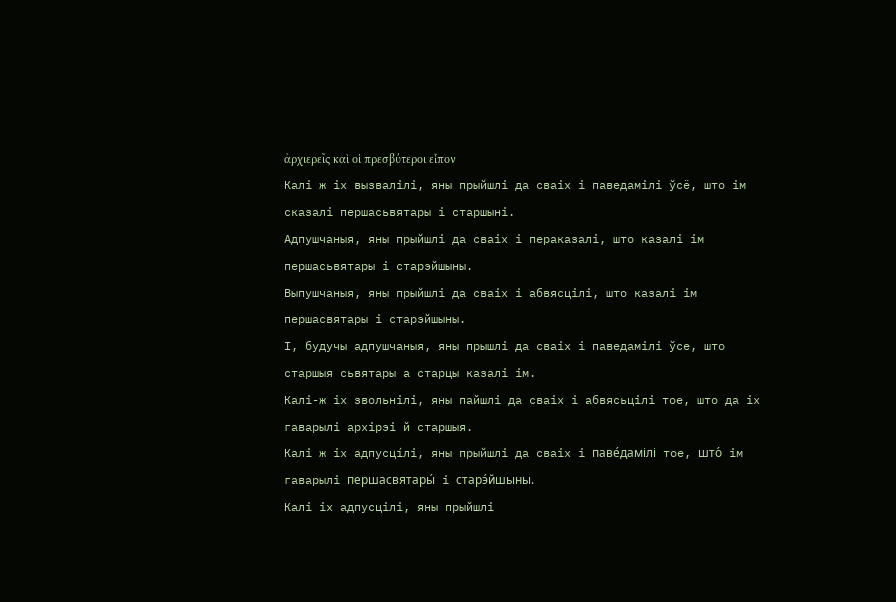ἀρχιερεῖς καὶ οἱ πρεσβύτεροι εἶπον
Калі ж іх вызвалілі, яны прыйшлі да сваіх і паведамілі ўсё, што ім сказалі першасьвятары і старшыні.
Адпушчаныя, яны прыйшлі да сваіх і пераказалі, што казалі ім першасьвятары і старэйшыны.
Выпушчаныя, яны прыйшлі да сваіх і абвясцілі, што казалі ім першасвятары і старэйшыны.
І, будучы адпушчаныя, яны прышлі да сваіх і паведамілі ўсе, што старшыя сьвятары а старцы казалі ім.
Калі-ж іх звольнілі, яны пайшлі да сваіх і абвясьцілі тое, што да іх гаварылі архірэі й старшыя.
Калі ж іх адпусцíлі, яны прыйшлі да сваіх і паве́дамілі тое, што́ ім гаварылі першасвятары́ і старэ́йшыны.
Калі іх адпусцілі, яны прыйшлі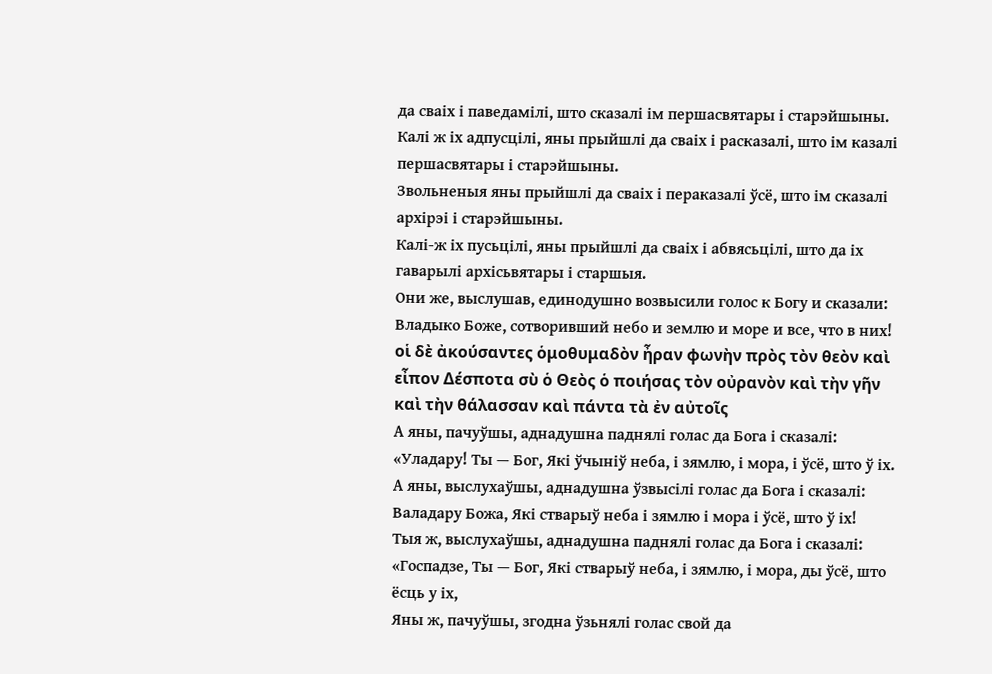да сваіх і паведамілі, што сказалі ім першасвятары і старэйшыны.
Калі ж іх адпусцілі, яны прыйшлі да сваіх і расказалі, што ім казалі першасвятары і старэйшыны.
Звольненыя яны прыйшлі да сваіх і пераказалі ўсё, што ім сказалі архірэі і старэйшыны.
Калі-ж іх пусьцілі, яны прыйшлі да сваіх і абвясьцілі, што да іх гаварылі архісьвятары і старшыя.
Они же, выслушав, единодушно возвысили голос к Богу и сказали: Владыко Боже, сотворивший небо и землю и море и все, что в них!
οἱ δὲ ἀκούσαντες ὁμοθυμαδὸν ἦραν φωνὴν πρὸς τὸν θεὸν καὶ εἶπον Δέσποτα σὺ ὁ Θεὸς ὁ ποιήσας τὸν οὐρανὸν καὶ τὴν γῆν καὶ τὴν θάλασσαν καὶ πάντα τὰ ἐν αὐτοῖς
А яны, пачуўшы, аднадушна паднялі голас да Бога і сказалі: «Уладару! Ты — Бог, Які ўчыніў неба, і зямлю, і мора, і ўсё, што ў іх.
А яны, выслухаўшы, аднадушна ўзвысілі голас да Бога і сказалі: Валадару Божа, Які стварыў неба і зямлю і мора і ўсё, што ў іх!
Тыя ж, выслухаўшы, аднадушна паднялі голас да Бога і сказалі: «Госпадзе, Ты — Бог, Які стварыў неба, і зямлю, і мора, ды ўсё, што ёсць у іх,
Яны ж, пачуўшы, згодна ўзьнялі голас свой да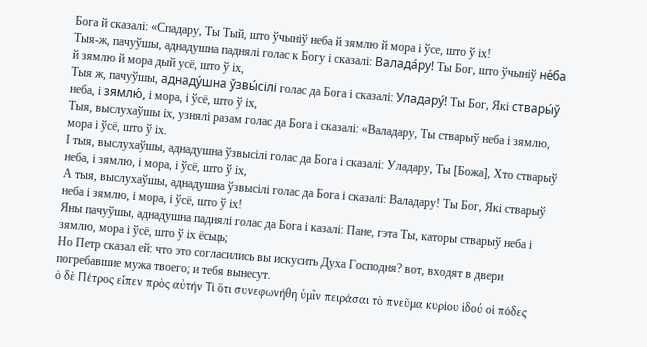Бога й сказалі: «Спадару, Ты Тый, што ўчыніў неба й зямлю й мора і ўсе, што ў іх!
Тыя-ж, пачуўшы, аднадушна паднялі голас к Богу і сказалі: Валада́ру! Ты Бог, што ўчыніў не́ба й зямлю й мора дый усё, што ў іх,
Тыя ж, пачуўшы, аднаду́шна ўзвы́сілі голас да Бога і сказалі: Уладару́! Ты Бог, Які ствары́ў неба, і зямлю́, і мора, і ўсё, што ў іх,
Тыя, выслухаўшы іх, узнялі разам голас да Бога і сказалі: «Валадару, Ты стварыў неба і зямлю, мора і ўсё, што ў іх.
І тыя, выслухаўшы, аднадушна ўзвысілі голас да Бога і сказалі: Уладару, Ты [Божа], Хто стварыў неба, і зямлю, і мора, і ўсё, што ў іх,
А тыя, выслухаўшы, аднадушна ўзвысілі голас да Бога і сказалі: Валадару! Ты Бог, Які стварыў неба і зямлю, і мора, і ўсё, што ў іх!
Яны пачуўшы, аднадушна паднялі голас да Бога і казалі: Пане, гэта Ты, каторы стварыў неба і зямлю, мора і ўсё, што ў іх ёсьць;
Но Петр сказал ей: что это согласились вы искусить Духа Господня? вот, входят в двери погребавшие мужа твоего; и тебя вынесут.
ὁ δὲ Πέτρος εἶπεν πρὸς αὐτήν Τί ὅτι συνεφωνήθη ὑμῖν πειράσαι τὸ πνεῦμα κυρίου ἰδού οἱ πόδες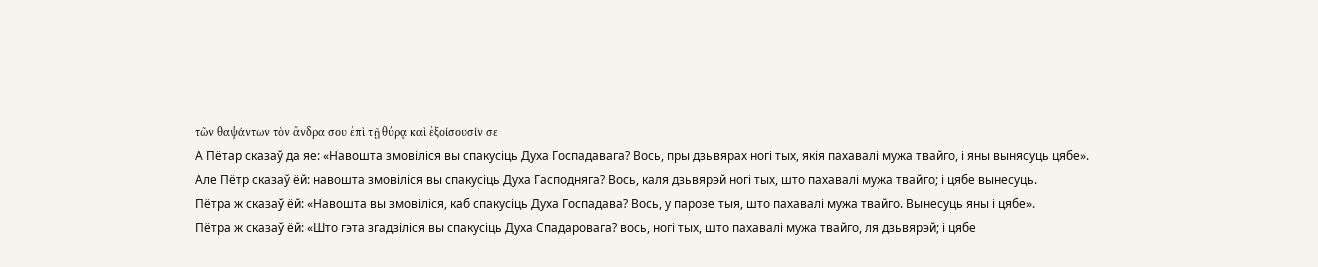τῶν θαψάντων τὸν ἄνδρα σου ἐπὶ τῇ θύρᾳ καὶ ἐξοίσουσίν σε
А Пётар сказаў да яе: «Навошта змовіліся вы спакусіць Духа Госпадавага? Вось, пры дзьвярах ногі тых, якія пахавалі мужа твайго, і яны вынясуць цябе».
Але Пётр сказаў ёй: навошта змовіліся вы спакусіць Духа Гасподняга? Вось, каля дзьвярэй ногі тых, што пахавалі мужа твайго; і цябе вынесуць.
Пётра ж сказаў ёй: «Навошта вы змовіліся, каб спакусіць Духа Госпадава? Вось, у парозе тыя, што пахавалі мужа твайго. Вынесуць яны і цябе».
Пётра ж сказаў ёй: «Што гэта згадзіліся вы спакусіць Духа Спадаровага? вось, ногі тых, што пахавалі мужа твайго, ля дзьвярэй; і цябе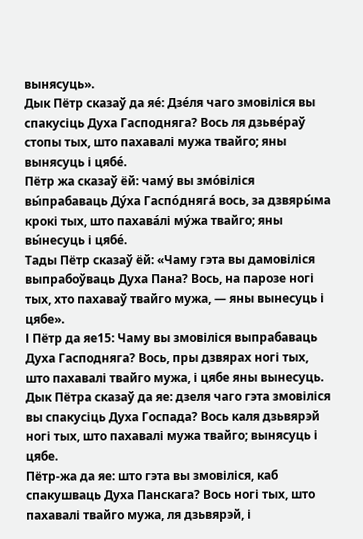вынясуць».
Дык Пётр сказаў да яе́: Дзе́ля чаго змовіліся вы спакусіць Духа Гасподняга? Вось ля дзьве́раў стопы тых, што пахавалі мужа твайго; яны вынясуць і цябе́.
Пётр жа сказаў ёй: чаму́ вы змо́віліся вы́прабаваць Ду́ха Гаспо́дняга́ вось, за дзвяры́ма крокі тых, што пахава́лі му́жа твайго; яны вы́несуць і цябе́.
Тады Пётр сказаў ёй: «Чаму гэта вы дамовіліся выпрабоўваць Духа Пана? Вось, на парозе ногі тых, хто пахаваў твайго мужа, — яны вынесуць і цябе».
І Пётр да яе15: Чаму вы змовіліся выпрабаваць Духа Гасподняга? Вось, пры дзвярах ногі тых, што пахавалі твайго мужа, і цябе яны вынесуць.
Дык Пётра сказаў да яе: дзеля чаго гэта змовіліся вы спакусіць Духа Госпада? Вось каля дзьвярэй ногі тых, што пахавалі мужа твайго; вынясуць і цябе.
Пётр-жа да яе: што гэта вы змовіліся, каб спакушваць Духа Панскага? Вось ногі тых, што пахавалі твайго мужа, ля дзьвярэй, і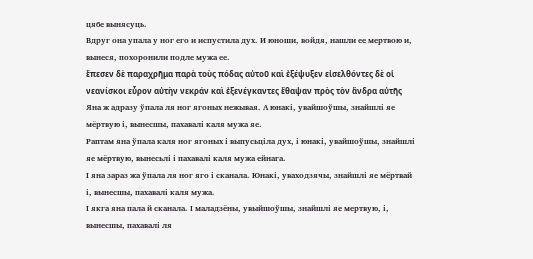цябе вынясуць.
Вдруг она упала у ног его и испустила дух. И юноши, войдя, нашли ее мертвою и, вынеся, похоронили подле мужа ее.
ἔπεσεν δὲ παραχρῆμα παρὰ τοὺς πόδας αὐτοῦ καὶ ἐξέψυξεν εἰσελθόντες δὲ οἱ νεανίσκοι εὗρον αὐτὴν νεκράν καὶ ἐξενέγκαντες ἔθαψαν πρὸς τὸν ἄνδρα αὐτῆς
Яна ж адразу ўпала ля ног ягоных нежывая. А юнакі, увайшоўшы, знайшлі яе мёртвую і, вынесшы, пахавалі каля мужа яе.
Раптам яна ўпала каля ног ягоных і выпусьціла дух, і юнакі, увайшоўшы, знайшлі яе мёртвую, вынесьлі і пахавалі каля мужа ейнага.
І яна зараз жа ўпала ля ног яго і сканала. Юнакі, уваходзячы, знайшлі яе мёртвай і, вынесшы, пахавалі каля мужа.
І якга яна пала й сканала. І маладзёны, увыйшоўшы, знайшлі яе мертвую, і, вынесшы, пахавалі ля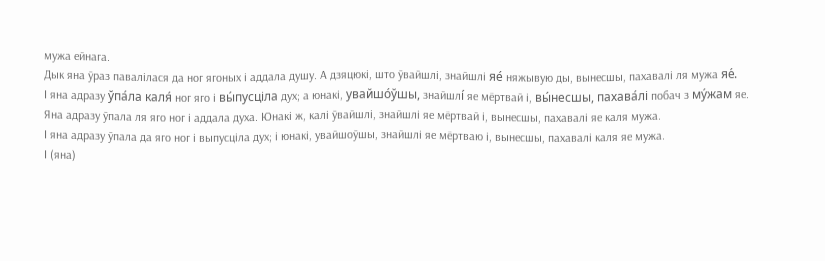мужа ейнага.
Дык яна ўраз павалілася да ног ягоных і аддала душу. А дзяцюкі, што ўвайшлі, знайшлі яе́ няжывую ды, вынесшы, пахавалі ля мужа яе́.
І яна адразу ўпа́ла каля́ ног яго і вы́пусціла дух; а юнакі, увайшо́ўшы, знайшлí яе мёртвай і, вы́несшы, пахава́лі побач з му́жам яе.
Яна адразу ўпала ля яго ног і аддала духа. Юнакі ж, калі ўвайшлі, знайшлі яе мёртвай і, вынесшы, пахавалі яе каля мужа.
І яна адразу ўпала да яго ног і выпусціла дух; і юнакі, увайшоўшы, знайшлі яе мёртваю і, вынесшы, пахавалі каля яе мужа.
І (яна)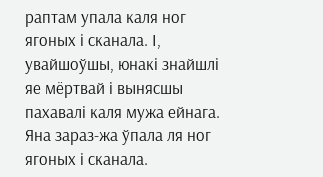раптам упала каля ног ягоных і сканала. І, увайшоўшы, юнакі знайшлі яе мёртвай і вынясшы пахавалі каля мужа ейнага.
Яна зараз-жа ўпала ля ног ягоных і сканала.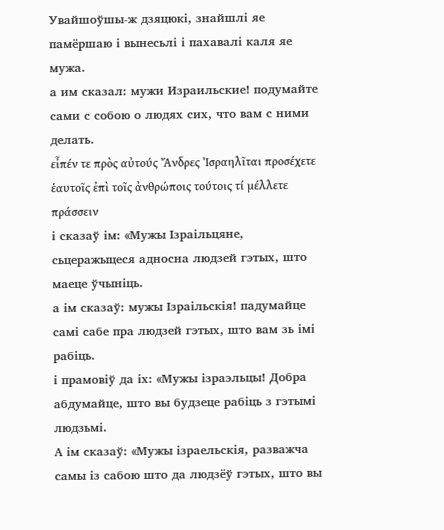Увайшоўшы-ж дзяцюкі, знайшлі яе памёршаю і вынесьлі і пахавалі каля яе мужа.
а им сказал: мужи Израильские! подумайте сами с собою о людях сих, что вам с ними делать.
εἶπέν τε πρὸς αὐτούς Ἄνδρες Ἰσραηλῖται προσέχετε ἑαυτοῖς ἐπὶ τοῖς ἀνθρώποις τούτοις τί μέλλετε πράσσειν
і сказаў ім: «Мужы Ізраільцяне, сьцеражыцеся адносна людзей гэтых, што маеце ўчыніць.
а ім сказаў: мужы Ізраільскія! падумайце самі сабе пра людзей гэтых, што вам зь імі рабіць.
і прамовіў да іх: «Мужы ізраэльцы! Добра абдумайце, што вы будзеце рабіць з гэтымі людзьмі.
А ім сказаў: «Мужы ізраельскія, разважча самы із сабою што да людзёў гэтых, што вы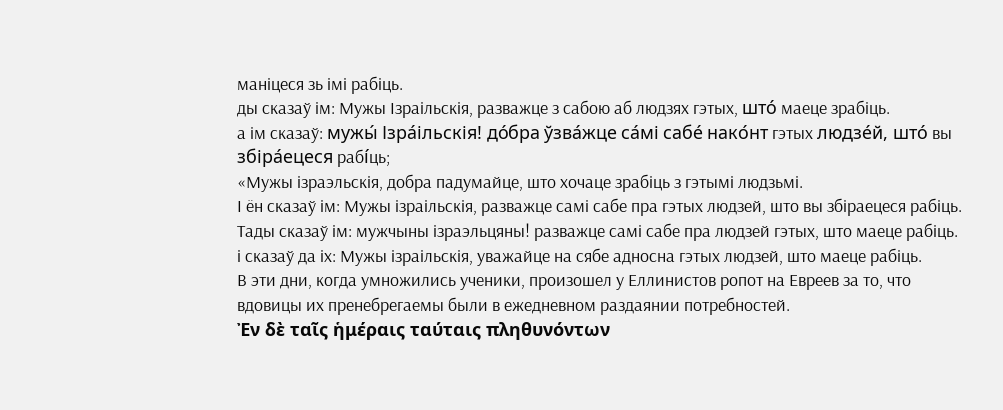маніцеся зь імі рабіць.
ды сказаў ім: Мужы Ізраільскія, разважце з сабою аб людзях гэтых, што́ маеце зрабіць.
а ім сказаў: мужы́ Ізра́ільскія! до́бра ўзва́жце са́мі сабе́ нако́нт гэтых людзе́й, што́ вы збіра́ецеся рабíць;
«Мужы ізраэльскія, добра падумайце, што хочаце зрабіць з гэтымі людзьмі.
І ён сказаў ім: Мужы ізраільскія, разважце самі сабе пра гэтых людзей, што вы збіраецеся рабіць.
Тады сказаў ім: мужчыны ізраэльцяны! разважце самі сабе пра людзей гэтых, што маеце рабіць.
і сказаў да іх: Мужы ізраільскія, уважайце на сябе адносна гэтых людзей, што маеце рабіць.
В эти дни, когда умножились ученики, произошел у Еллинистов ропот на Евреев за то, что вдовицы их пренебрегаемы были в ежедневном раздаянии потребностей.
Ἐν δὲ ταῖς ἡμέραις ταύταις πληθυνόντων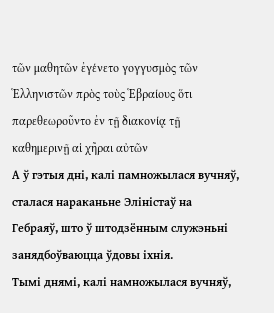τῶν μαθητῶν ἐγένετο γογγυσμὸς τῶν Ἑλληνιστῶν πρὸς τοὺς Ἑβραίους ὅτι παρεθεωροῦντο ἐν τῇ διακονίᾳ τῇ καθημερινῇ αἱ χῆραι αὐτῶν
А ў гэтыя дні, калі памножылася вучняў, сталася нараканьне Эліністаў на Гебраяў, што ў штодзённым служэньні занядбоўваюцца ўдовы іхнія.
Тымі днямі, калі намножылася вучняў,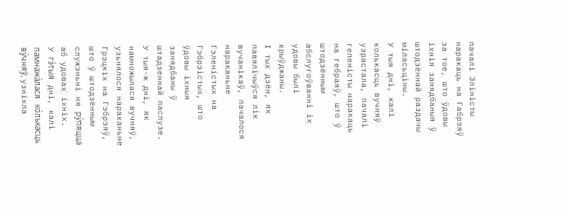пачалі Эліністы наракаць на Габрэяў за тое, што ўдовы іхнія занядбаныя ў штодзённай раздачы міласьціны.
У тыя дні, калі колькасць вучняў узрастала, пачалі геленісты наракаць на гебраяў, што ў штодзённым абслугоўванні іх удовы былі крыўджаны.
І тых дзён, як павялічыўся лік вучанікаў, пачалося нараканьне Гэленістых на Гэбрэістых, што ўдовы іхныя занядбаны ў штадзеннай паслузе.
У тыя-ж дні, як намножылася вучняў, узьнялося нараканьне Грэцкіх на Гэбрэяў, што ў штодзённым служэньні ня ру́пяцца аб удовах іхніх.
У гэ́тыя дні, калі памнажа́лася ко́лькасць ву́чняў, узнíкла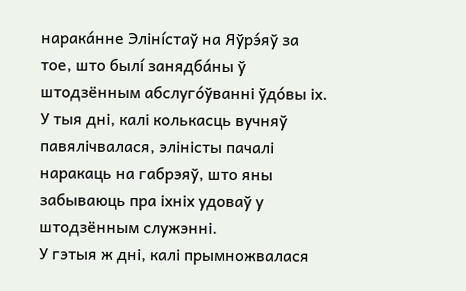нарака́нне Элінíстаў на Яўрэ́яў за тое, што былí занядба́ны ў штодзённым абслуго́ўванні ўдо́вы іх.
У тыя дні, калі колькасць вучняў павялічвалася, эліністы пачалі наракаць на габрэяў, што яны забываюць пра іхніх удоваў у штодзённым служэнні.
У гэтыя ж дні, калі прымножвалася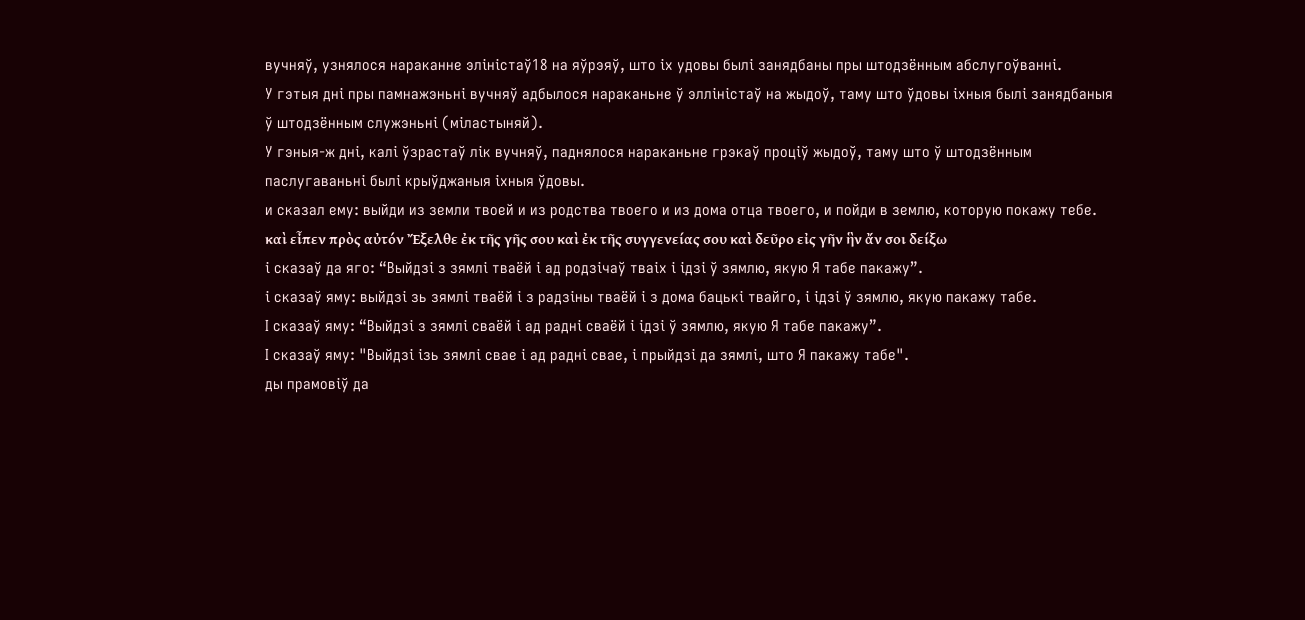вучняў, узнялося нараканне эліністаў18 на яўрэяў, што іх удовы былі занядбаны пры штодзённым абслугоўванні.
У гэтыя дні пры памнажэньні вучняў адбылося нараканьне ў элліністаў на жыдоў, таму што ўдовы іхныя былі занядбаныя ў штодзённым служэньні (міластыняй).
У гэныя-ж дні, калі ўзрастаў лік вучняў, паднялося нараканьне грэкаў проціў жыдоў, таму што ў штодзённым паслугаваньні былі крыўджаныя іхныя ўдовы.
и сказал ему: выйди из земли твоей и из родства твоего и из дома отца твоего, и пойди в землю, которую покажу тебе.
καὶ εἶπεν πρὸς αὐτόν Ἔξελθε ἐκ τῆς γῆς σου καὶ ἐκ τῆς συγγενείας σου καὶ δεῦρο εἰς γῆν ἣν ἄν σοι δείξω
і сказаў да яго: “Выйдзі з зямлі тваёй і ад родзічаў тваіх і ідзі ў зямлю, якую Я табе пакажу”.
і сказаў яму: выйдзі зь зямлі тваёй і з радзіны тваёй і з дома бацькі твайго, і ідзі ў зямлю, якую пакажу табе.
І сказаў яму: “Выйдзі з зямлі сваёй і ад радні сваёй і ідзі ў зямлю, якую Я табе пакажу”.
І сказаў яму: "Выйдзі ізь зямлі свае і ад радні свае, і прыйдзі да зямлі, што Я пакажу табе".
ды прамовіў да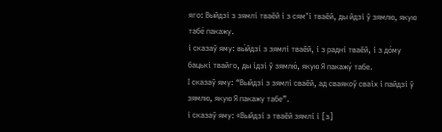яго: Выйдзі з зямлі тваёй і з сям’і тваёй, ды йдзі ў зямлю, якую табе́ пакажу.
і сказаў яму: вы́йдзі з зямлі тваёй, і з раднí тваёй, і з до́му бацькі твайго, ды ідзі ў зямлю́, якую Я пакажу́ табе.
І сказаў яму: “Выйдзі з зямлі сваёй, ад сваякоў сваіх і пайдзі ў зямлю, якую Я пакажу табе”.
і сказаў яму: «Выйдзі з тваёй зямлі і [з]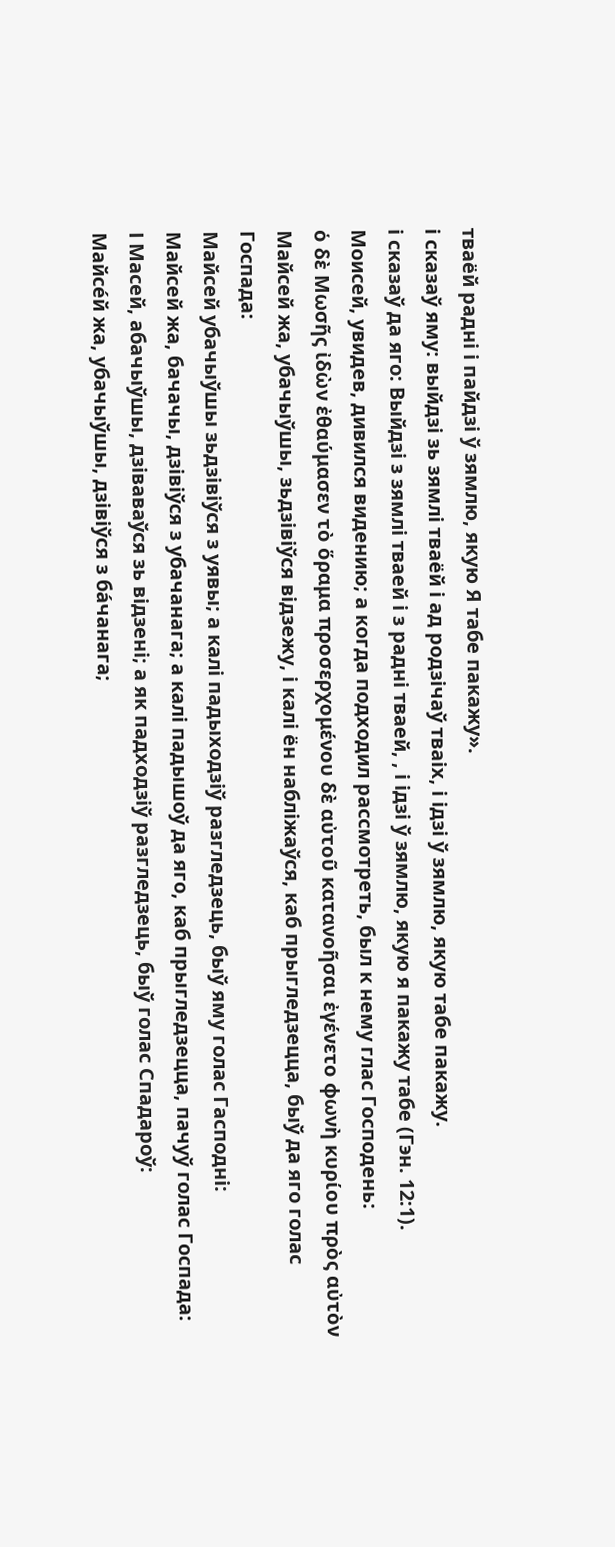тваёй радні і пайдзі ў зямлю, якую Я табе пакажу».
і сказаў яму: выйдзі зь зямлі тваёй і ад родзічаў тваіх, і ідзі ў зямлю, якую табе пакажу.
і сказаў да яго: Выйдзі з зямлі тваей і з радні тваей, , і ідзі ў зямлю, якую я пакажу табе (Гэн. 12:1).
Моисей, увидев, дивился видению; а когда подходил рассмотреть, был к нему глас Господень:
ὁ δὲ Μωσῆς ἰδὼν ἐθαύμασεν τὸ ὅραμα προσερχομένου δὲ αὐτοῦ κατανοῆσαι ἐγένετο φωνὴ κυρίου πρὸς αὐτὸν
Майсей жа, убачыўшы, зьдзівіўся відзежу, і калі ён набліжаўся, каб прыгледзецца, быў да яго голас Госпада:
Майсей убачыўшы зьдзівіўся з уявы; а калі падыходзіў разгледзець, быў яму голас Гасподні:
Майсей жа, бачачы, дзівіўся з убачанага; а калі падышоў да яго, каб прыгледзецца, пачуў голас Госпада:
І Масей, абачыўшы, дзіваваўся зь відзені; а як падходзіў разгледзець, быў голас Спадароў:
Майсе́й жа, убачыўшы, дзівіўся з ба́чанага;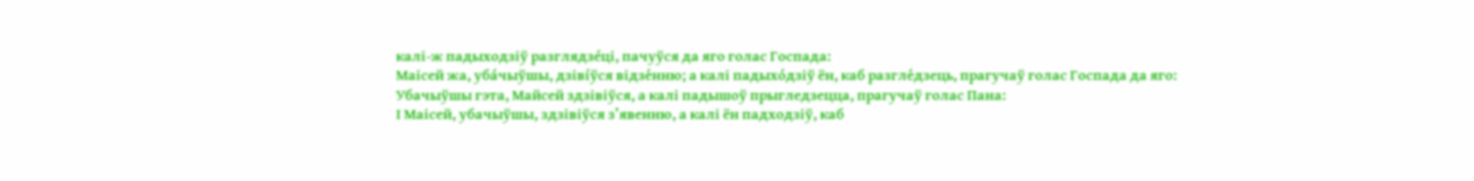калі-ж падыходзіў разглядзе́ці, пачуўся да яго голас Госпада:
Маісей жа, уба́чыўшы, дзівíўся відзе́нню; а калі падыхо́дзіў ён, каб разгле́дзець, прагучаў голас Госпада да яго:
Убачыўшы гэта, Майсей здзівіўся, а калі падышоў прыгледзецца, прагучаў голас Пана:
І Маісей, убачыўшы, здзівіўся з’явенню, а калі ён падходзіў, каб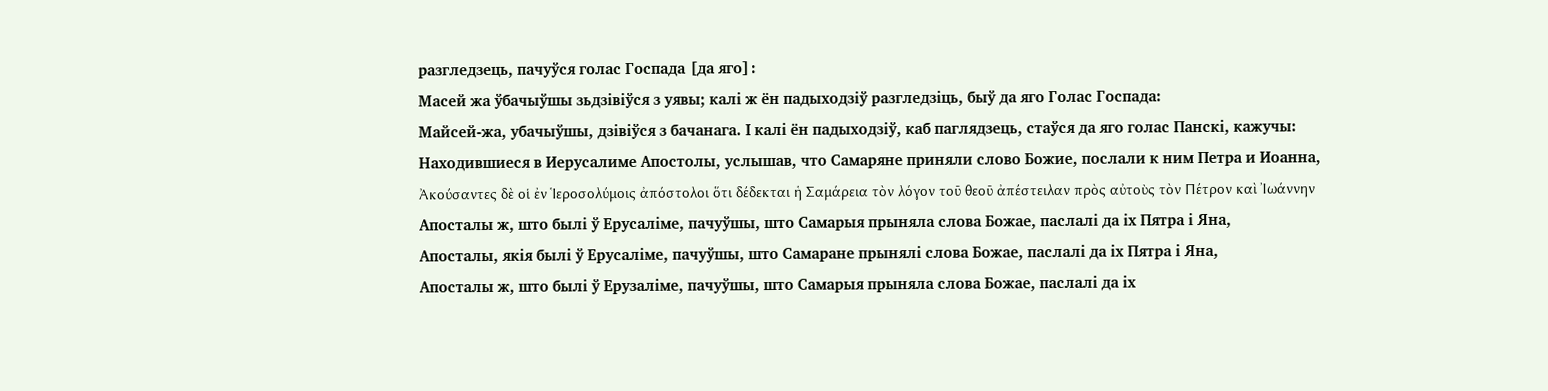разгледзець, пачуўся голас Госпада [да яго]:
Масей жа ўбачыўшы зьдзівіўся з уявы; калі ж ён падыходзіў разгледзіць, быў да яго Голас Госпада:
Майсей-жа, убачыўшы, дзівіўся з бачанага. І калі ён падыходзіў, каб паглядзець, стаўся да яго голас Панскі, кажучы:
Находившиеся в Иерусалиме Апостолы, услышав, что Самаряне приняли слово Божие, послали к ним Петра и Иоанна,
Ἀκούσαντες δὲ οἱ ἐν Ἱεροσολύμοις ἀπόστολοι ὅτι δέδεκται ἡ Σαμάρεια τὸν λόγον τοῦ θεοῦ ἀπέστειλαν πρὸς αὐτοὺς τὸν Πέτρον καὶ Ἰωάννην
Апосталы ж, што былі ў Ерусаліме, пачуўшы, што Самарыя прыняла слова Божае, паслалі да іх Пятра і Яна,
Апосталы, якія былі ў Ерусаліме, пачуўшы, што Самаране прынялі слова Божае, паслалі да іх Пятра і Яна,
Апосталы ж, што былі ў Ерузаліме, пачуўшы, што Самарыя прыняла слова Божае, паслалі да іх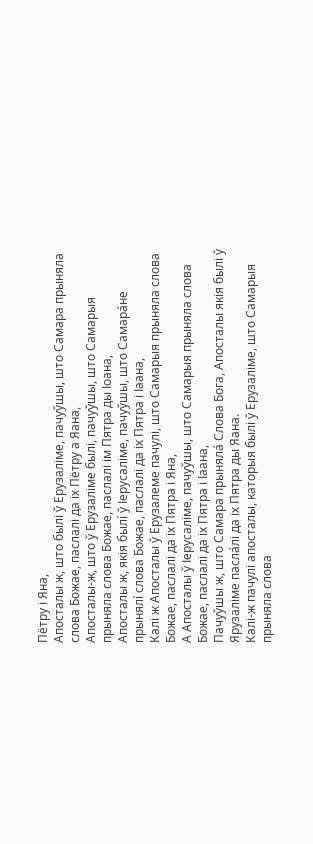Пётру і Яна,
Апосталы ж, што былі ў Ерузаліме, пачуўшы, што Самара прыняла слова Божае, паслалі да іх Пётру а Яана,
Апосталы-ж, што ў Ерузаліме былі, пачуўшы, што Самарыя прыняла слова Божае, паслалі ім Пятра ды Іоана,
Апосталы ж, якія былí ў Іерусаліме, пачуўшы, што Самара́не прынялí слова Божае, паслалі да іх Пятра і Іаана,
Калі ж Апосталы ў Ерузалеме пачулі, што Самарыя прыняла слова Божае, паслалі да іх Пятра і Яна,
А Апосталы ў Іерусаліме, пачуўшы, што Самарыя прыняла слова Божае, паслалі да іх Пятра і Іаана,
Пачуўшы ж, што Самара прыняла́ Слова Бога, Апосталы якія былі ў Ярузаліме пасла́лі да іх Пятра ды Яана.
Калі-ж пачулі апосталы, каторыя былі ў Ерузаліме, што Самарыя прыняла слова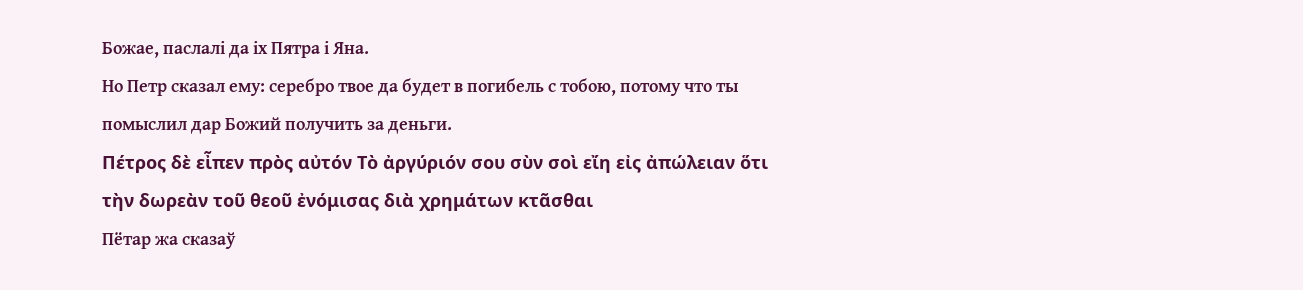Божае, паслалі да іх Пятра і Яна.
Но Петр сказал ему: серебро твое да будет в погибель с тобою, потому что ты помыслил дар Божий получить за деньги.
Πέτρος δὲ εἶπεν πρὸς αὐτόν Τὸ ἀργύριόν σου σὺν σοὶ εἴη εἰς ἀπώλειαν ὅτι τὴν δωρεὰν τοῦ θεοῦ ἐνόμισας διὰ χρημάτων κτᾶσθαι
Пётар жа сказаў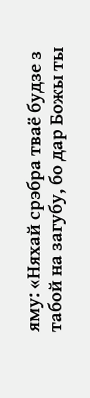яму: «Няхай срэбра тваё будзе з табой на загубу, бо дар Божы ты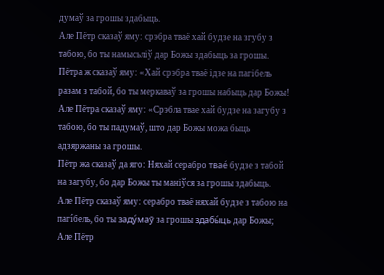думаў за грошы здабыць.
Але Пётр сказаў яму: срэбра тваё хай будзе на згубу з табою, бо ты намысьліў дар Божы здабыць за грошы.
Пётра ж сказаў яму: «Хай срэбра тваё ідзе на пагібель разам з табой, бо ты меркаваў за грошы набыць дар Божы!
Але Пётра сказаў яму: «Срэбла твае хай будзе на загубу з табою, бо ты падумаў, што дар Божы можа быць адзяржаны за грошы.
Пётр жа сказаў да яго: Няхай серабро твае́ будзе з табой на загубу, бо дар Божы ты маніўся за грошы здабыць.
Але Пётр сказаў яму: серабро тваё няхай будзе з табою на пагíбель, бо ты заду́маў за грошы здабы́ць дар Божы;
Але Пётр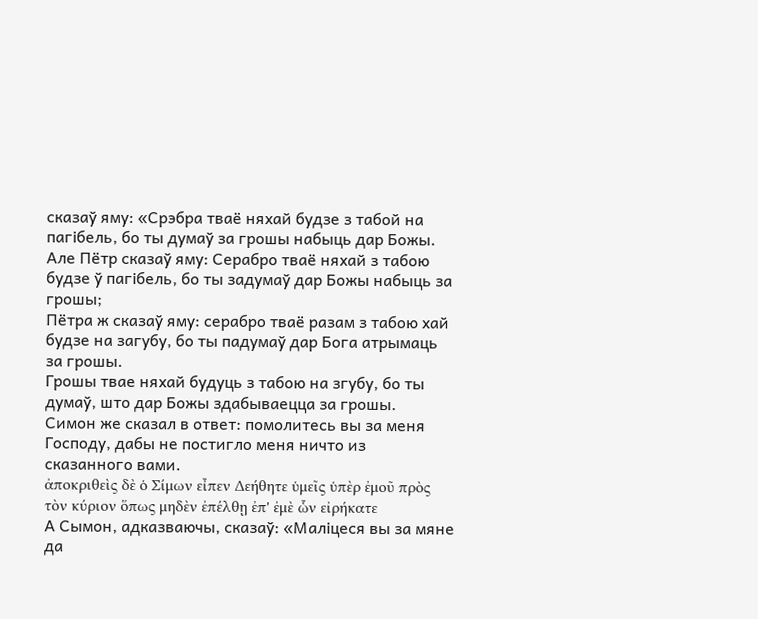сказаў яму: «Срэбра тваё няхай будзе з табой на пагібель, бо ты думаў за грошы набыць дар Божы.
Але Пётр сказаў яму: Серабро тваё няхай з табою будзе ў пагібель, бо ты задумаў дар Божы набыць за грошы;
Пётра ж сказаў яму: серабро тваё разам з табою хай будзе на загубу, бо ты падумаў дар Бога атрымаць за грошы.
Грошы твае няхай будуць з табою на згубу, бо ты думаў, што дар Божы здабываецца за грошы.
Симон же сказал в ответ: помолитесь вы за меня Господу, дабы не постигло меня ничто из сказанного вами.
ἀποκριθεὶς δὲ ὁ Σίμων εἶπεν Δεήθητε ὑμεῖς ὑπὲρ ἐμοῦ πρὸς τὸν κύριον ὅπως μηδὲν ἐπέλθῃ ἐπ' ἐμὲ ὧν εἰρήκατε
А Сымон, адказваючы, сказаў: «Маліцеся вы за мяне да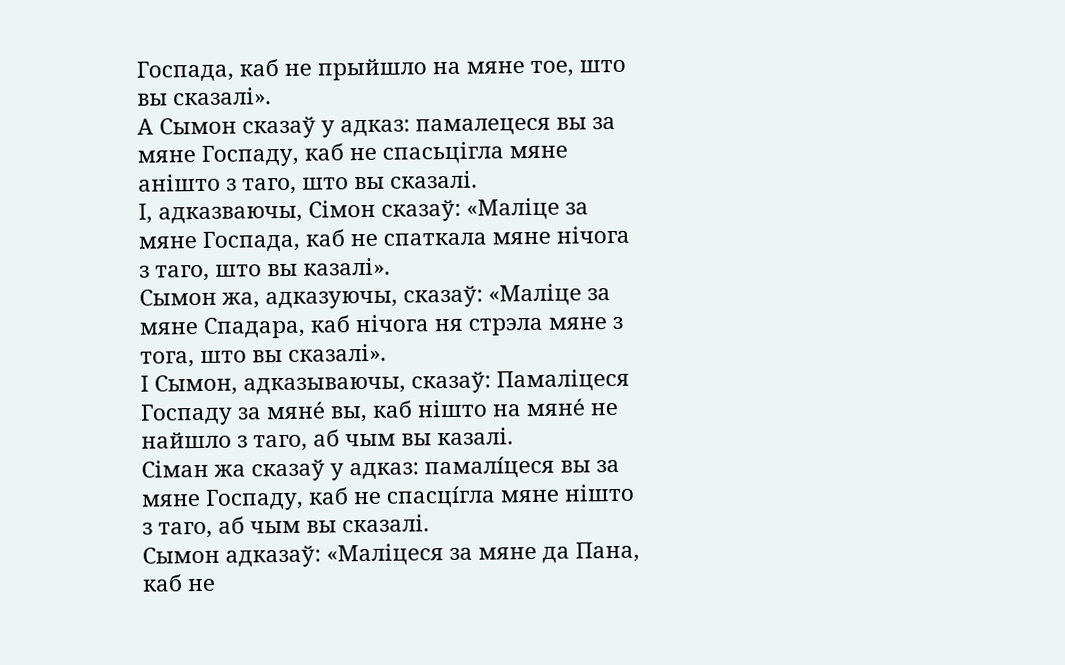Госпада, каб не прыйшло на мяне тое, што вы сказалі».
А Сымон сказаў у адказ: памалецеся вы за мяне Госпаду, каб не спасьцігла мяне анішто з таго, што вы сказалі.
І, адказваючы, Сімон сказаў: «Маліце за мяне Госпада, каб не спаткала мяне нічога з таго, што вы казалі».
Сымон жа, адказуючы, сказаў: «Маліце за мяне Спадара, каб нічога ня стрэла мяне з тога, што вы сказалі».
І Сымон, адказываючы, сказаў: Памаліцеся Госпаду за мяне́ вы, каб нішто на мяне́ не найшло з таго, аб чым вы казалі.
Сіман жа сказаў у адказ: памалíцеся вы за мяне Госпаду, каб не спасцíгла мяне нішто з таго, аб чым вы сказалі.
Сымон адказаў: «Маліцеся за мяне да Пана, каб не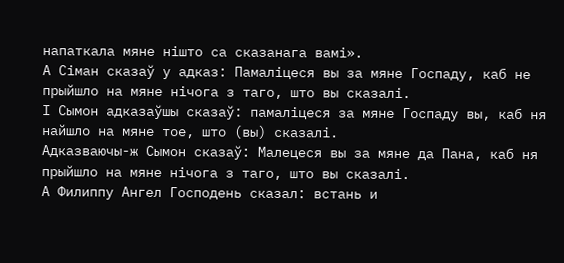напаткала мяне нішто са сказанага вамі».
А Сіман сказаў у адказ: Памаліцеся вы за мяне Госпаду, каб не прыйшло на мяне нічога з таго, што вы сказалі.
І Сымон адказаўшы сказаў: памаліцеся за мяне Госпаду вы, каб ня найшло на мяне тое, што (вы) сказалі.
Адказваючы-ж Сымон сказаў: Малецеся вы за мяне да Пана, каб ня прыйшло на мяне нічога з таго, што вы сказалі.
А Филиппу Ангел Господень сказал: встань и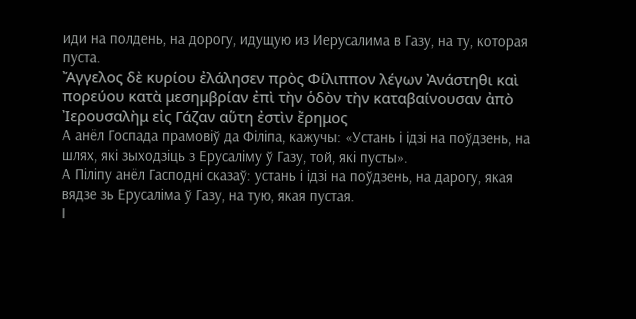иди на полдень, на дорогу, идущую из Иерусалима в Газу, на ту, которая пуста.
Ἄγγελος δὲ κυρίου ἐλάλησεν πρὸς Φίλιππον λέγων Ἀνάστηθι καὶ πορεύου κατὰ μεσημβρίαν ἐπὶ τὴν ὁδὸν τὴν καταβαίνουσαν ἀπὸ Ἰερουσαλὴμ εἰς Γάζαν αὕτη ἐστὶν ἔρημος
А анёл Госпада прамовіў да Філіпа, кажучы: «Устань і ідзі на поўдзень, на шлях, які зыходзіць з Ерусаліму ў Газу, той, які пусты».
А Піліпу анёл Гасподні сказаў: устань і ідзі на поўдзень, на дарогу, якая вядзе зь Ерусаліма ў Газу, на тую, якая пустая.
І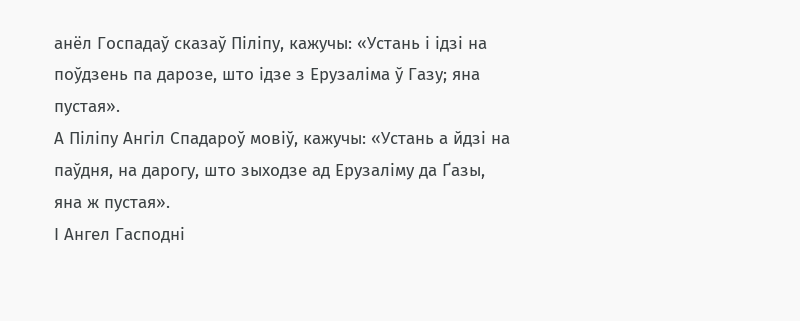анёл Госпадаў сказаў Піліпу, кажучы: «Устань і ідзі на поўдзень па дарозе, што ідзе з Ерузаліма ў Газу; яна пустая».
А Піліпу Ангіл Спадароў мовіў, кажучы: «Устань а йдзі на паўдня, на дарогу, што зыходзе ад Ерузаліму да Ґазы, яна ж пустая».
І Ангел Гасподні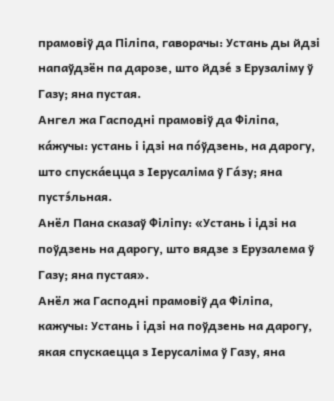прамовіў да Піліпа, гаворачы: Устань ды йдзі напаўдзён па дарозе, што йдзе́ з Ерузаліму ў Газу; яна пустая.
Ангел жа Гасподні прамовіў да Філіпа, ка́жучы: устань і ідзі на по́ўдзень, на дарогу, што спуска́ецца з Іерусаліма ў Га́зу; яна пустэ́льная.
Анёл Пана сказаў Філіпу: «Устань і ідзі на поўдзень на дарогу, што вядзе з Ерузалема ў Газу; яна пустая».
Анёл жа Гасподні прамовіў да Філіпа, кажучы: Устань і ідзі на поўдзень на дарогу, якая спускаецца з Іерусаліма ў Газу, яна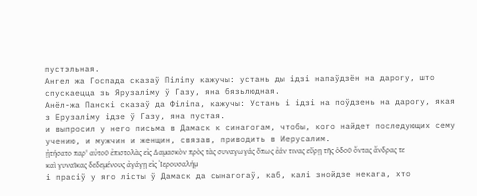пустэльная.
Ангел жа Госпада сказаў Піліпу кажучы: устань ды ідзі напаўдзён на дарогу, што спускаецца зь Ярузаліму ў Газу, яна бязьлюдная.
Анёл-жа Панскі сказаў да Філіпа, кажучы: Устань і ідзі на поўдзень на дарогу, якая з Ерузаліму ідзе ў Газу, яна пустая.
и выпросил у него письма в Дамаск к синагогам, чтобы, кого найдет последующих сему учению, и мужчин и женщин, связав, приводить в Иерусалим.
ᾐτήσατο παρ' αὐτοῦ ἐπιστολὰς εἰς Δαμασκὸν πρὸς τὰς συναγωγάς ὅπως ἐάν τινας εὕρῃ τῆς ὁδοῦ ὄντας ἄνδρας τε καὶ γυναῖκας δεδεμένους ἀγάγῃ εἰς Ἰερουσαλήμ
і прасіў у яго лісты ў Дамаск да сынагогаў, каб, калі знойдзе некага, хто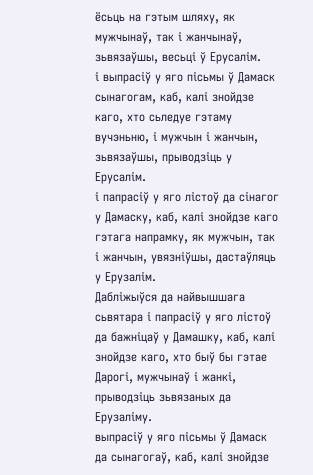ёсьць на гэтым шляху, як мужчынаў, так і жанчынаў, зьвязаўшы, весьці ў Ерусалім.
і выпрасіў у яго пісьмы ў Дамаск сынагогам, каб, калі знойдзе каго, хто сьледуе гэтаму вучэньню, і мужчын і жанчын, зьвязаўшы, прыводзіць у Ерусалім.
і папрасіў у яго лістоў да сінагог у Дамаску, каб, калі знойдзе каго гэтага напрамку, як мужчын, так і жанчын, увязніўшы, дастаўляць у Ерузалім.
Дабліжыўся да найвышшага сьвятара і папрасіў у яго лістоў да бажніцаў у Дамашку, каб, калі знойдзе каго, хто быў бы гэтае Дарогі, мужчынаў і жанкі, прыводзіць зьвязаных да Ерузаліму.
выпрасіў у яго пісьмы ў Дамаск да сынагогаў, каб, калі знойдзе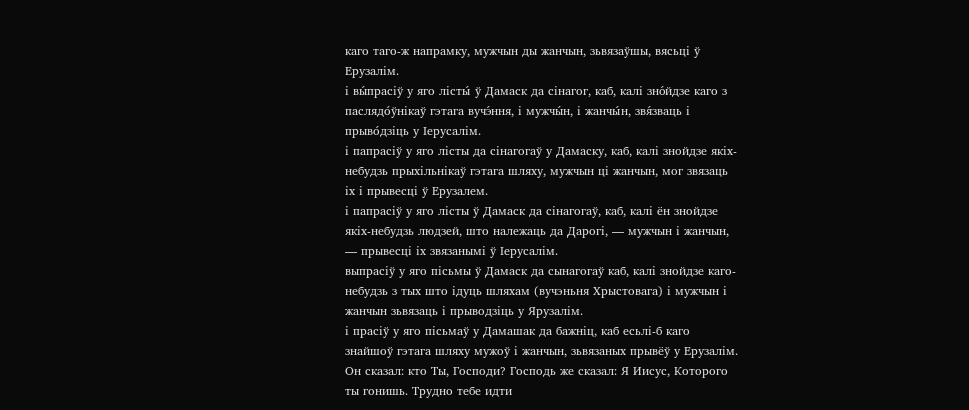каго таго-ж напрамку, мужчын ды жанчын, зьвязаўшы, вясьці ў Ерузалім.
і вы́прасіў у яго лісты́ ў Дамаск да сінагог, каб, калі зно́йдзе каго з паслядо́ўнікаў гэтага вучэ́ння, і мужчы́н, і жанчы́н, звя́зваць і прыво́дзіць у Іерусалім.
і папрасіў у яго лісты да сінагогаў у Дамаску, каб, калі знойдзе якіх-небудзь прыхільнікаў гэтага шляху, мужчын ці жанчын, мог звязаць іх і прывесці ў Ерузалем.
і папрасіў у яго лісты ў Дамаск да сінагогаў, каб, калі ён знойдзе якіх-небудзь людзей, што належаць да Дарогі, — мужчын і жанчын, — прывесці іх звязанымі ў Іерусалім.
выпрасіў у яго пісьмы ў Дамаск да сынагогаў каб, калі знойдзе каго-небудзь з тых што ідуць шляхам (вучэньня Хрыстовага) і мужчын і жанчын зьвязаць і прыводзіць у Ярузалім.
і прасіў у яго пісьмаў у Дамашак да бажніц, каб есьлі-б каго знайшоў гэтага шляху мужоў і жанчын, зьвязаных прывёў у Ерузалім.
Он сказал: кто Ты, Господи? Господь же сказал: Я Иисус, Которого ты гонишь. Трудно тебе идти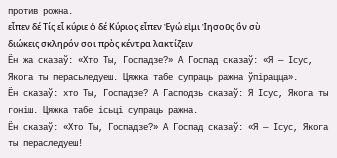против рожна.
εἶπεν δέ Τίς εἶ κύριε ὁ δέ Κύριος εἶπεν Ἐγώ εἰμι Ἰησοῦς ὃν σὺ διώκεις σκληρόν σοι πρὸς κέντρα λακτίζειν
Ён жа сказаў: «Хто Ты, Госпадзе?» А Госпад сказаў: «Я — Ісус, Якога ты перасьледуеш. Цяжка табе супраць ражна ўпірацца».
Ён сказаў: хто Ты, Госпадзе? А Гасподзь сказаў: Я Ісус, Якога ты гоніш. Цяжка табе ісьці супраць ражна.
Ён сказаў: «Хто Ты, Госпадзе?» А Госпад сказаў: «Я — Ісус, Якога ты пераследуеш!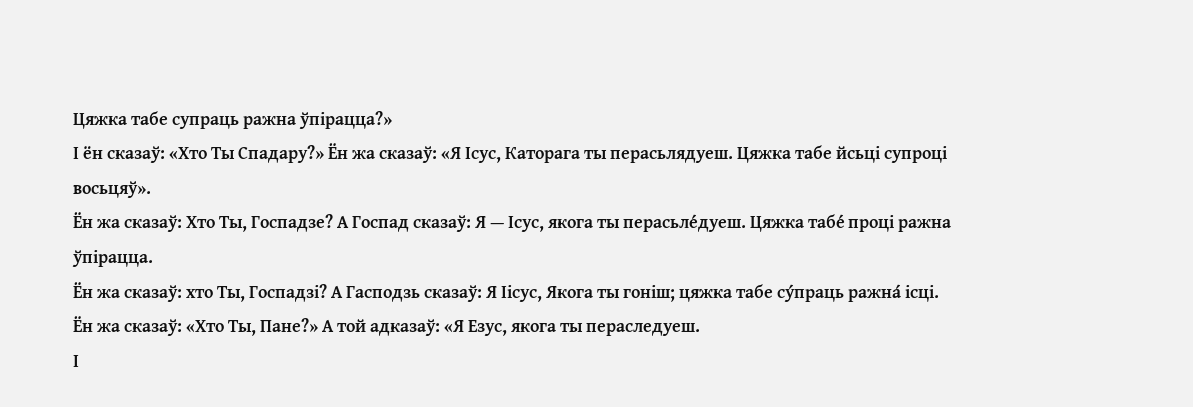Цяжка табе супраць ражна ўпірацца?»
І ён сказаў: «Хто Ты Спадару?» Ён жа сказаў: «Я Ісус, Каторага ты перасьлядуеш. Цяжка табе йсьці супроці восьцяў».
Ён жа сказаў: Хто Ты, Госпадзе? А Госпад сказаў: Я — Ісус, якога ты перасьле́дуеш. Цяжка табе́ проці ражна ўпірацца.
Ён жа сказаў: хто Ты, Госпадзі? А Гасподзь сказаў: Я Іісус, Якога ты гоніш; цяжка табе су́праць ражна́ ісці.
Ён жа сказаў: «Хто Ты, Пане?» А той адказаў: «Я Езус, якога ты пераследуеш.
І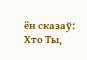ён сказаў: Хто Ты,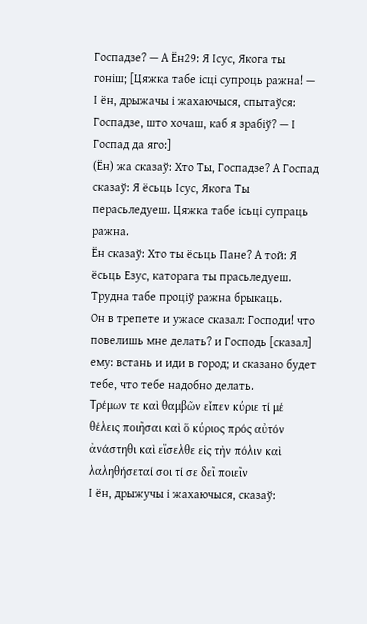Госпадзе? — А Ён29: Я Ісус, Якога ты гоніш; [Цяжка табе ісці супроць ражна! — І ён, дрыжачы і жахаючыся, спытаўся: Госпадзе, што хочаш, каб я зрабіў? — І Госпад да яго:]
(Ён) жа сказаў: Хто Ты, Госпадзе? А Госпад сказаў: Я ёсьць Ісус, Якога Ты перасьледуеш. Цяжка табе ісьці супраць ражна.
Ён сказаў: Хто ты ёсьць Пане? А той: Я ёсьць Езус, каторага ты прасьледуеш. Трудна табе проціў ражна брыкаць.
Он в трепете и ужасе сказал: Господи! что повелишь мне делать? и Господь [сказал] ему: встань и иди в город; и сказано будет тебе, что тебе надобно делать.
Τρέμων τε καὶ θαμβῶν εἶπεν κύριε τί μέ θέλεις ποιῆσαι καὶ ὅ κύριος πρός αὐτόν ἀνάστηθι καὶ εἴσελθε εἰς τὴν πόλιν καὶ λαληθήσεταί σοι τί σε δεῖ ποιεῖν
І ён, дрыжучы і жахаючыся, сказаў: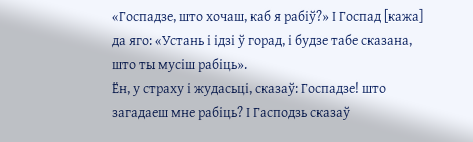«Госпадзе, што хочаш, каб я рабіў?» І Госпад [кажа] да яго: «Устань і ідзі ў горад, і будзе табе сказана, што ты мусіш рабіць».
Ён, у страху і жудасьці, сказаў: Госпадзе! што загадаеш мне рабіць? І Гасподзь сказаў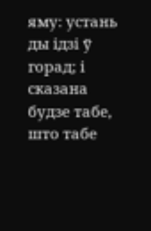яму: устань ды ідзі ў горад; і сказана будзе табе, што табе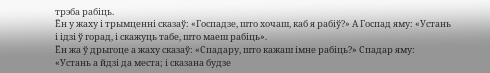трэба рабіць.
Ён у жаху і трымценні сказаў: «Госпадзе, што хочаш, каб я рабіў?» А Госпад яму: «Устань і ідзі ў горад, і скажуць табе, што маеш рабіць».
Ён жа ў дрыгоце а жаху сказаў: «Спадару, што кажаш імне рабіць?» Спадар яму: «Устань а йдзі да места; і сказана будзе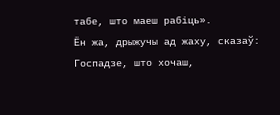табе, што маеш рабіць».
Ён жа, дрыжучы ад жаху, сказаў: Госпадзе, што хочаш,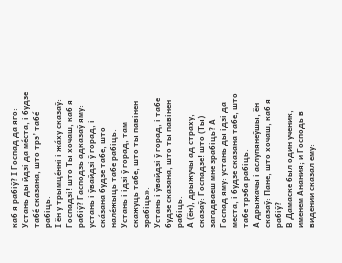каб я рабіў? І Госпад да яго: Устань ды йдзі да ме́ста, і будзе табе́ сказана, што трэ’ табе́ рабіць.
І ён у трымце́нні і жа́ху сказаў: Госпадзі! што Ты хочаш, каб я рабіў? Гасподзь адказаў яму: устань і ўвайдзі ў горад, і ска́зана будзе табе, што нале́жыць табе рабіць.
Устань і ідзі ў горад, там скажуць табе, што ты павінен зрабіць».
Устань і ўвайдзі ў горад, і табе будзе сказана, што ты павінен рабіць.
А (ён), дрыжучы ад страху, сказаў: Госпадзе! што (Ты) загадваеш мне зрабіць? А Госпад яму: устань ды ідзі да места, і будзе сказана табе, што табе трэба рабіць.
А дрыжачы і аслупянеўшы, ён сказаў: Пане, што хочаш, каб я рабіў?
В Дамаске был один ученик, именем Анания; и Господь в видении сказал ему: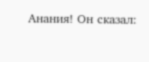Анания! Он сказал: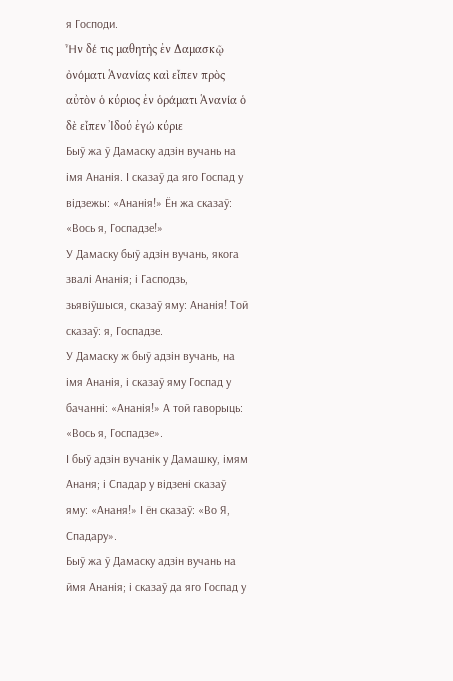я Господи.
Ἦν δέ τις μαθητὴς ἐν Δαμασκῷ ὀνόματι Ἁνανίας καὶ εἶπεν πρὸς αὐτὸν ὁ κύριος ἐν ὁράματι Ἁνανία ὁ δὲ εἶπεν Ἰδού ἐγώ κύριε
Быў жа ў Дамаску адзін вучань на імя Ананія. І сказаў да яго Госпад у відзежы: «Ананія!» Ён жа сказаў: «Вось я, Госпадзе!»
У Дамаску быў адзін вучань, якога звалі Ананія; і Гасподзь, зьявіўшыся, сказаў яму: Ананія! Той сказаў: я, Госпадзе.
У Дамаску ж быў адзін вучань, на імя Ананія, і сказаў яму Госпад у бачанні: «Ананія!» А той гаворыць: «Вось я, Госпадзе».
І быў адзін вучанік у Дамашку, імям Ананя; і Спадар у відзені сказаў яму: «Ананя!» І ён сказаў: «Во Я, Спадару».
Быў жа ў Дамаску адзін вучань на ймя Ананія; і сказаў да яго Госпад у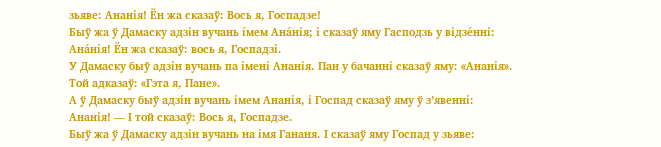зьяве: Ананія! Ён жа сказаў: Вось я, Госпадзе!
Быў жа ў Дамаску адзін вучань íмем Ана́нія; і сказаў яму Гасподзь у відзе́нні: Ана́нія! Ён жа сказаў: вось я, Госпадзі.
У Дамаску быў адзін вучань па імені Ананія. Пан у бачанні сказаў яму: «Ананія». Той адказаў: «Гэта я, Пане».
А ў Дамаску быў адзін вучань імем Ананія, і Госпад сказаў яму ў з’явенні: Ананія! — І той сказаў: Вось я, Госпадзе.
Быў жа ў Дамаску адзін вучань на імя Гананя. І сказаў яму Госпад у зьяве: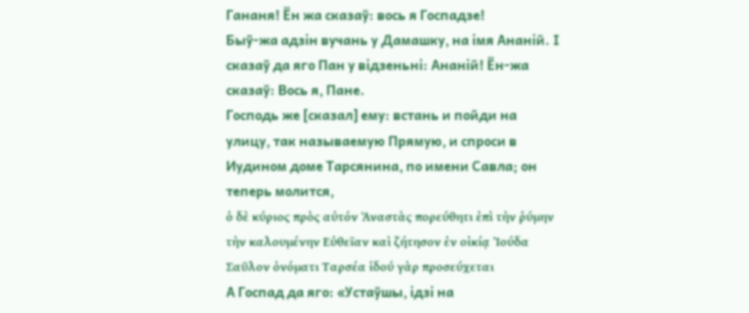Гананя! Ён жа сказаў: вось я Госпадзе!
Быў-жа адзін вучань у Дамашку, на імя Ананій. І сказаў да яго Пан у відзеньні: Ананій! Ён-жа сказаў: Вось я, Пане.
Господь же [сказал] ему: встань и пойди на улицу, так называемую Прямую, и спроси в Иудином доме Тарсянина, по имени Савла; он теперь молится,
ὁ δὲ κύριος πρὸς αὐτόν Ἀναστὰς πορεύθητι ἐπὶ τὴν ῥύμην τὴν καλουμένην Εὐθεῖαν καὶ ζήτησον ἐν οἰκίᾳ Ἰούδα Σαῦλον ὀνόματι Ταρσέα ἰδού γὰρ προσεύχεται
А Госпад да яго: «Устаўшы, ідзі на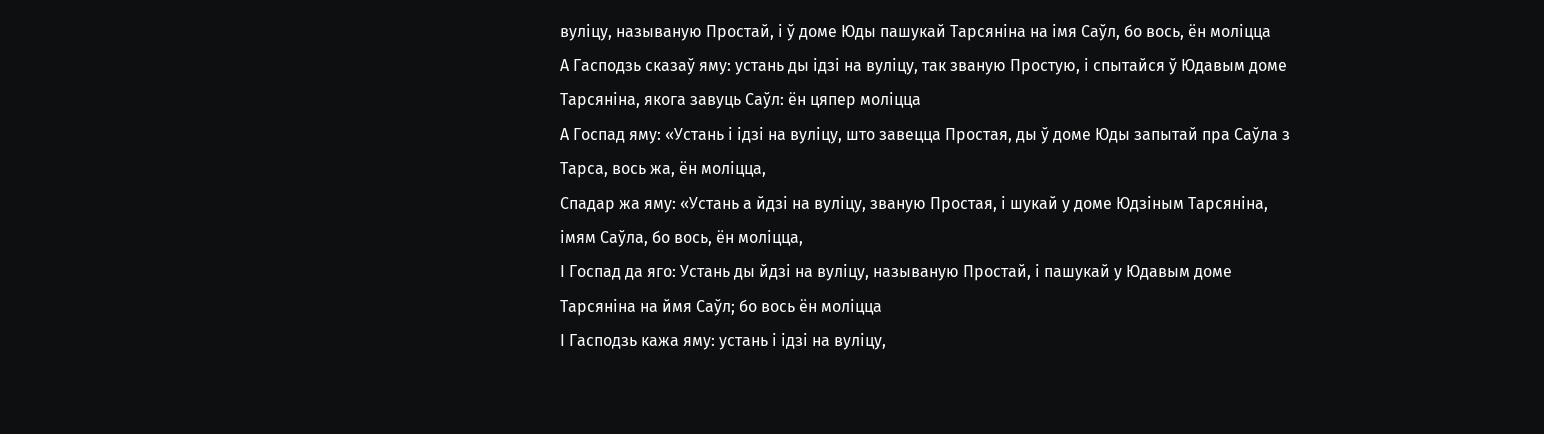вуліцу, называную Простай, і ў доме Юды пашукай Тарсяніна на імя Саўл, бо вось, ён моліцца
А Гасподзь сказаў яму: устань ды ідзі на вуліцу, так званую Простую, і спытайся ў Юдавым доме Тарсяніна, якога завуць Саўл: ён цяпер моліцца
А Госпад яму: «Устань і ідзі на вуліцу, што завецца Простая, ды ў доме Юды запытай пра Саўла з Тарса, вось жа, ён моліцца,
Спадар жа яму: «Устань а йдзі на вуліцу, званую Простая, і шукай у доме Юдзіным Тарсяніна, імям Саўла, бо вось, ён моліцца,
І Госпад да яго: Устань ды йдзі на вуліцу, называную Простай, і пашукай у Юдавым доме Тарсяніна на ймя Саўл; бо вось ён моліцца
І Гасподзь кажа яму: устань і ідзі на вуліцу,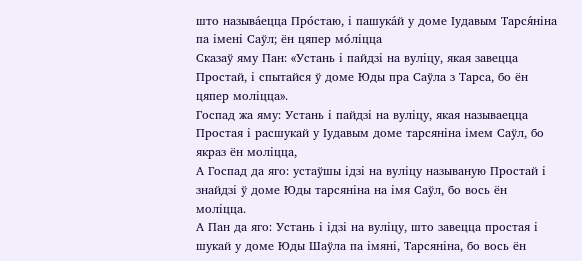што называ́ецца Про́стаю, і пашука́й у доме Іудавым Тарся́ніна па імені Саўл; ён цяпер мо́ліцца
Сказаў яму Пан: «Устань і пайдзі на вуліцу, якая завецца Простай, і спытайся ў доме Юды пра Саўла з Тарса, бо ён цяпер моліцца».
Госпад жа яму: Устань і пайдзі на вуліцу, якая называецца Простая і расшукай у Іудавым доме тарсяніна імем Саўл, бо якраз ён моліцца,
А Госпад да яго: устаўшы ідзі на вуліцу называную Простай і знайдзі ў доме Юды тарсяніна на імя Саўл, бо вось ён моліцца.
А Пан да яго: Устань і ідзі на вуліцу, што завецца простая і шукай у доме Юды Шаўла па імяні, Тарсяніна, бо вось ён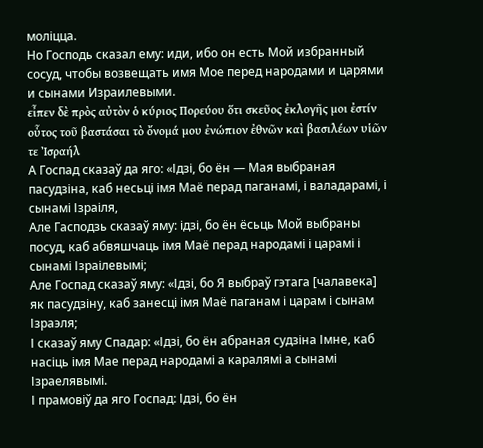моліцца.
Но Господь сказал ему: иди, ибо он есть Мой избранный сосуд, чтобы возвещать имя Мое перед народами и царями и сынами Израилевыми.
εἶπεν δὲ πρὸς αὐτὸν ὁ κύριος Πορεύου ὅτι σκεῦος ἐκλογῆς μοι ἐστίν οὗτος τοῦ βαστάσαι τὸ ὄνομά μου ἐνώπιον ἐθνῶν καὶ βασιλέων υἱῶν τε Ἰσραήλ
А Госпад сказаў да яго: «Ідзі, бо ён — Мая выбраная пасудзіна, каб несьці імя Маё перад паганамі, і валадарамі, і сынамі Ізраіля,
Але Гасподзь сказаў яму: ідзі, бо ён ёсьць Мой выбраны посуд, каб абвяшчаць імя Маё перад народамі і царамі і сынамі Ізраілевымі;
Але Госпад сказаў яму: «Ідзі, бо Я выбраў гэтага [чалавека] як пасудзіну, каб занесці імя Маё паганам і царам і сынам Ізраэля;
І сказаў яму Спадар: «Ідзі, бо ён абраная судзіна Імне, каб насіць імя Мае перад народамі а каралямі а сынамі Ізраелявымі.
І прамовіў да яго Госпад: Ідзі, бо ён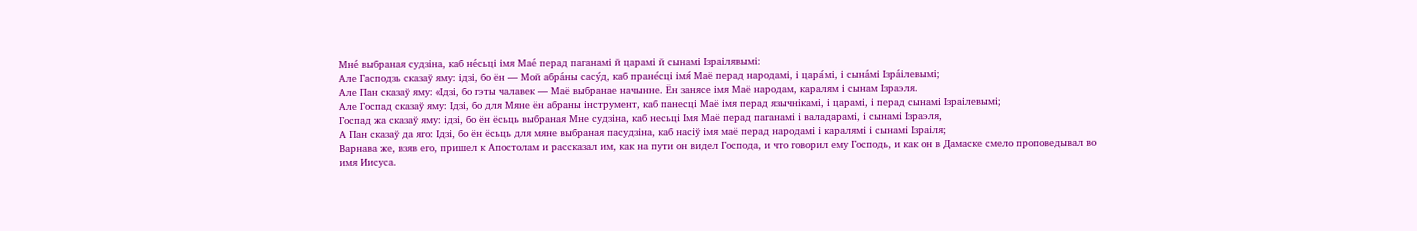Мне́ выбраная судзіна, каб не́сьці імя Мае́ перад паганамі й царамі й сынамі Ізраілявымі:
Але Гасподзь сказаў яму: ідзі, бо ён — Мой абра́ны сасу́д, каб пране́сці імя́ Маё перад народамі, і цара́мі, і сына́мі Ізра́ілевымі;
Але Пан сказаў яму: «Ідзі, бо гэты чалавек — Маё выбранае начынне. Ён занясе імя Маё народам, каралям і сынам Ізраэля.
Але Госпад сказаў яму: Ідзі, бо для Мяне ён абраны інструмент, каб панесці Маё імя перад язычнікамі, і царамі, і перад сынамі Ізраілевымі;
Госпад жа сказаў яму: ідзі, бо ён ёсьць выбраная Мне судзіна, каб несьці Імя Маё перад паганамі і валадарамі, і сынамі Ізраэля,
А Пан сказаў да яго: Ідзі, бо ён ёсьць для мяне выбраная пасудзіна, каб насіў імя маё перад народамі і каралямі і сынамі Ізраіля;
Варнава же, взяв его, пришел к Апостолам и рассказал им, как на пути он видел Господа, и что говорил ему Господь, и как он в Дамаске смело проповедывал во имя Иисуса.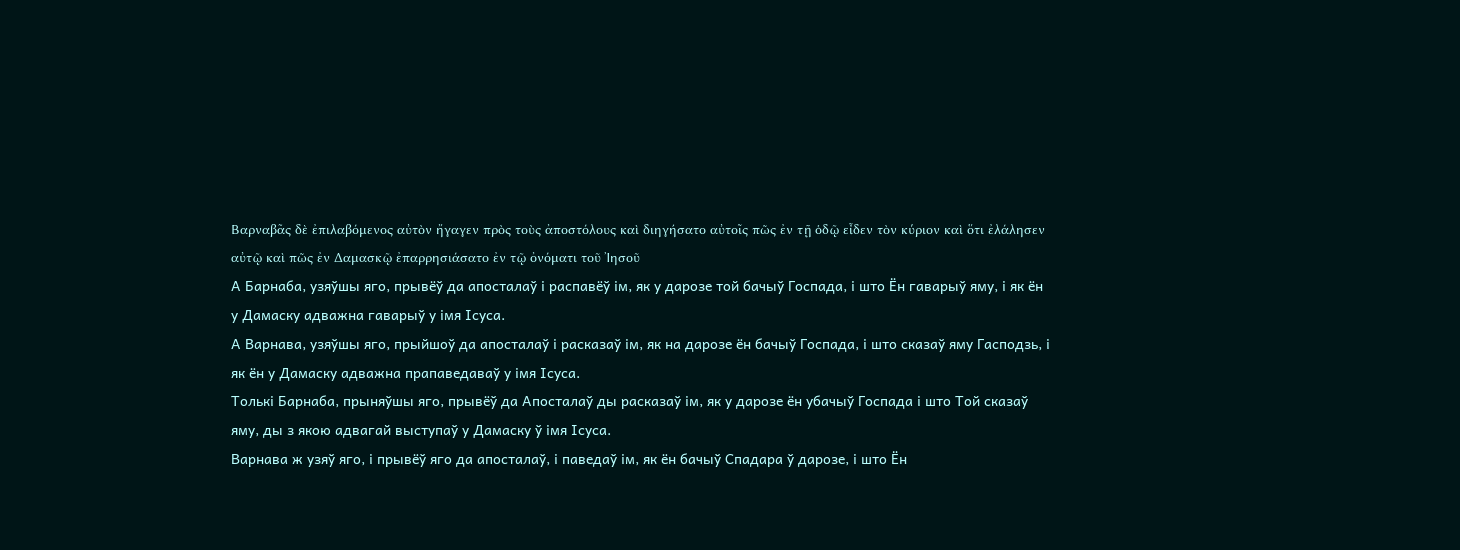Βαρναβᾶς δὲ ἐπιλαβόμενος αὐτὸν ἤγαγεν πρὸς τοὺς ἀποστόλους καὶ διηγήσατο αὐτοῖς πῶς ἐν τῇ ὁδῷ εἶδεν τὸν κύριον καὶ ὅτι ἐλάλησεν αὐτῷ καὶ πῶς ἐν Δαμασκῷ ἐπαρρησιάσατο ἐν τῷ ὀνόματι τοῦ Ἰησοῦ
А Барнаба, узяўшы яго, прывёў да апосталаў і распавёў ім, як у дарозе той бачыў Госпада, і што Ён гаварыў яму, і як ён у Дамаску адважна гаварыў у імя Ісуса.
А Варнава, узяўшы яго, прыйшоў да апосталаў і расказаў ім, як на дарозе ён бачыў Госпада, і што сказаў яму Гасподзь, і як ён у Дамаску адважна прапаведаваў у імя Ісуса.
Толькі Барнаба, прыняўшы яго, прывёў да Апосталаў ды расказаў ім, як у дарозе ён убачыў Госпада і што Той сказаў яму, ды з якою адвагай выступаў у Дамаску ў імя Ісуса.
Варнава ж узяў яго, і прывёў яго да апосталаў, і паведаў ім, як ён бачыў Спадара ў дарозе, і што Ён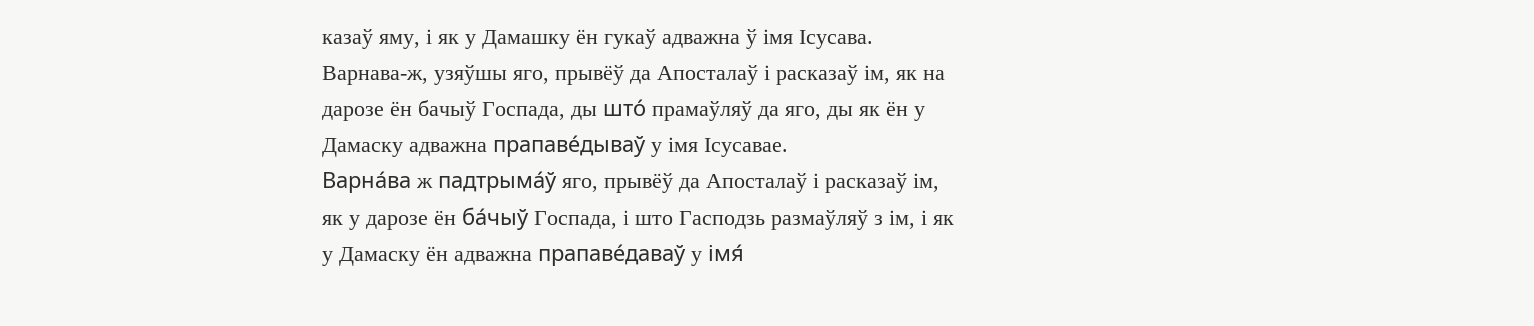казаў яму, і як у Дамашку ён гукаў адважна ў імя Ісусава.
Варнава-ж, узяўшы яго, прывёў да Апосталаў і расказаў ім, як на дарозе ён бачыў Госпада, ды што́ прамаўляў да яго, ды як ён у Дамаску адважна прапаве́дываў у імя Ісусавае.
Варна́ва ж падтрыма́ў яго, прывёў да Апосталаў і расказаў ім, як у дарозе ён ба́чыў Госпада, і што Гасподзь размаўляў з ім, і як у Дамаску ён адважна прапаве́даваў у імя́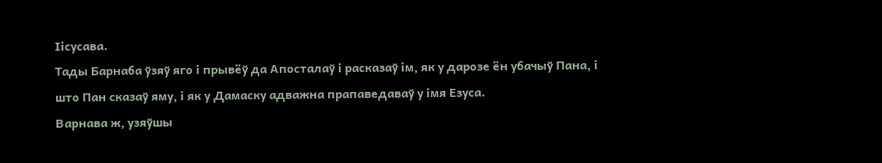Іісусава.
Тады Барнаба ўзяў яго і прывёў да Апосталаў і расказаў ім, як у дарозе ён убачыў Пана, і што Пан сказаў яму, і як у Дамаску адважна прапаведаваў у імя Езуса.
Варнава ж, узяўшы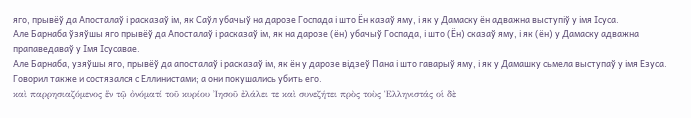яго, прывёў да Апосталаў і расказаў ім, як Саўл убачыў на дарозе Госпада і што Ён казаў яму, і як у Дамаску ён адважна выступіў у імя Ісуса.
Але Барнаба ўзяўшы яго прывёў да Апосталаў і расказаў ім, як на дарозе (ён) убачыў Госпада, і што (Ён) сказаў яму, і як (ён) у Дамаску адважна прапаведаваў у Імя Ісусавае.
Але Барнаба, узяўшы яго, прывёў да апосталаў і расказаў ім, як ён у дарозе відзеў Пана і што гаварыў яму, і як у Дамашку сьмела выступаў у імя Езуса.
Говорил также и состязался с Еллинистами; а они покушались убить его.
καὶ παρρησιαζόμενος ἕν τῷ ὀνόματί τοῦ κυρίου Ἰησοῦ ἐλάλει τε καὶ συνεζήτει πρὸς τοὺς Ἑλληνιστάς οἱ δὲ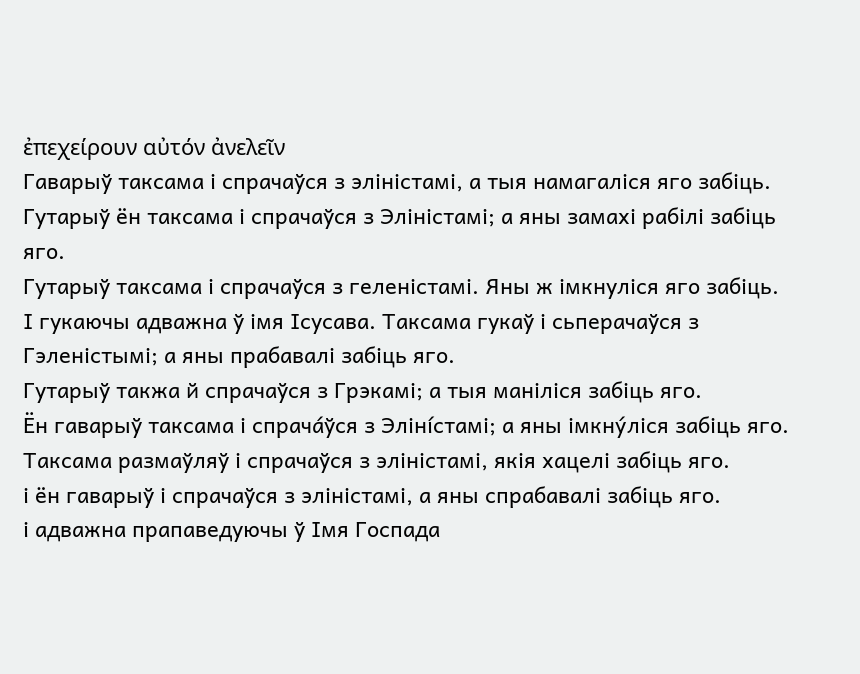ἐπεχείρουν αὐτόν ἀνελεῖν
Гаварыў таксама і спрачаўся з эліністамі, а тыя намагаліся яго забіць.
Гутарыў ён таксама і спрачаўся з Эліністамі; а яны замахі рабілі забіць яго.
Гутарыў таксама і спрачаўся з геленістамі. Яны ж імкнуліся яго забіць.
І гукаючы адважна ў імя Ісусава. Таксама гукаў і сьперачаўся з Гэленістымі; а яны прабавалі забіць яго.
Гутарыў такжа й спрачаўся з Грэкамі; а тыя маніліся забіць яго.
Ён гаварыў таксама і спрача́ўся з Элінíстамі; а яны імкну́ліся забіць яго.
Таксама размаўляў і спрачаўся з эліністамі, якія хацелі забіць яго.
і ён гаварыў і спрачаўся з эліністамі, а яны спрабавалі забіць яго.
і адважна прапаведуючы ў Імя Госпада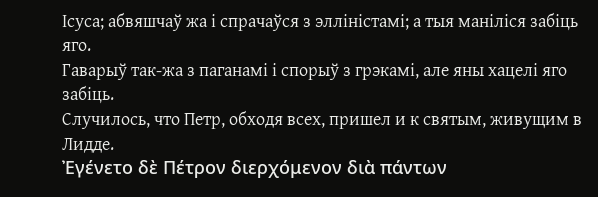Ісуса; абвяшчаў жа і спрачаўся з элліністамі; а тыя маніліся забіць яго.
Гаварыў так-жа з паганамі і спорыў з грэкамі, але яны хацелі яго забіць.
Случилось, что Петр, обходя всех, пришел и к святым, живущим в Лидде.
Ἐγένετο δὲ Πέτρον διερχόμενον διὰ πάντων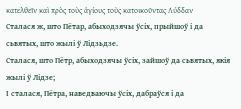κατελθεῖν καὶ πρὸς τοὺς ἁγίους τοὺς κατοικοῦντας Λύδδαν
Сталася ж, што Пётар, абыходзячы ўсіх, прыйшоў і да сьвятых, што жылі ў Лідзьдзе.
Сталася, што Пётр, абыходзячы ўсіх, зайшоў да сьвятых, якія жылі ў Лідзе;
І сталася, Пётра, наведваючы ўсіх, дабраўся і да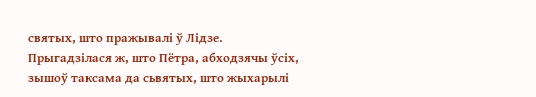святых, што пражывалі ў Лідзе.
Прыгадзілася ж, што Пётра, абходзячы ўсіх, зышоў таксама да сьвятых, што жыхарылі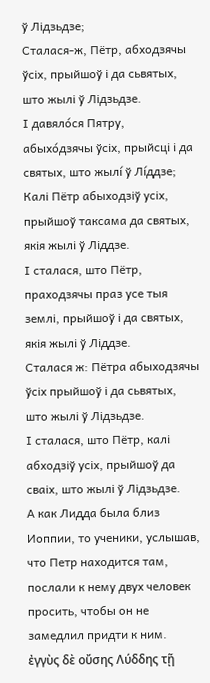ў Лідзьдзе;
Сталася-ж, Пётр, абходзячы ўсіх, прыйшоў і да сьвятых, што жылі ў Лідзьдзе.
І давяло́ся Пятру, абыхо́дзячы ўсіх, прыйсці і да святых, што жылí ў Лíддзе;
Калі Пётр абыходзіў усіх, прыйшоў таксама да святых, якія жылі ў Ліддзе.
І сталася, што Пётр, праходзячы праз усе тыя землі, прыйшоў і да святых, якія жылі ў Ліддзе.
Сталася ж: Пётра абыходзячы ўсіх прыйшоў і да сьвятых, што жылі ў Лідзьдзе.
І сталася, што Пётр, калі абходзіў усіх, прыйшоў да сваіх, што жылі ў Лідзьдзе.
А как Лидда была близ Иоппии, то ученики, услышав, что Петр находится там, послали к нему двух человек просить, чтобы он не замедлил придти к ним.
ἐγγὺς δὲ οὔσης Λύδδης τῇ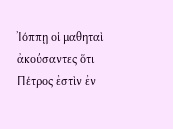Ἰόππῃ οἱ μαθηταὶ ἀκούσαντες ὅτι Πέτρος ἐστὶν ἐν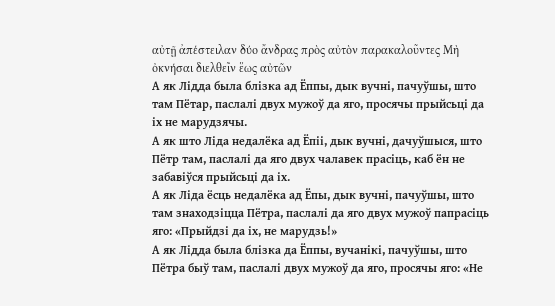αὐτῇ ἀπέστειλαν δύο ἄνδρας πρὸς αὐτὸν παρακαλοῦντες Μὴ ὀκνήσαι διελθεῖν ἕως αὐτῶν
А як Лідда была блізка ад Ёппы, дык вучні, пачуўшы, што там Пётар, паслалі двух мужоў да яго, просячы прыйсьці да іх не марудзячы.
А як што Ліда недалёка ад Ёпіі, дык вучні, дачуўшыся, што Пётр там, паслалі да яго двух чалавек прасіць, каб ён не забавіўся прыйсьці да іх.
А як Ліда ёсць недалёка ад Ёпы, дык вучні, пачуўшы, што там знаходзіцца Пётра, паслалі да яго двух мужоў папрасіць яго: «Прыйдзі да іх, не марудзь!»
А як Лідда была блізка да Ёппы, вучанікі, пачуўшы, што Пётра быў там, паслалі двух мужоў да яго, просячы яго: «Не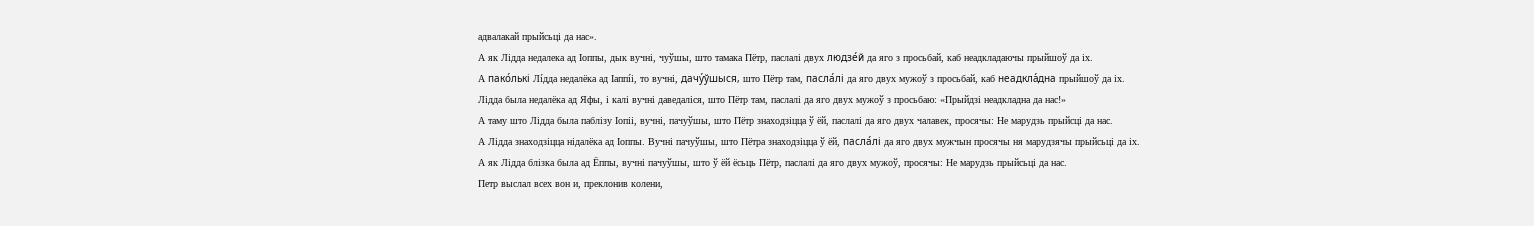адвалакай прыйсьці да нас».
А як Лідда недалека ад Іоппы, дык вучні, чуўшы, што тамака Пётр, паслалі двух людзе́й да яго з просьбай, каб неадкладаючы прыйшоў да іх.
А пако́лькі Лíдда недалёка ад Іаппíі, то вучні, дачу́ўшыся, што Пётр там, пасла́лі да яго двух мужоў з просьбай, каб неадкла́дна прыйшоў да іх.
Лідда была недалёка ад Яфы, і калі вучні даведаліся, што Пётр там, паслалі да яго двух мужоў з просьбаю: «Прыйдзі неадкладна да нас!»
А таму што Лідда была паблізу Іопіі, вучні, пачуўшы, што Пётр знаходзіцца ў ёй, паслалі да яго двух чалавек, просячы: Не марудзь прыйсці да нас.
А Лідда знаходзіцца нідалёка ад Іоппы. Вучні пачуўшы, што Пётра знаходзіцца ў ёй, пасла́лі да яго двух мужчын просячы ня марудзячы прыйсьці да іх.
А як Лідда блізка была ад Ёппы, вучні пачуўшы, што ў ёй ёсьць Пётр, паслалі да яго двух мужоў, просячы: Не марудзь прыйсьці да нас.
Петр выслал всех вон и, преклонив колени,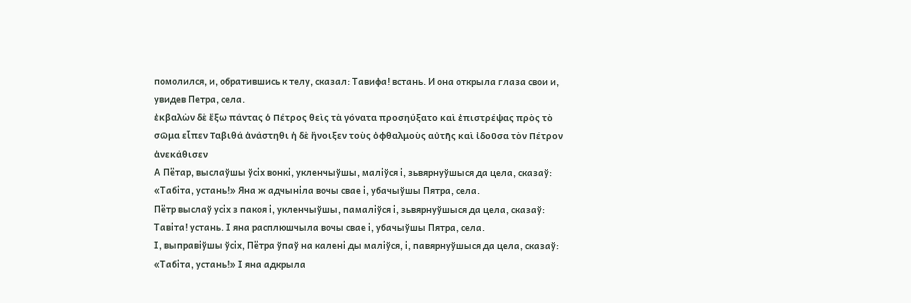помолился, и, обратившись к телу, сказал: Тавифа! встань. И она открыла глаза свои и, увидев Петра, села.
ἐκβαλὼν δὲ ἔξω πάντας ὁ Πέτρος θεὶς τὰ γόνατα προσηύξατο καὶ ἐπιστρέψας πρὸς τὸ σῶμα εἶπεν Ταβιθά ἀνάστηθι ἡ δὲ ἤνοιξεν τοὺς ὀφθαλμοὺς αὐτῆς καὶ ἰδοῦσα τὸν Πέτρον ἀνεκάθισεν
А Пётар, выслаўшы ўсіх вонкі, укленчыўшы, маліўся і, зьвярнуўшыся да цела, сказаў: «Табіта, устань!» Яна ж адчыніла вочы свае і, убачыўшы Пятра, села.
Пётр выслаў усіх з пакоя і, укленчыўшы, памаліўся і, зьвярнуўшыся да цела, сказаў: Тавіта! устань. І яна расплюшчыла вочы свае і, убачыўшы Пятра, села.
І, выправіўшы ўсіх, Пётра ўпаў на калені ды маліўся, і, павярнуўшыся да цела, сказаў: «Табіта, устань!» І яна адкрыла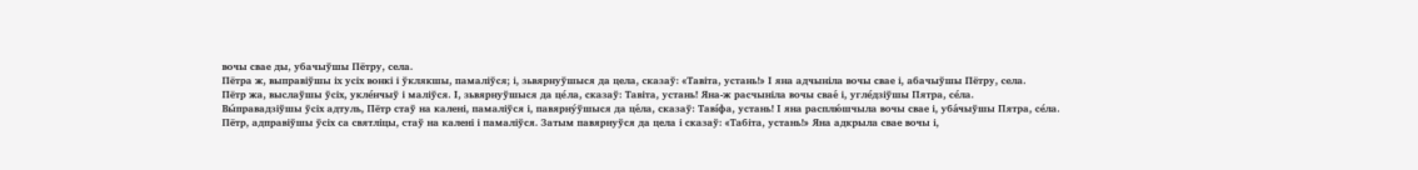вочы свае ды, убачыўшы Пётру, села.
Пётра ж, выправіўшы іх усіх вонкі і ўклякшы, памаліўся; і, зьвярнуўшыся да цела, сказаў: «Тавіта, устань!» І яна адчыніла вочы свае і, абачыўшы Пётру, села.
Пётр жа, выслаўшы ўсіх, укле́нчыў і маліўся. І, зьвярнуўшыся да це́ла, сказаў: Тавіта, устань! Яна-ж расчыніла вочы свае́ і, угле́дзіўшы Пятра, се́ла.
Вы́правадзіўшы ўсіх адтуль, Пётр стаў на калені, памаліўся і, павярну́ўшыся да це́ла, сказаў: Тавíфа, устань! І яна расплю́шчыла вочы свае і, уба́чыўшы Пятра, се́ла.
Пётр, адправіўшы ўсіх са святліцы, стаў на калені і памаліўся. Затым павярнуўся да цела і сказаў: «Табіта, устань!» Яна адкрыла свае вочы і,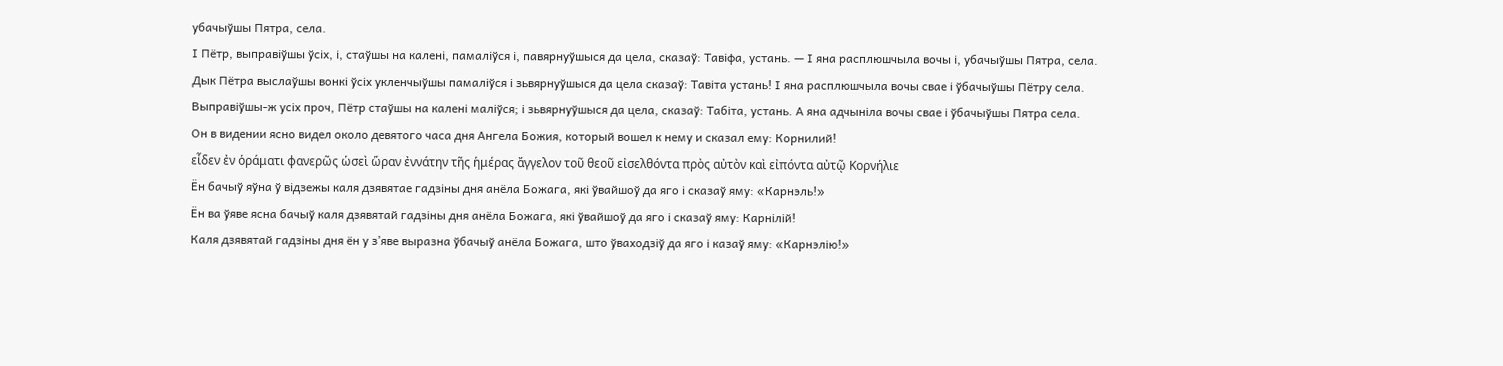убачыўшы Пятра, села.
І Пётр, выправіўшы ўсіх, і, стаўшы на калені, памаліўся і, павярнуўшыся да цела, сказаў: Тавіфа, устань. — І яна расплюшчыла вочы і, убачыўшы Пятра, села.
Дык Пётра выслаўшы вонкі ўсіх укленчыўшы памаліўся і зьвярнуўшыся да цела сказаў: Тавіта устань! І яна расплюшчыла вочы свае і ўбачыўшы Пётру села.
Выправіўшы-ж усіх проч, Пётр стаўшы на калені маліўся; і зьвярнуўшыся да цела, сказаў: Табіта, устань. А яна адчыніла вочы свае і ўбачыўшы Пятра села.
Он в видении ясно видел около девятого часа дня Ангела Божия, который вошел к нему и сказал ему: Корнилий!
εἶδεν ἐν ὁράματι φανερῶς ὡσεὶ ὥραν ἐννάτην τῆς ἡμέρας ἄγγελον τοῦ θεοῦ εἰσελθόντα πρὸς αὐτὸν καὶ εἰπόντα αὐτῷ Κορνήλιε
Ён бачыў яўна ў відзежы каля дзявятае гадзіны дня анёла Божага, які ўвайшоў да яго і сказаў яму: «Карнэль!»
Ён ва ўяве ясна бачыў каля дзявятай гадзіны дня анёла Божага, які ўвайшоў да яго і сказаў яму: Карнілій!
Каля дзявятай гадзіны дня ён у з’яве выразна ўбачыў анёла Божага, што ўваходзіў да яго і казаў яму: «Карнэлію!»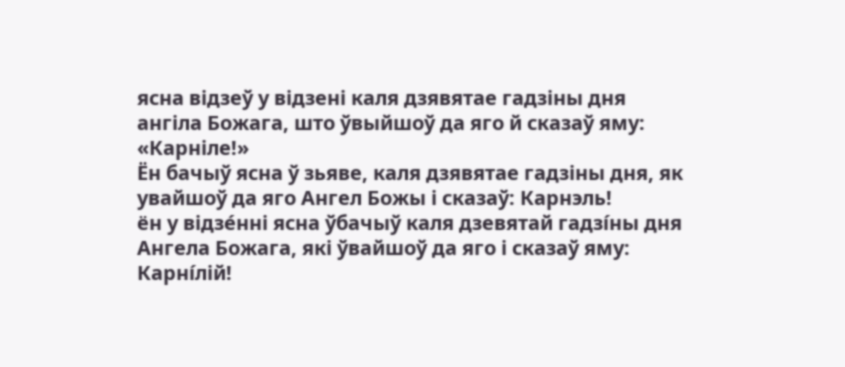ясна відзеў у відзені каля дзявятае гадзіны дня ангіла Божага, што ўвыйшоў да яго й сказаў яму: «Карніле!»
Ён бачыў ясна ў зьяве, каля дзявятае гадзіны дня, як увайшоў да яго Ангел Божы і сказаў: Карнэль!
ён у відзе́нні ясна ўбачыў каля дзевятай гадзíны дня Ангела Божага, які ўвайшоў да яго і сказаў яму: Карнíлій!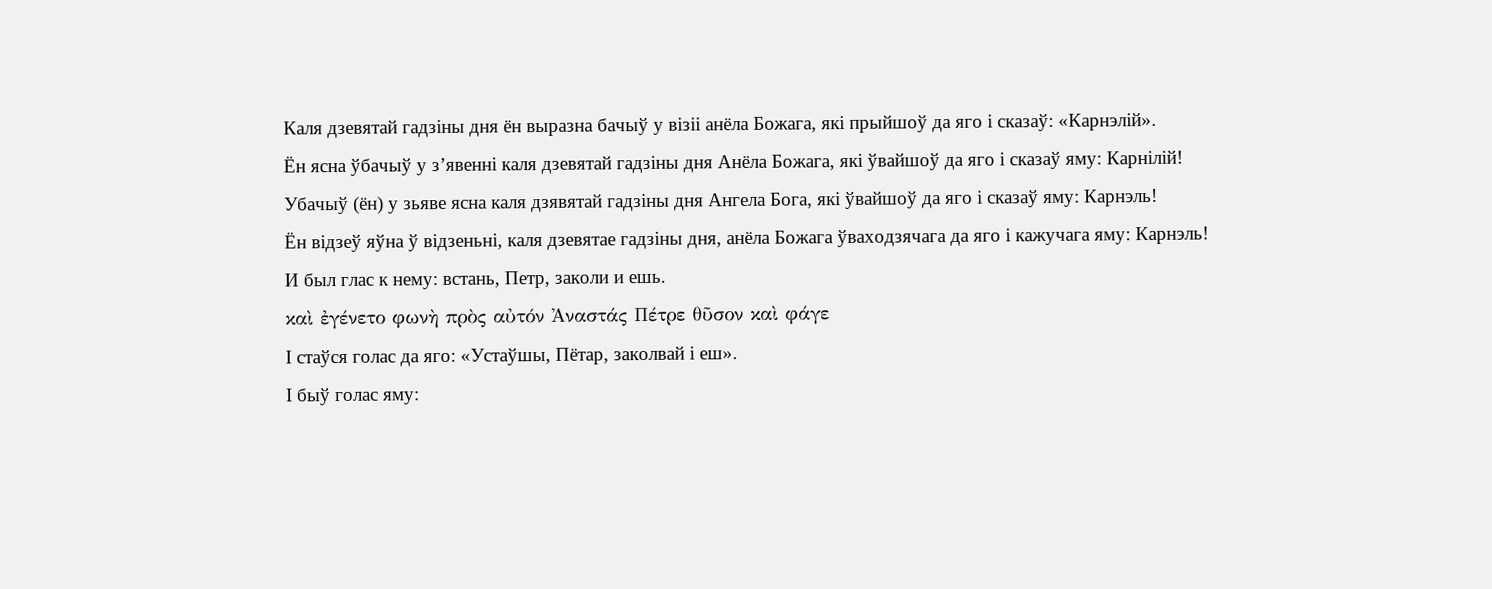Каля дзевятай гадзіны дня ён выразна бачыў у візіі анёла Божага, які прыйшоў да яго і сказаў: «Карнэлій».
Ён ясна ўбачыў у з’явенні каля дзевятай гадзіны дня Анёла Божага, які ўвайшоў да яго і сказаў яму: Карнілій!
Убачыў (ён) у зьяве ясна каля дзявятай гадзіны дня Ангела Бога, які ўвайшоў да яго і сказаў яму: Карнэль!
Ён відзеў яўна ў відзеньні, каля дзевятае гадзіны дня, анёла Божага ўваходзячага да яго і кажучага яму: Карнэль!
И был глас к нему: встань, Петр, заколи и ешь.
καὶ ἐγένετο φωνὴ πρὸς αὐτόν Ἀναστάς Πέτρε θῦσον καὶ φάγε
І стаўся голас да яго: «Устаўшы, Пётар, заколвай і еш».
І быў голас яму: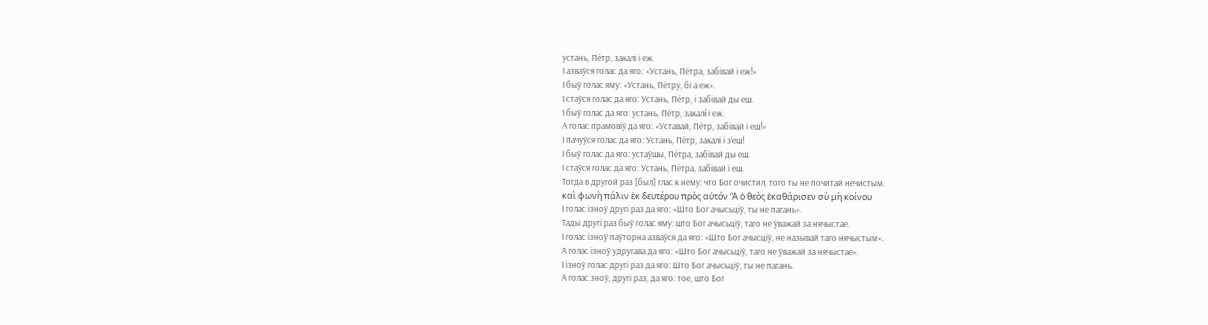устань, Пётр, закалі і еж.
І азваўся голас да яго: «Устань, Пётра, забівай і еж!»
І быў голас яму: «Устань, Пётру, бі а еж».
І стаўся голас да яго: Устань, Пётр, і забівай ды еш.
І быў голас да яго: устань, Пётр, закалí і еж.
А голас прамовіў да яго: «Уставай, Пётр, забівай і еш!»
І пачуўся голас да яго: Устань, Пётр, закалі і з’еш!
І быў голас да яго: устаўшы, Пётра, забівай ды еш.
І стаўся голас да яго: Устань, Пётра, забівай і еш.
Тогда в другой раз [был] глас к нему: что Бог очистил, того ты не почитай нечистым.
καὶ φωνὴ πάλιν ἐκ δευτέρου πρὸς αὐτόν Ἃ ὁ θεὸς ἐκαθάρισεν σὺ μὴ κοίνου
І голас ізноў другі раз да яго: «Што Бог ачысьціў, ты не пагань».
Тады другі раз быў голас яму: што Бог ачысьціў, таго не ўважай за нячыстае.
І голас ізноў паўторна азваўся да яго: «Што Бог ачысціў, не называй таго нячыстым».
А голас ізноў удругава да яго: «Што Бог ачысьціў, таго не ўважай за нячыстае».
І ізноў голас другі раз да яго: Што Бог ачысьціў, ты не пагань.
А голас зноў, другі раз, да яго: тое, што Бог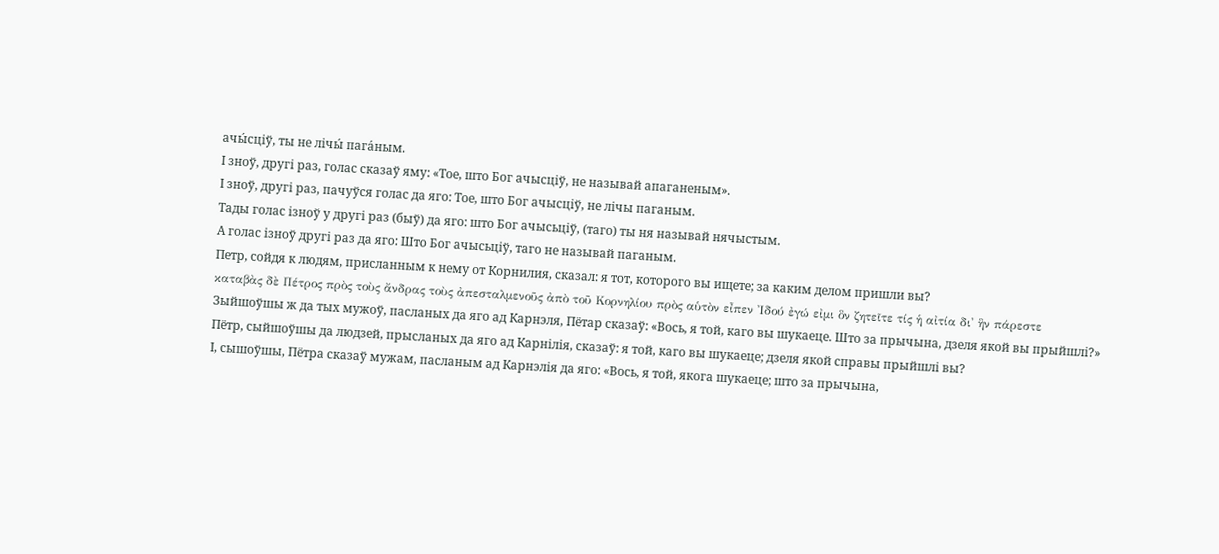ачы́сціў, ты не лічы́ пага́ным.
І зноў, другі раз, голас сказаў яму: «Тое, што Бог ачысціў, не называй апаганеным».
І зноў, другі раз, пачуўся голас да яго: Тое, што Бог ачысціў, не лічы паганым.
Тады голас ізноў у другі раз (быў) да яго: што Бог ачысьціў, (таго) ты ня называй нячыстым.
А голас ізноў другі раз да яго: Што Бог ачысьціў, таго не называй паганым.
Петр, сойдя к людям, присланным к нему от Корнилия, сказал: я тот, которого вы ищете; за каким делом пришли вы?
καταβὰς δὲ Πέτρος πρὸς τοὺς ἄνδρας τοὺς ἀπεσταλμενοῦς ἀπὸ τοῦ Κορνηλίου πρὸς αὑτὸν εἶπεν Ἰδού ἐγώ εἰμι ὃν ζητεῖτε τίς ἡ αἰτία δι' ἣν πάρεστε
Зыйшоўшы ж да тых мужоў, пасланых да яго ад Карнэля, Пётар сказаў: «Вось, я той, каго вы шукаеце. Што за прычына, дзеля якой вы прыйшлі?»
Пётр, сыйшоўшы да людзей, прысланых да яго ад Карнілія, сказаў: я той, каго вы шукаеце; дзеля якой справы прыйшлі вы?
І, сышоўшы, Пётра сказаў мужам, пасланым ад Карнэлія да яго: «Вось, я той, якога шукаеце; што за прычына,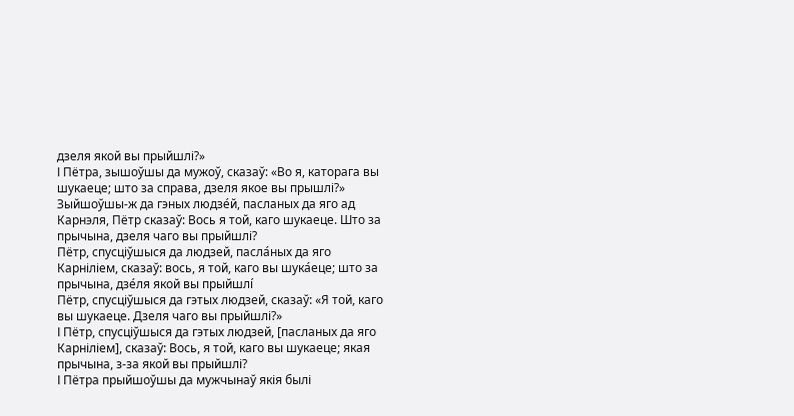дзеля якой вы прыйшлі?»
І Пётра, зышоўшы да мужоў, сказаў: «Во я, каторага вы шукаеце; што за справа, дзеля якое вы прышлі?»
Зыйшоўшы-ж да гэных людзе́й, пасланых да яго ад Карнэля, Пётр сказаў: Вось я той, каго шукаеце. Што за прычына, дзеля чаго вы прыйшлі?
Пётр, спусціўшыся да людзей, пасла́ных да яго Карніліем, сказаў: вось, я той, каго вы шука́еце; што за прычына, дзе́ля якой вы прыйшлí
Пётр, спусціўшыся да гэтых людзей, сказаў: «Я той, каго вы шукаеце. Дзеля чаго вы прыйшлі?»
І Пётр, спусціўшыся да гэтых людзей, [пасланых да яго Карніліем], сказаў: Вось, я той, каго вы шукаеце; якая прычына, з-за якой вы прыйшлі?
І Пётра прыйшоўшы да мужчынаў якія былі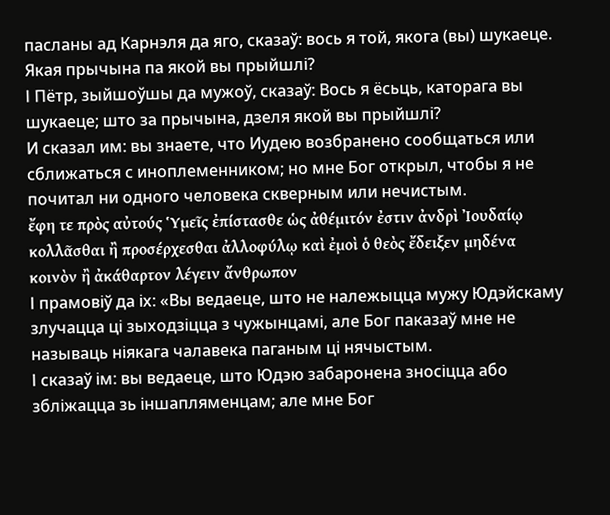пасланы ад Карнэля да яго, сказаў: вось я той, якога (вы) шукаеце. Якая прычына па якой вы прыйшлі?
І Пётр, зыйшоўшы да мужоў, сказаў: Вось я ёсьць, каторага вы шукаеце; што за прычына, дзеля якой вы прыйшлі?
И сказал им: вы знаете, что Иудею возбранено сообщаться или сближаться с иноплеменником; но мне Бог открыл, чтобы я не почитал ни одного человека скверным или нечистым.
ἔφη τε πρὸς αὐτούς Ὑμεῖς ἐπίστασθε ὡς ἀθέμιτόν ἐστιν ἀνδρὶ Ἰουδαίῳ κολλᾶσθαι ἢ προσέρχεσθαι ἀλλοφύλῳ καὶ ἐμοὶ ὁ θεὸς ἔδειξεν μηδένα κοινὸν ἢ ἀκάθαρτον λέγειν ἄνθρωπον
І прамовіў да іх: «Вы ведаеце, што не належыцца мужу Юдэйскаму злучацца ці зыходзіцца з чужынцамі, але Бог паказаў мне не называць ніякага чалавека паганым ці нячыстым.
І сказаў ім: вы ведаеце, што Юдэю забаронена зносіцца або збліжацца зь іншапляменцам; але мне Бог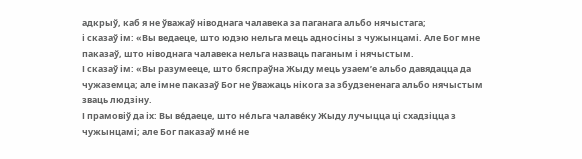адкрыў, каб я не ўважаў ніводнага чалавека за паганага альбо нячыстага;
і сказаў ім: «Вы ведаеце, што юдэю нельга мець адносіны з чужынцамі. Але Бог мне паказаў, што ніводнага чалавека нельга назваць паганым і нячыстым.
І сказаў ім: «Вы разумееце, што бяспраўна Жыду мець узаем’е альбо давядацца да чужаземца; але імне паказаў Бог не ўважаць нікога за збудзененага альбо нячыстым зваць людзіну.
І прамовіў да іх: Вы ве́даеце, што не́льга чалаве́ку Жыду лучыцца ці схадзіцца з чужынцамі; але Бог паказаў мне́ не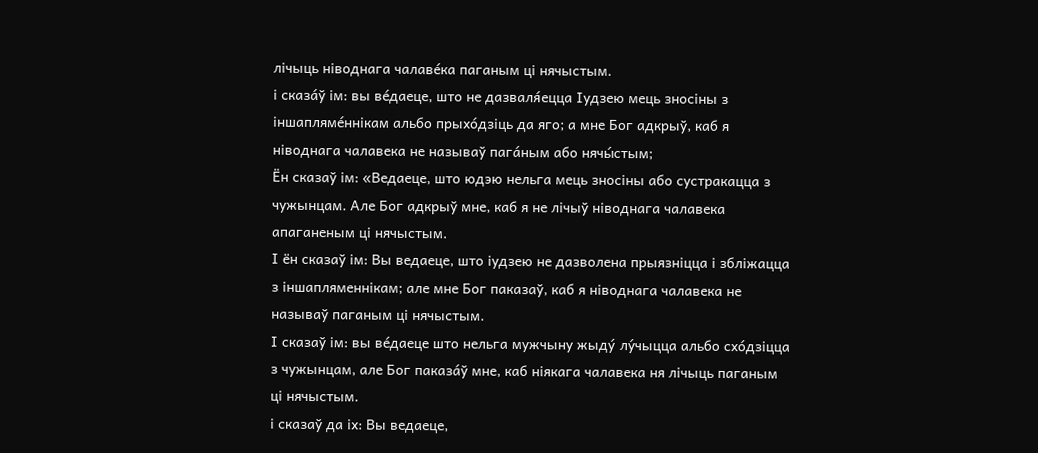лічыць ніводнага чалаве́ка паганым ці нячыстым.
і сказа́ў ім: вы ве́даеце, што не дазваля́ецца Іудзею мець зносіны з іншапляме́ннікам альбо прыхо́дзіць да яго; а мне Бог адкрыў, каб я ніводнага чалавека не называў пага́ным або нячы́стым;
Ён сказаў ім: «Ведаеце, што юдэю нельга мець зносіны або сустракацца з чужынцам. Але Бог адкрыў мне, каб я не лічыў ніводнага чалавека апаганеным ці нячыстым.
І ён сказаў ім: Вы ведаеце, што іудзею не дазволена прыязніцца і збліжацца з іншапляменнікам; але мне Бог паказаў, каб я ніводнага чалавека не называў паганым ці нячыстым.
І сказаў ім: вы ве́даеце што нельга мужчыну жыду́ лу́чыцца альбо схо́дзіцца з чужынцам, але Бог паказа́ў мне, каб ніякага чалавека ня лічыць паганым ці нячыстым.
і сказаў да іх: Вы ведаеце,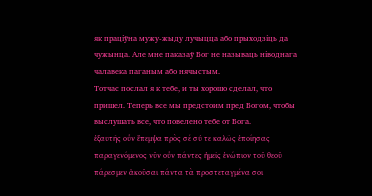як праціўна мужу-жыду лучыцца або прыходзіць да чужынца. Але мне паказаў Бог не называць ніводнага чалавека паганым або нячыстым.
Тотчас послал я к тебе, и ты хорошо сделал, что пришел. Теперь все мы предстоим пред Богом, чтобы выслушать все, что повелено тебе от Бога.
ἐξαυτῆς οὖν ἔπεμψα πρὸς σέ σύ τε καλῶς ἐποίησας παραγενόμενος νῦν οὖν πάντες ἡμεῖς ἐνώπιον τοῦ θεοῦ πάρεσμεν ἀκοῦσαι πάντα τὰ προστεταγμένα σοι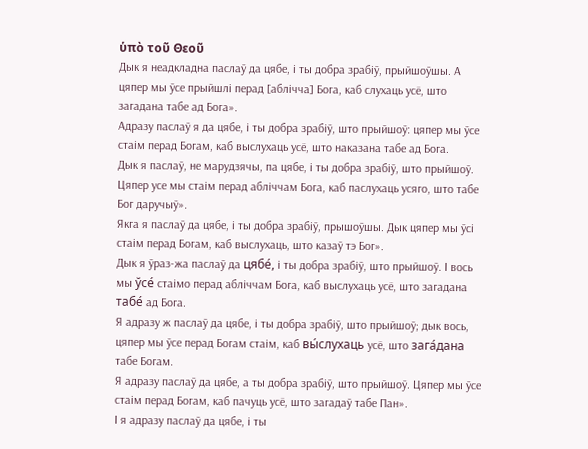ὑπὸ τοῦ Θεοῦ
Дык я неадкладна паслаў да цябе, і ты добра зрабіў, прыйшоўшы. А цяпер мы ўсе прыйшлі перад [аблічча] Бога, каб слухаць усё, што загадана табе ад Бога».
Адразу паслаў я да цябе, і ты добра зрабіў, што прыйшоў: цяпер мы ўсе стаім перад Богам, каб выслухаць усё, што наказана табе ад Бога.
Дык я паслаў, не марудзячы, па цябе, і ты добра зрабіў, што прыйшоў. Цяпер усе мы стаім перад абліччам Бога, каб паслухаць усяго, што табе Бог даручыў».
Якга я паслаў да цябе, і ты добра зрабіў, прышоўшы. Дык цяпер мы ўсі стаім перад Богам, каб выслухаць, што казаў тэ Бог».
Дык я ўраз-жа паслаў да цябе́, і ты добра зрабіў, што прыйшоў. І вось мы ўсе́ стаімо перад абліччам Бога, каб выслухаць усё, што загадана табе́ ад Бога.
Я адразу ж паслаў да цябе, і ты добра зрабіў, што прыйшоў; дык вось, цяпер мы ўсе перад Богам стаім, каб вы́слухаць усё, што зага́дана табе Богам.
Я адразу паслаў да цябе, а ты добра зрабіў, што прыйшоў. Цяпер мы ўсе стаім перад Богам, каб пачуць усё, што загадаў табе Пан».
І я адразу паслаў да цябе, і ты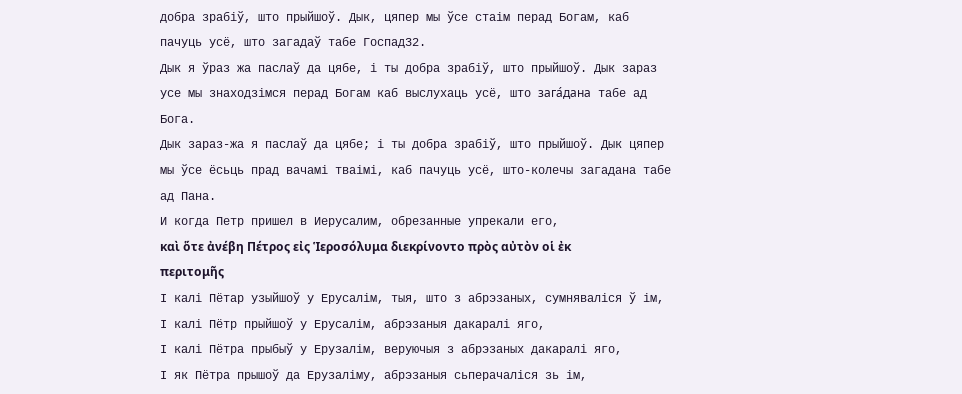добра зрабіў, што прыйшоў. Дык, цяпер мы ўсе стаім перад Богам, каб пачуць усё, што загадаў табе Госпад32.
Дык я ўраз жа паслаў да цябе, і ты добра зрабіў, што прыйшоў. Дык зараз усе мы знаходзімся перад Богам каб выслухаць усё, што зага́дана табе ад Бога.
Дык зараз-жа я паслаў да цябе; і ты добра зрабіў, што прыйшоў. Дык цяпер мы ўсе ёсьць прад вачамі тваімі, каб пачуць усё, што-колечы загадана табе ад Пана.
И когда Петр пришел в Иерусалим, обрезанные упрекали его,
καὶ ὅτε ἀνέβη Πέτρος εἰς Ἱεροσόλυμα διεκρίνοντο πρὸς αὐτὸν οἱ ἐκ περιτομῆς
І калі Пётар узыйшоў у Ерусалім, тыя, што з абрэзаных, сумняваліся ў ім,
І калі Пётр прыйшоў у Ерусалім, абрэзаныя дакаралі яго,
І калі Пётра прыбыў у Ерузалім, веруючыя з абрэзаных дакаралі яго,
І як Пётра прышоў да Ерузаліму, абрэзаныя сьперачаліся зь ім,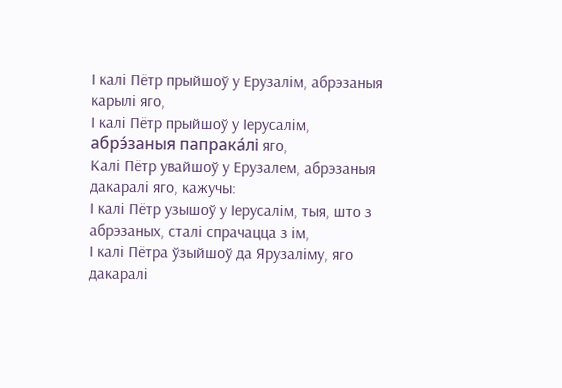І калі Пётр прыйшоў у Ерузалім, абрэзаныя карылі яго,
І калі Пётр прыйшоў у Іерусалім, абрэ́заныя папрака́лі яго,
Калі Пётр увайшоў у Ерузалем, абрэзаныя дакаралі яго, кажучы:
І калі Пётр узышоў у Іерусалім, тыя, што з абрэзаных, сталі спрачацца з ім,
І калі Пётра ўзыйшоў да Ярузаліму, яго дакаралі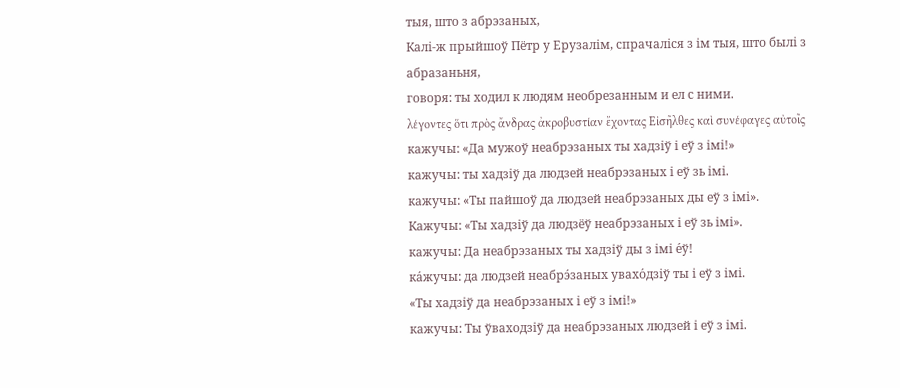тыя, што з абрэзаных,
Калі-ж прыйшоў Пётр у Ерузалім, спрачаліся з ім тыя, што былі з абразаньня,
говоря: ты ходил к людям необрезанным и ел с ними.
λέγοντες ὅτι πρὸς ἄνδρας ἀκροβυστίαν ἔχοντας Εἰσῆλθες καὶ συνέφαγες αὐτοῖς
кажучы: «Да мужоў неабрэзаных ты хадзіў і еў з імі!»
кажучы: ты хадзіў да людзей неабрэзаных і еў зь імі.
кажучы: «Ты пайшоў да людзей неабрэзаных ды еў з імі».
Кажучы: «Ты хадзіў да людзёў неабрэзаных і еў зь імі».
кажучы: Да неабрэзаных ты хадзіў ды з імі е́ў!
ка́жучы: да людзей неабрэ́заных увахо́дзіў ты і еў з імі.
«Ты хадзіў да неабрэзаных і еў з імі!»
кажучы: Ты ўваходзіў да неабрэзаных людзей і еў з імі.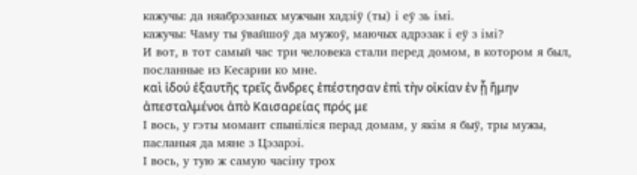кажучы: да няабрэзаных мужчын хадзіў (ты) і еў зь імі.
кажучы: Чаму ты ўвайшоў да мужоў, маючых адрэзак і еў з імі?
И вот, в тот самый час три человека стали перед домом, в котором я был, посланные из Кесарии ко мне.
καὶ ἰδού ἐξαυτῆς τρεῖς ἄνδρες ἐπέστησαν ἐπὶ τὴν οἰκίαν ἐν ᾗ ἤμην ἀπεσταλμένοι ἀπὸ Καισαρείας πρός με
І вось, у гэты момант спыніліся перад домам, у якім я быў, тры мужы, пасланыя да мяне з Цэзарэі.
І вось, у тую ж самую часіну трох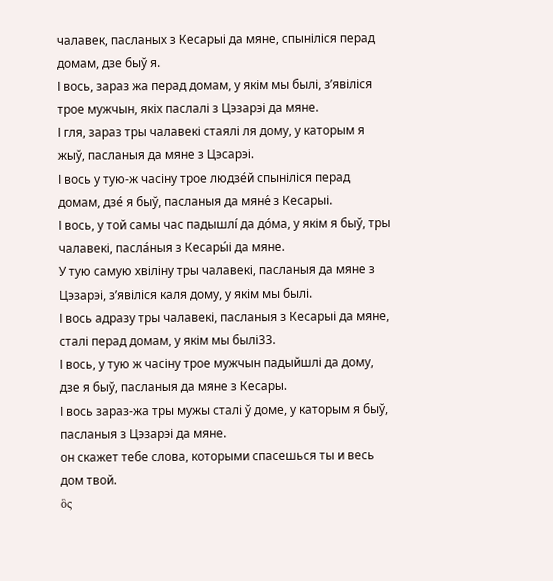чалавек, пасланых з Кесарыі да мяне, спыніліся перад домам, дзе быў я.
І вось, зараз жа перад домам, у якім мы былі, з’явіліся трое мужчын, якіх паслалі з Цэзарэі да мяне.
І гля, зараз тры чалавекі стаялі ля дому, у каторым я жыў, пасланыя да мяне з Цэсарэі.
І вось у тую-ж часіну трое людзе́й спыніліся перад домам, дзе́ я быў, пасланыя да мяне́ з Кесарыі.
І вось, у той самы час падышлí да до́ма, у якім я быў, тры чалавекі, пасла́ныя з Кесары́і да мяне.
У тую самую хвіліну тры чалавекі, пасланыя да мяне з Цэзарэі, з’явіліся каля дому, у якім мы былі.
І вось адразу тры чалавекі, пасланыя з Кесарыі да мяне, сталі перад домам, у якім мы былі33.
І вось, у тую ж часіну трое мужчын падыйшлі да дому, дзе я быў, пасланыя да мяне з Кесары.
І вось зараз-жа тры мужы сталі ў доме, у каторым я быў, пасланыя з Цэзарэі да мяне.
он скажет тебе слова, которыми спасешься ты и весь дом твой.
ὃς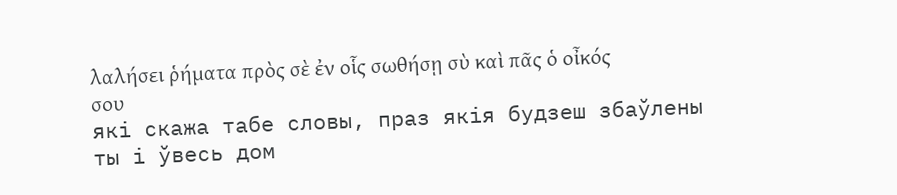λαλήσει ῥήματα πρὸς σὲ ἐν οἷς σωθήσῃ σὺ καὶ πᾶς ὁ οἶκός σου
які скажа табе словы, праз якія будзеш збаўлены ты і ўвесь дом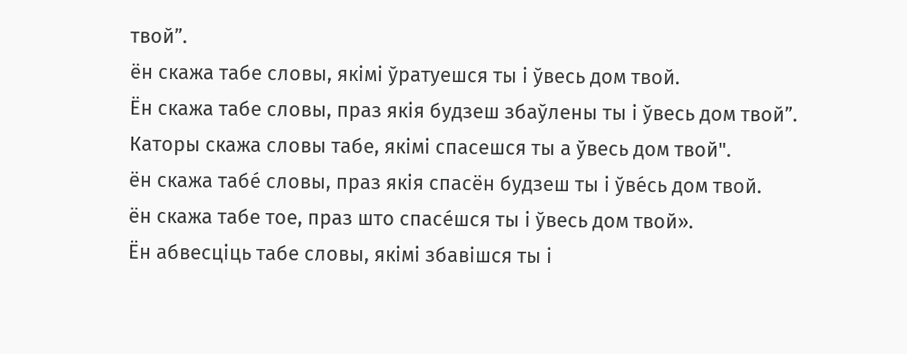твой”.
ён скажа табе словы, якімі ўратуешся ты і ўвесь дом твой.
Ён скажа табе словы, праз якія будзеш збаўлены ты і ўвесь дом твой”.
Каторы скажа словы табе, якімі спасешся ты а ўвесь дом твой".
ён скажа табе́ словы, праз якія спасён будзеш ты і ўве́сь дом твой.
ён скажа табе тое, праз што спасе́шся ты і ўвесь дом твой».
Ён абвесціць табе словы, якімі збавішся ты і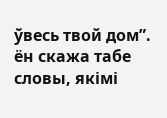ўвесь твой дом”.
ён скажа табе словы, якімі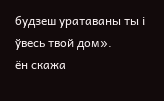будзеш уратаваны ты і ўвесь твой дом».
ён скажа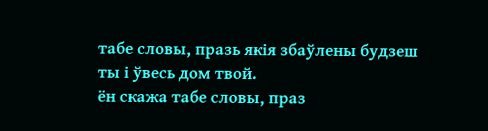табе словы, празь якія збаўлены будзеш ты і ўвесь дом твой.
ён скажа табе словы, праз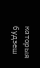каторыя будзеш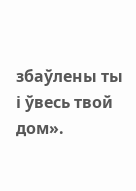збаўлены ты і ўвесь твой дом».